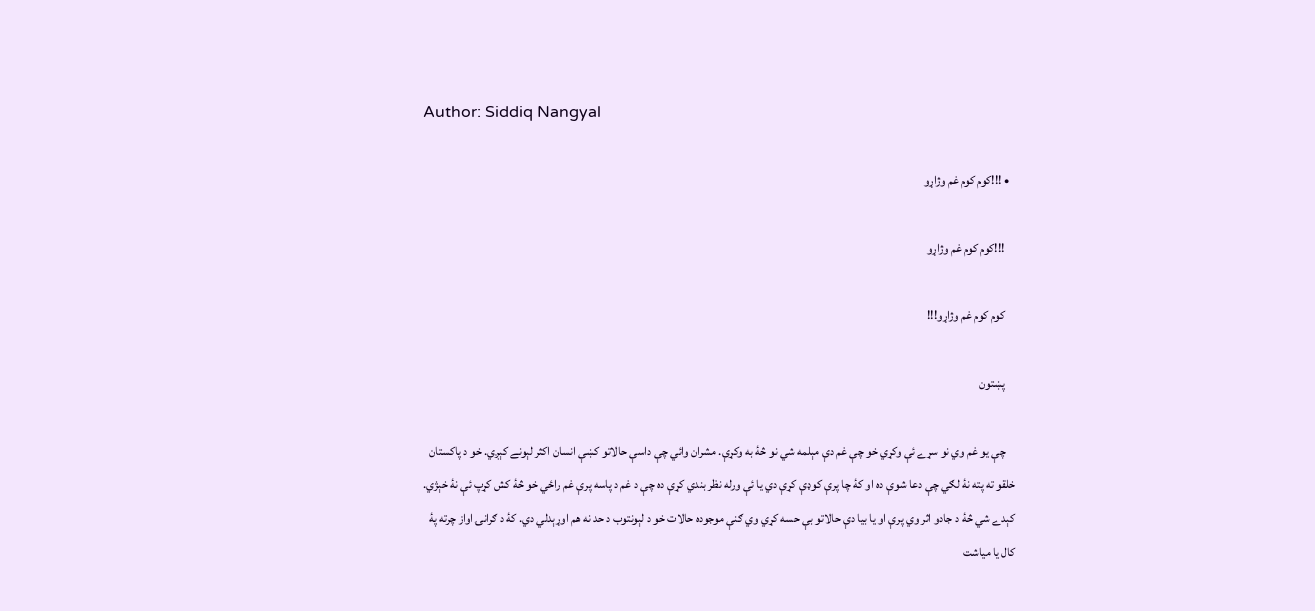Author: Siddiq Nangyal

  • !!!کوم کوم غم وژاړو

    !!!کوم کوم غم وژاړو

    کوم کوم غم وژاړو!!!

    پښتون

    چې يو غم وي نو سړے ئې وکړي خو چې غم دې مېلمه شي نو څۀ به وکړې. مشران وائي چې داسې حالاتو کښې انسان اکثر لېونے کېږي. خو د پاکستان خلقو ته پته نۀ لګي چې دعا شوې ده او کۀ چا پرې کوډې کړې دي يا ئې ورله نظر بندي کړې ده چې د غم د پاسه پرې غم راځي خو څۀ کش کړپ ئې نۀ خېژي. کېدے شي څۀ د جادو اثر وي پرې او يا بيا دې حالاتو بې حسه کړي وي ګنې موجوده حالات خو د لېونتوب د حد نه هم اوړېدلي دي. کۀ د ګرانۍ اواز چرته پۀ کال يا مياشت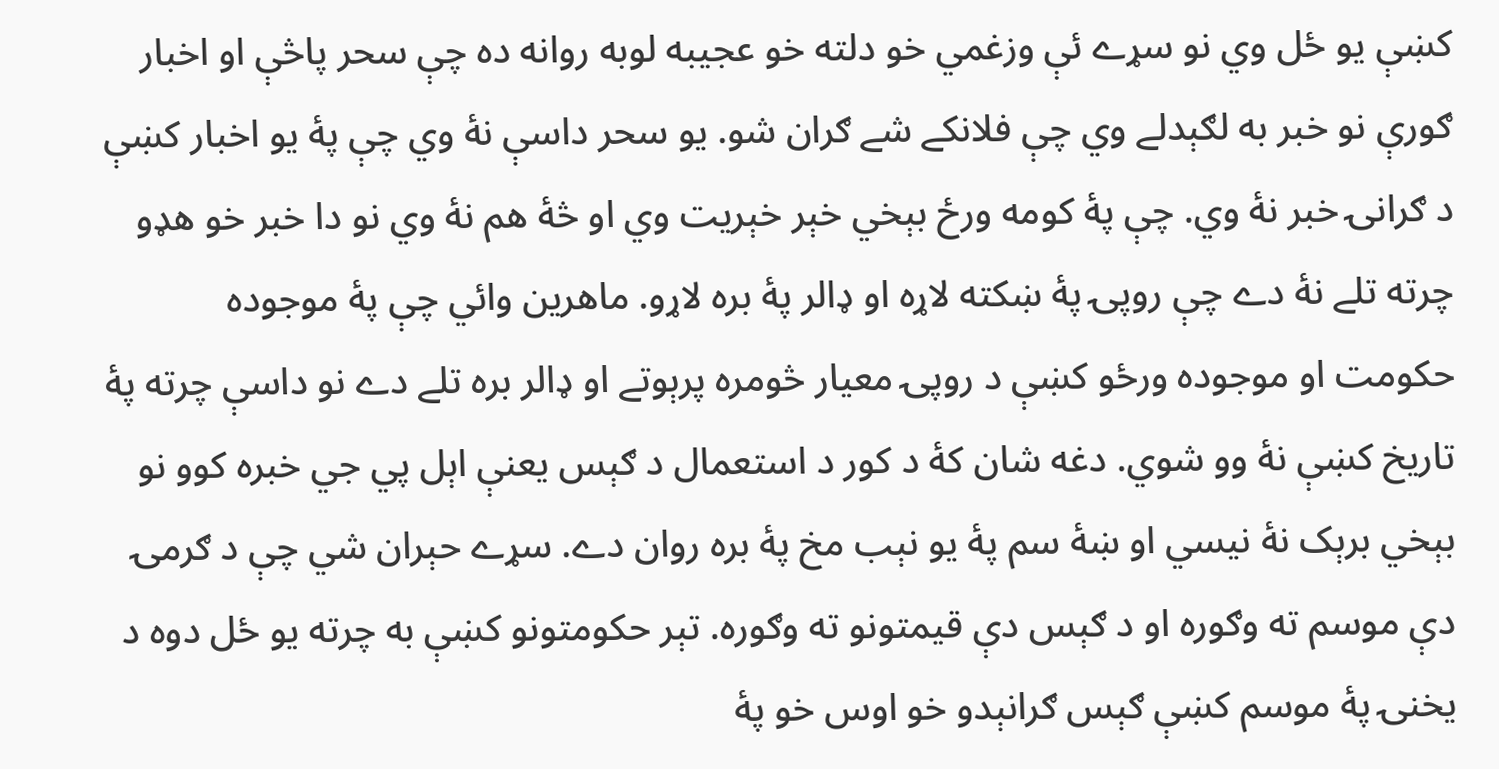کښې يو ځل وي نو سړے ئې وزغمي خو دلته خو عجيبه لوبه روانه ده چې سحر پاڅې او اخبار ګورې نو خبر به لګېدلے وي چې فلانکے شے ګران شو. يو سحر داسې نۀ وي چې پۀ يو اخبار کښې د ګرانۍ خبر نۀ وي. چې پۀ کومه ورځ بېخي خېر خېريت وي او څۀ هم نۀ وي نو دا خبر خو هډو چرته تلے نۀ دے چې روپۍ پۀ ښکته لاړه او ډالر پۀ بره لاړو. ماهرين وائي چې پۀ موجوده حکومت او موجوده ورځو کښې د روپۍ معيار څومره پرېوتے او ډالر بره تلے دے نو داسې چرته پۀ تاريخ کښې نۀ وو شوي. دغه شان کۀ د کور د استعمال د ګېس يعنې اېل پي جي خبره کوو نو بېخي برېک نۀ نيسي او ښۀ سم پۀ يو نېب مخ پۀ بره روان دے. سړے حېران شي چې د ګرمۍ دې موسم ته وګوره او د ګېس دې قيمتونو ته وګوره. تېر حکومتونو کښې به چرته يو ځل دوه د يخنۍ پۀ موسم کښې ګېس ګرانېدو خو اوس خو پۀ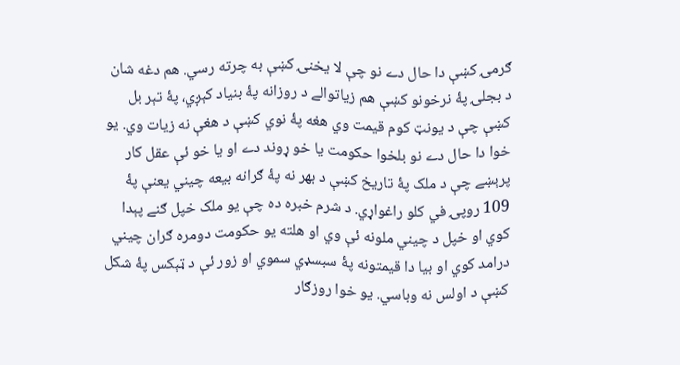ګرمۍ کښې دا حال دے نو چې لا يخنۍ کښې به چرته رسي. هم دغه شان د بجلۍ پۀ نرخونو کښې هم زياتوالے د روزانه پۀ بنياد کېږي، پۀ تېر بل کښې چې د يونټ کوم قيمت وي هغه پۀ نوي کښې د هغې نه زيات وي. يو خوا دا حال دے نو بلخوا حکومت يا خو ړوند دے او يا خو ئې عقل کار پرېښے چې د ملک پۀ تاريخ کښې د بهر نه پۀ ګرانه بيعه چيني يعنې پۀ 109 روپۍ في کلو راغواړي. د شرم خبره ده چې يو ملک خپل ګنے پېدا کوي او خپل د چيني ملونه ئې وي او هلته يو حکومت دومره ګران چيني درامد کوي او بيا دا قيمتونه پۀ سبسډي سموي او زور ئې د ټېکس پۀ شکل کښې د اولس نه وباسي. يو خوا روزګار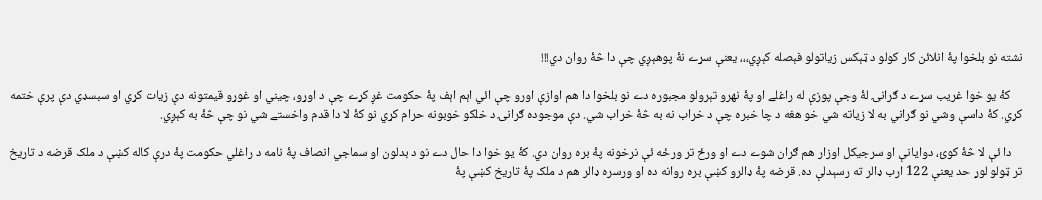نشته نو بلخوا پۀ انلائن کار کولو د ټېکس زياتولو فېصله کېږي،،، يعنې سړے نۀ پوهېږي چې دا څۀ روان دي!!!

    کۀ يو خوا غريب سړے د ګرانۍ لۀ وجې پوزې له راغلے او پۀ نهرو تېرولو مجبوره دے نو بلخوا دا هم اوازې اورو چې ائي اېم اېف پۀ حکومت غږ کړے چې د اوړو، چيني او غوړو قيمتونه دې زيات کړي او سبسډي دې پرې ختمه کړي. کۀ داسې وشي نو ګراني به لا زياته شي خو هغه د چا خبره چې د خراب نه به څۀ خراب شي. دې موجوده ګرانۍ د خلکو خوبونه حرام کړي نو کۀ لا دا قدم واخستے شي نو چې څۀ به کېږي.

    دا ئې لا څۀ کوئ، دوايانې او سرجيکل اوزار هم ګران شوے دے او ورځ تر ورځه ئې نرخونه پۀ بره روان دي. کۀ يو خوا دا حال دے نو د بدلون او سماجي انصاف پۀ نامه د راغلي حکومت پۀ درې کاله کښې د ملک قرضه د تاريخ تر ټولو لوړ حد يعنې 122 ارب ډالر ته رسېدلې ده. قرضه پۀ ډالرو کښې بره روانه ده او ورسره ډالر هم د ملک پۀ تاريخ کښې پۀ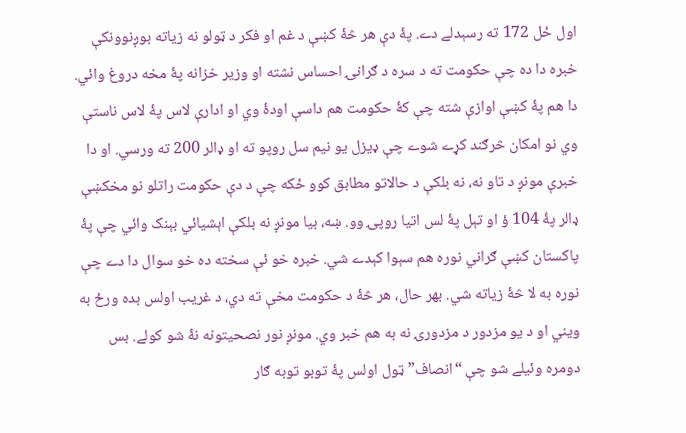اول ځل 172 ته رسېدلے دے. پۀ دې هر څۀ کښې د غم او فکر د ټولو نه زياته بوږنوونکې خبره دا ده چې حکومت ته د سره د ګرانۍ احساس نشته او وزير خزانه پۀ مخه دروغ وائي. دا هم پۀ کښې اوازې شته چې کۀ حکومت هم داسې اودۀ وي او ادارې لاس پۀ لاس ناستې وي نو امکان څرګند کړے شوے چې ډيزل يو نيم سل روپو ته او ډالر 200 ته ورسي. او دا خبرې مونږ د تاو نه، نه بلکې د حالاتو مطابق کوو ځکه چې د دې حکومت راتلو نو مخکښې ډالر پۀ 104 ؤ او تېل پۀ لس اتيا روپۍ وو. ښه، بيا مونږ نه بلکې اېشيائي بېنک وائي چې پۀ پاکستان کښې ګراني نوره هم سېوا کېدے شي. خبره خو ئې سخته ده خو سوال دا دے چې نوره به لا څۀ زياته شي. بهر حال، هر څۀ د حکومت مخې ته دي، د غريب اولس بده ورځ به ويني او د يو مزدور د مزدورۍ نه به هم خبر وي. مونږ نور نصحيتونه نۀ شو کولے. بس دومره وئيلے شو چې “انصاف” ټول اولس پۀ توبو توبه ګار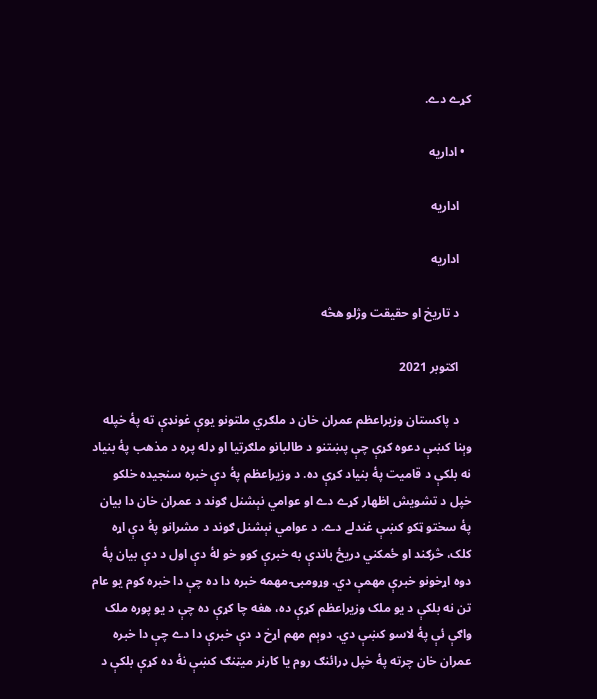کړے دے.

  • اداريه

    اداريه

    اداريه

    د تاريخ او حقيقت وژلو هڅه

    اکتوبر 2021

    د پاکستان وزيراعظم عمران خان د ملګري ملتونو يوې غونډې ته پۀ خپله وېنا کښې دعوه کړې چې پښتنو د طالبانو ملګرتيا او ډله پره د مذهب پۀ بنياد نه بلکې د قاميت پۀ بنياد کړې ده. د وزيراعظم پۀ دې خبره سنجيده خلکو خپل د تشويش اظهار کړے دے او عوامي نېشنل ګوند د عمران خان دا بيان پۀ سختو ټکو کښې غندلے دے. د عوامي نېشنل ګوند د مشرانو پۀ دې اړه کلک، څرګند او ځمکني دريځ باندې به خبرې کوو خو لۀ دې اول د دې بيان پۀ دوه اړخونو خبرې مهمې دي. وړومبۍ مهمه خبره دا ده چې دا خبره کوم يو عام تن نه بلکې د يو ملک وزيراعظم کړې ده، هغه چا کړې ده چې د يو پوره ملک واګې ئې پۀ لاسو کښې دي. دوېم مهم اړخ د دې خبرې دا دے چې دا خبره عمران خان چرته پۀ خپل ډرائنګ روم يا کارنر ميټنګ کښې نۀ ده کړې بلکې د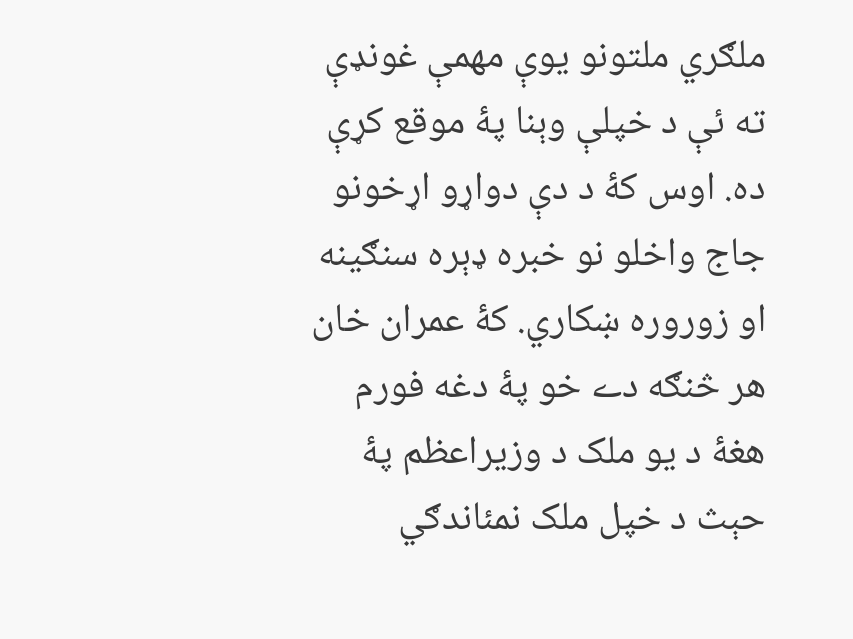ملګري ملتونو يوې مهمې غونډې ته ئې د خپلې وېنا پۀ موقع کړې ده. اوس کۀ د دې دواړو اړخونو جاج واخلو نو خبره ډېره سنګينه او زوروره ښکاري. کۀ عمران خان هر څنګه دے خو پۀ دغه فورم هغۀ د يو ملک د وزيراعظم پۀ حېث د خپل ملک نمئاندګي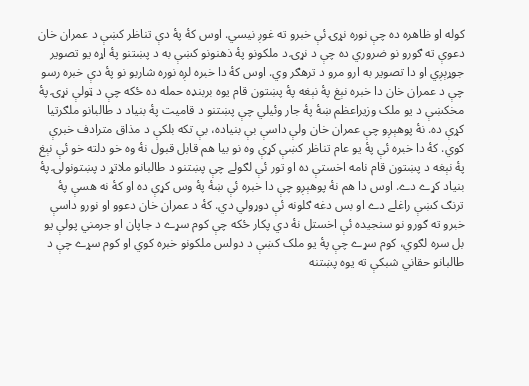کوله او ظاهره ده چې نوره نړۍ ئې خبرو ته غوږ نيسي. اوس کۀ پۀ دې تناظر کښې د عمران خان دعوې ته ګورو نو ضروري ده چې د نړۍ د ملکونو پۀ ذهنونو کښې به د پښتنو پۀ اړه يو تصوير جوړېږي او دا تصوير به ارو مرو د ترهګر وي. اوس کۀ دا خبره لږه نوره شاربو نو پۀ دې خبره رسو چې د عمران خان دا خبره نېغ پۀ نېغه پۀ پښتون قام يوه بربنډه حمله ده ځکه چې د ټولې نړۍ پۀ مخکښې د يو ملک وزيراعظم ښۀ پۀ جار وئيلي چې پښتنو د قاميت پۀ بنياد د طالبانو ملګرتيا کړې ده. نۀ پوهېږو چې عمران خان ولې داسې بې بنياده، بې تکه بلکې د مذاق مترادف خبرې کوي. کۀ دا خبره ئې پۀ يو عام تناظر کښې کړې وه نو بيا هم قابل قبول نۀ وه خو دلته خو ئې نېغ پۀ نېغه د پښتون قام نامه اخستې ده او تور ئې لګولے چې پښتنو د طالبانو ملاتړ د پښتونولۍ پۀ بنياد کړے دے. اوس دا هم نۀ پوهېږو چې دا خبره ئې ښۀ پۀ وس کړې ده او کۀ نه هسې پۀ ترنګ کښې راغلے دے او بس دغه ګلونه ئې دوړولي دي. کۀ د عمران خان دعوو او نورو داسې خبرو ته ګورو نو سنجيده ئې اخستل نۀ دي پکار ځکه چې کوم سړے د جاپان او جرمني پولې يو بل سره لګوي، کوم سړے چې پۀ يو ملک کښې د دولس ملکونو خبره کوي او کوم سړے چې د طالبانو حقاني شبکې ته يوه پښتنه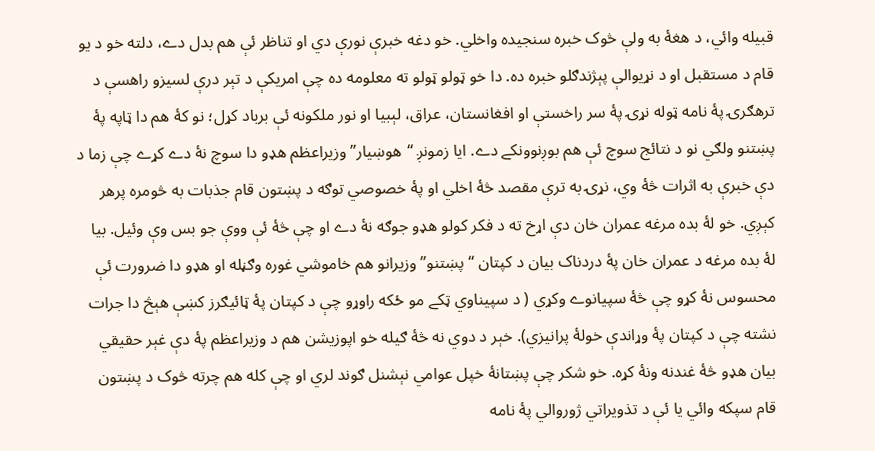قبيله وائي، د هغۀ به ولې څوک خبره سنجيده واخلي. خو دغه خبرې نورې دي او تناظر ئې هم بدل دے، دلته خو د يو قام د مستقبل او د نړيوالې پېژندګلو خبره ده. دا خو ټولو ټولو ته معلومه ده چې امريکې د تېر درې لسيزو راهسې د ترهګرۍ پۀ نامه ټوله نړۍ پۀ سر راخستې او افغانستان، عراق، لېبيا او نور ملکونه ئې برباد کړل؛ نو کۀ هم دا ټاپه پۀ پښتنو ولګي نو د نتائج سوچ ئې هم بوږنوونکے دے. ايا زمونږ “هوښيار” وزيراعظم هډو دا سوچ نۀ دے کړے چې زما د دې خبرې به اثرات څۀ وي، نړۍ به ترې مقصد څۀ اخلي او پۀ خصوصي توګه د پښتون قام جذبات به څومره پرهر کېږي. خو لۀ بده مرغه عمران خان دې اړخ ته د فکر کولو هډو جوګه نۀ دے او چې څۀ ئې ووې جو بس وې وئيل. بيا لۀ بده مرغه د عمران خان پۀ دردناک بيان د کپتان “پښتنو” وزيرانو هم خاموشي غوره وګڼله او هډو دا ضرورت ئې محسوس نۀ کړو چې څۀ سپيانوے وکړي ( د سپيناوي ټکے مو ځکه راوړو چې د کپتان پۀ ټائيګرز کښې هېڅ دا جرات نشته چې د کپتان پۀ وړاندې خولۀ پرانيزي). خېر د دوي نه څۀ ګيله خو اپوزيشن هم د وزيراعظم پۀ دې غېر حقيقي بيان هډو څۀ غندنه ونۀ کړه. خو شکر چې پښتانۀ خپل عوامي نېشنل ګوند لري او چې کله هم چرته څوک د پښتون قام سپکه وائي يا ئې د تذويراتي ژوروالي پۀ نامه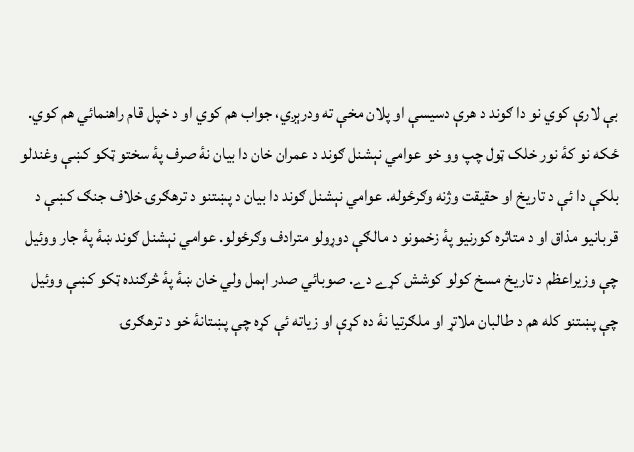بې لارې کوي نو دا ګوند د هرې دسيسې او پلان مخې ته ودرېږي، جواب هم کوي او د خپل قام راهنمائي هم کوي. ځکه نو کۀ نور خلک ټول چپ وو خو عوامي نېشنل ګوند د عمران خان دا بيان نۀ صرف پۀ سختو ټکو کښې وغندلو بلکې دا ئې د تاريخ او حقيقت وژنه وګرځوله. عوامي نېشنل ګوند دا بيان د پښتنو د ترهګرۍ خلاف جنګ کښې د قربانيو مذاق او د متاثره کورنيو پۀ زخمونو د مالګې دوړولو مترادف وګرځولو. عوامي نېشنل ګوند ښۀ پۀ جار ووئيل چې وزيراعظم د تاريخ مسخ کولو کوشش کړے دے. صوبائي صدر اېمل ولي خان ښۀ پۀ څرګنده ټکو کښې ووئيل چې پښتنو کله هم د طالبان ملاتړ او ملګرتيا نۀ ده کړې او زياته ئې کړه چې پښتانۀ خو د ترهګرۍ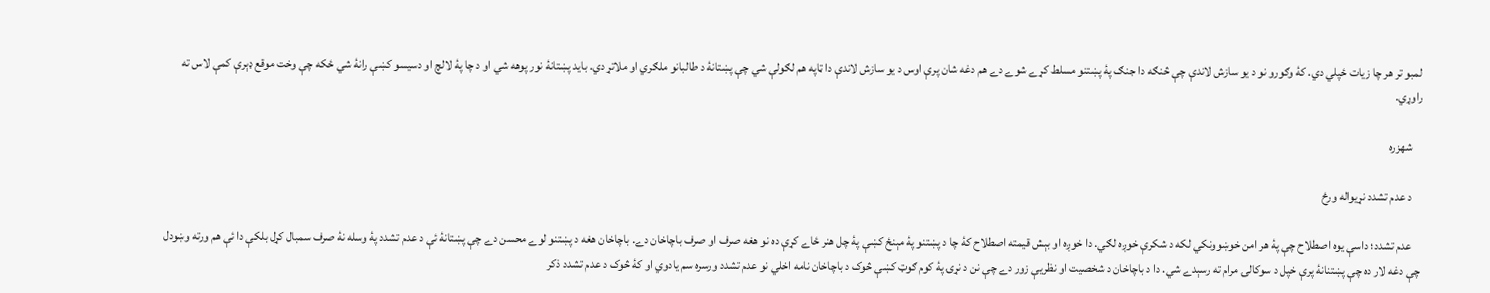لمبو تر هر چا زيات ځپلي دي. کۀ وګورو نو د يو سازش لاندې چې څنګه دا جنګ پۀ پښتنو مسلط کړے شوے دے هم دغه شان پرې اوس د يو سازش لاندې دا ټاپه هم لګولې شي چې پښتانۀ د طالبانو ملګري او ملاتړ دي. بايد پښتانۀ نور پوهه شي او د چا پۀ لالچ او دسيسو کښې رانۀ شي ځکه چې وخت موقع ډېرې کمې لاس ته راوړي.

    شهزره

    د عدم تشدد نړيواله ورځ

    عدم تشدد؛ داسې يوه اصطلاح چې پۀ هر امن خوښوونکي لکه د شکرې خوږه لګي. دا خوږه او بېش قيمته اصطلاح کۀ چا د پښتنو پۀ مېنځ کښې پۀ چل هنر ځاے کړې ده نو هغه صرف او صرف باچاخان دے. باچاخان هغه د پښتنو لوے محسن دے چې پښتانۀ ئې د عدم تشدد پۀ وسله نۀ صرف سمبال کړل بلکې دا ئې هم ورته وښودل چې دغه لار ده چې پښتنانۀ پرې خپل د سوکالۍ مرام ته رسېدے شي. دا د باچاخان د شخصيت او نظريې زور دے چې نن د نړۍ پۀ کوم ګوټ کښې څوک د باچاخان نامه اخلي نو عدم تشدد ورسره سم يادوي او کۀ څوک د عدم تشدد ذکر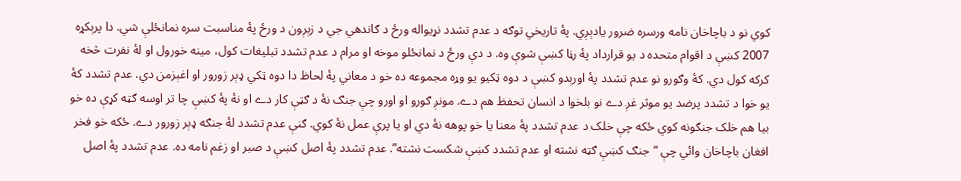کوي نو د باچاخان نامه ورسره ضرور يادېږي. پۀ تاريخي توګه د عدم تشدد نړيواله ورځ د ګاندهي جي د زېږون د ورځ پۀ مناسبت سره نمانځلې شي. دا پرېکړه 2007 کښې د اقوام متحده د يو قرارداد پۀ رڼا کښې شوې وه. د دې ورځ د نمانځلو موخه او مرام د عدم تشدد تبليغات کول، مينه خورول او لۀ نفرت څخه کرکه کول دي. کۀ وګورو نو عدم تشدد پۀ اورېدو کښې د دوه ټکيو يو وړه مجموعه ده خو د معاني پۀ لحاظ دا دوه ټکي ډېر زورور او اغېزمن دي. عدم تشدد کۀ يو خوا د تشدد پرضد يو موثر غږ دے نو بلخوا د انسان تحفظ هم دے. مونږ ګورو او اورو چې جنګ نۀ د ګټې کار دے او نۀ پۀ کښې چا تر اوسه ګټه کړې ده خو بيا هم خلک جنګونه کوي ځکه چې خلک د عدم تشدد پۀ معنا يا خو پوهه نۀ دي او يا پرې عمل نۀ کوي. ګنې عدم تشدد لۀ جنګه ډېر زورور دے. ځکه خو فخر افغان باچاخان وائي چې “جنګ کښې ګټه نشته او عدم تشدد کښې شکست نشته”. عدم تشدد پۀ اصل کښې د صبر او زغم نامه ده. عدم تشدد پۀ اصل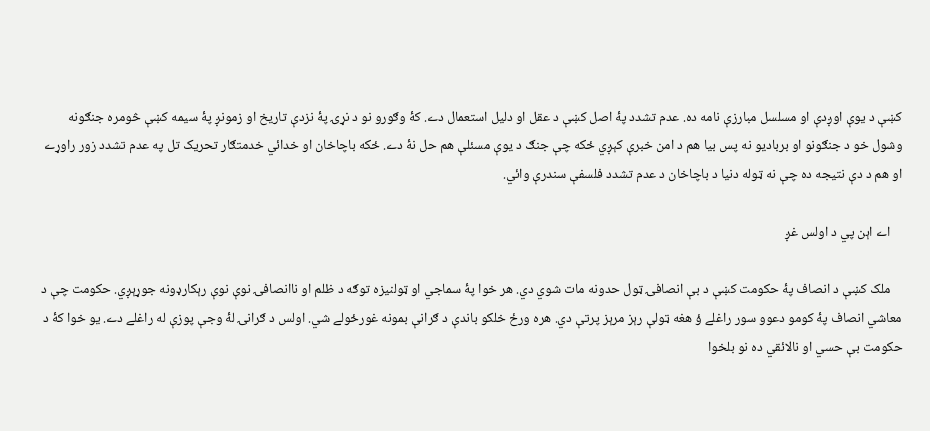کښې د يوې اوږدې او مسلسل مبارزې نامه ده. عدم تشدد پۀ اصل کښې د عقل او دليل استعمال دے. کۀ وګورو نو د نړۍ پۀ نزدې تاريخ او زمونږ پۀ سيمه کښې څومره جنګونه وشول خو د جنګونو او برباديو نه پس بيا هم د امن خبرې کېږي ځکه چې جنګ د يوې مسئلې هم حل نۀ دے. ځکه باچاخان او خدائي خدمتګار تحريک تل په عدم تشدد زور راوړے او هم د دې نتيجه ده چې نه ټوله دنيا د باچاخان د عدم تشدد فلسفې سندرې وائي.

    اے اېن پي د اولس غږ

    ملک کښې د انصاف پۀ حکومت کښې د بې انصافۍ ټول حدونه مات شوي دي. هر خوا پۀ سماجي او ټولنيزه توګه د ظلم او ناانصافۍ نوې نوې رېکارډونه جوړېږي. حکومت چې د معاشي انصاف پۀ کومو دعوو سور راغلے ؤ هغه ټولې رېز مرېز پرتې دي. هره ورځ خلکو باندې د ګرانې بمونه غورځولے شي. اولس د ګرانۍ لۀ وجې پوزې له راغلے دے. يو خوا کۀ د حکومت بې حسي او نالائقي ده نو بلخوا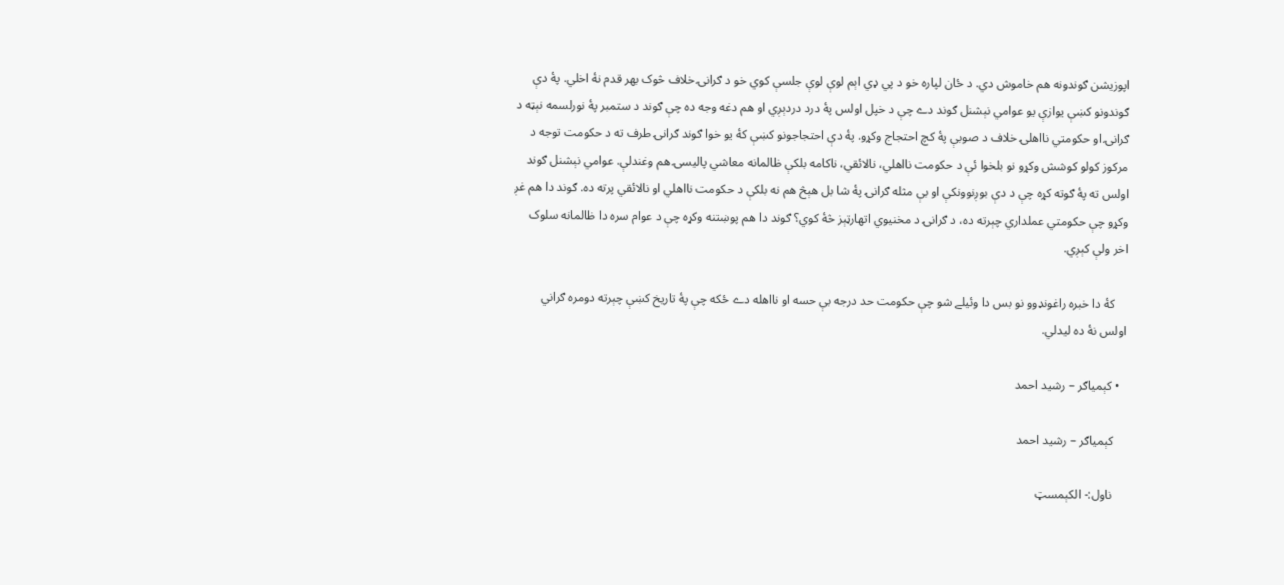اپوزيشن ګوندونه هم خاموش دي. د ځان لپاره خو د پي ډي اېم لوې لوې جلسې کوي خو د ګرانۍ خلاف څوک بهر قدم نۀ اخلي. پۀ دې ګوندونو کښې يوازې يو عوامي نېشنل ګوند دے چې د خپل اولس پۀ درد دردېږي او هم دغه وجه ده چې ګوند د ستمبر پۀ نورلسمه نېټه د ګرانۍ او حکومتي نااهلۍ خلاف د صوبې پۀ کچ احتجاج وکړو. پۀ دې احتجاجونو کښې کۀ يو خوا ګوند ګرانۍ طرف ته د حکومت توجه د مرکوز کولو کوشش وکړو نو بلخوا ئې د حکومت نااهلي، نالائقي، ناکامه بلکې ظالمانه معاشي پاليسۍ هم وغندلې. عوامي نېشنل ګوند اولس ته پۀ ګوته کړه چې د دې بوږنوونکې او بې مثله ګرانۍ پۀ شا بل هېڅ هم نه بلکې د حکومت نااهلي او نالائقي پرته ده. ګوند دا هم غږ وکړو چې حکومتي عملداري چېرته ده، د ګرانۍ د مخنيوي اتهارټېز څۀ کوي؟ ګوند دا هم پوښتنه وکړه چې د عوام سره دا ظالمانه سلوک اخر ولې کېږي.

    کۀ دا خبره راغونډوو نو بس دا وئيلے شو چې حکومت حد درجه بې حسه او نااهله دے ځکه چې پۀ تاريخ کښې چېرته دومره ګراني اولس نۀ ده ليدلي.

  • کېمياګر – رشيد احمد

    کېمياګر – رشيد احمد

    ناول:- الکېمسټ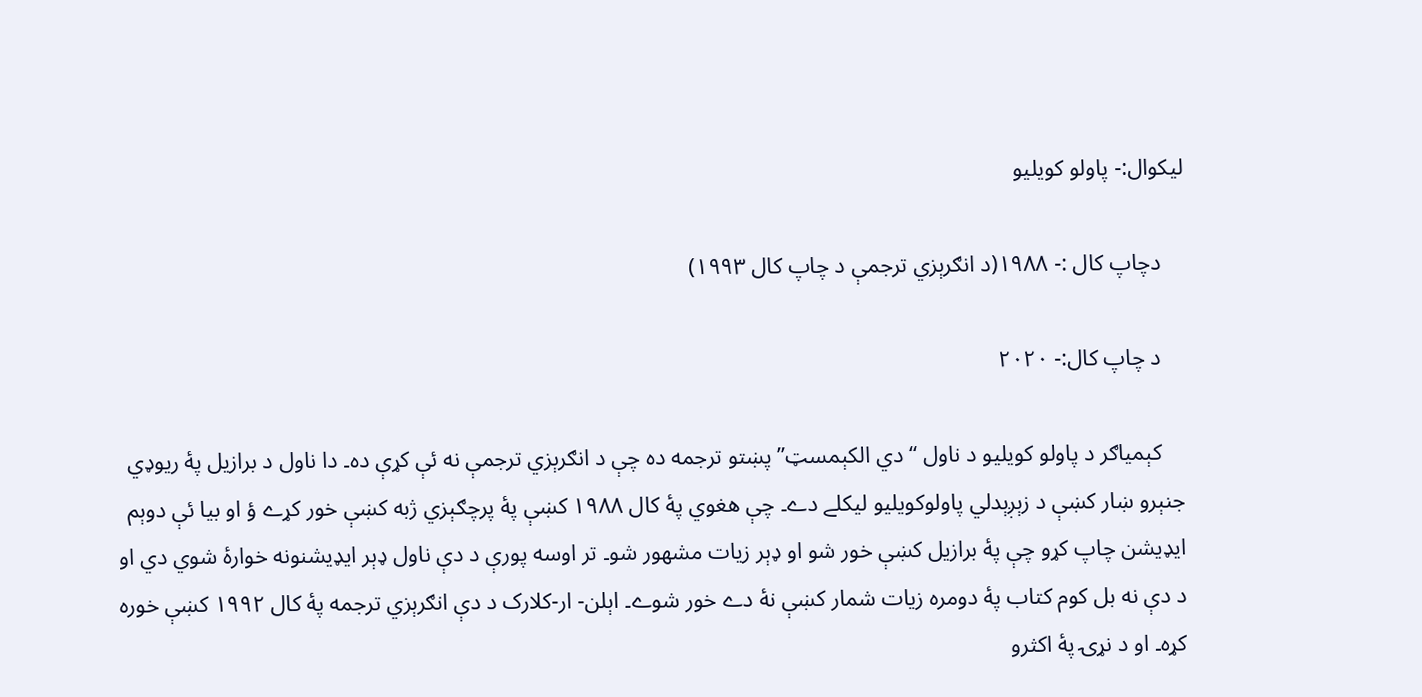ليکوال:- پاولو کويليو

    دچاپ کال :- ۱۹۸۸(د انګرېزي ترجمې د چاپ کال ۱۹۹۳)

    د چاپ کال:- ۲۰۲۰

    کېمياګر د پاولو کويليو د ناول “دي الکېمسټ” پښتو ترجمه ده چې د انګرېزي ترجمې نه ئې کړې ده۔ دا ناول د برازيل پۀ ريوډي جنېرو ښار کښې د زېږېدلي پاولوکويليو ليکلے دے۔ چې هغوي پۀ کال ۱۹۸۸ کښې پۀ پرچګېزي ژبه کښې خور کړے ؤ او بيا ئې دوېم ايډيشن چاپ کړو چې پۀ برازيل کښې خور شو او ډېر زيات مشهور شو۔ تر اوسه پورې د دې ناول ډېر ايډيشنونه خوارۀ شوي دي او د دې نه بل کوم کتاب پۀ دومره زيات شمار کښې نۀ دے خور شوے۔ اېلن- ار-کلارک د دې انګرېزي ترجمه پۀ کال ۱۹۹۲ کښې خوره کړه۔ او د نړۍ پۀ اکثرو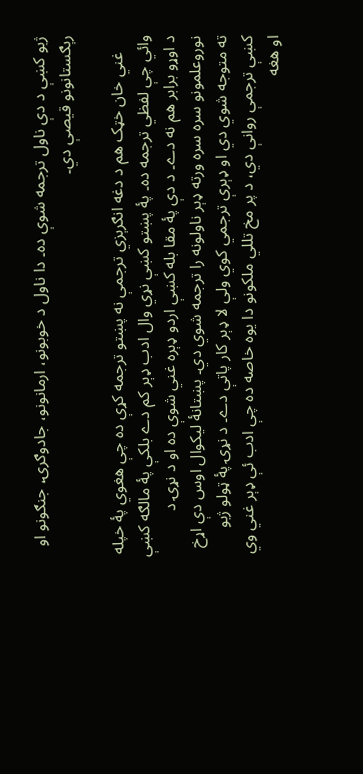ژبو کښې د دې ناول ترجمه شوې ده۔ دا ناول د خوبونو، ارمانونو، جادوګرۍ، جنګونو او رېګستانونو قيصې دي۔

    غني خان خټک هم د دغه انګرېزي ترجمې نه پښتو ترجمه کړې ده چې هغوي پۀ خپله وائي چې لفظي ترجمه ده۔ پۀ پښتو کښې نړي وال ادب ډېر کم دے بلکې پۀ مالګه کښې د اوړو برابر هم نه دے۔ د دې پۀ مقا بله کښې اردو ډېره غني شوې ده او د نړۍ د نوروعلمونو سره سره ورته ډېر ناولونه را ترجمه شوي دي۔ پښتانۀ ليکوال اوس دې اړخ ته متوجه شوي دي او ډېرې ترجمي کوي ولې لا ډېر کار پاتې دے۔ د نړۍ پۀ ټولو ژبو کښې ترجمې روانې دي، د پر مخ تللي ملکونو دا يوه خاصه ده چې ادب ئې ډېر غني وي او هغه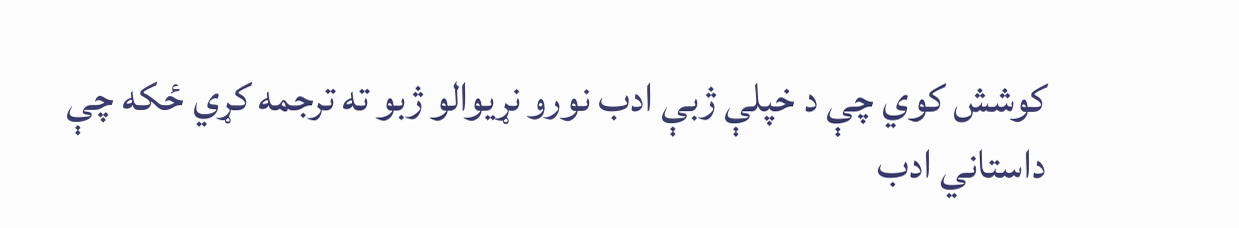کوشش کوي چې د خپلې ژبې ادب نورو نړيوالو ژبو ته ترجمه کړي ځکه چې داستاني ادب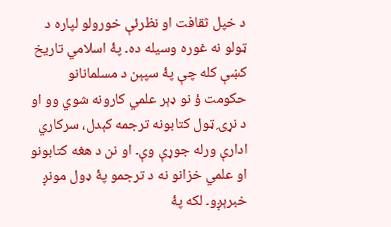د خپل ثقافت او نظرئې خورولو لپاره د ټولو نه غوره وسيله ده۔ پۀ اسلامي تاريخ کښې کله چې پۀ سپېن د مسلمانانو حکومت ؤ نو ډېر علمي کارونه شوي وو او د نړۍ ټول کتابونه ترجمه کېدل، سرکاري ادارې ورله جوړې وې۔ او نن د هغه کتابونو او علمي خزانو نه د ترجمو پۀ ډول مونږ خبرېږو۔ لکه پۀ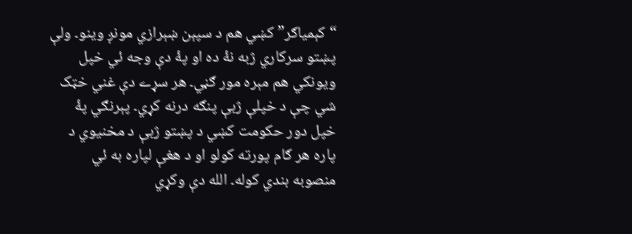“کېمياګر” کښي هم د سپېن ښېرازي مونږ وينو۔ ولې پښتو سرکاري ژبه نۀ ده او پۀ دې وجه ئي خپل ويونکي هم مېره مور ګڼي۔ هر سړے دې غني خټک شي چې د خپلې ژبې پنګه درنه کړي۔ پېرنګي پۀ خپل دور حکومت کښي د پښتو ژبې د مخنيوي د پاره هر ګام پورته کولو او د هغې لپاره به ئي منصوبه بندي کوله۔ الله دې وکړي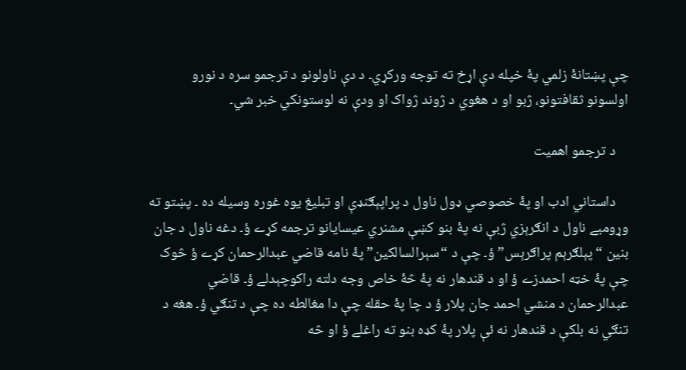چې پښتانۀ زلمي پۀ خپله دې اړخ ته توجه ورکړي۔ د دې ناولونو د ترجمو سره د نورو اولسونو ثقافتونو، ژبو او د هغوي د ژوند ژواک او ودې نه لوستونکي خبر شي۔

    د ترجمو اهميت

    داستاني ادب او پۀ خصوصي ډول ناول د پراپېګنډې او تبليغ يوه غوره وسيله ده ۔ پښتو ته وړومبے ناول د انګرېزي ژبې نه پۀ بنو کښې مشنري عيسايانو ترجمه کړے ؤ۔ دغه ناول د جان بنين “پېلګرېم پراګرېس” ؤ۔ چې د “سېرالسالکين” پۀ نامه قاضي عبدالرحمان کړے ؤ څوک چې پۀ خټه احمدزے ؤ او د قندهار نه پۀ څۀ خاص وجه دلته راکوچېدلے ؤ۔ قاضي عبدالرحمان د منشي احمد جان پلار ؤ د چا پۀ حقله چې دا مغالطه ده چې د تنګي ؤ۔ هغه د تنګي نه بلکې د قندهار نه ئې پلار پۀ کډه بنو ته راغلے ؤ او څه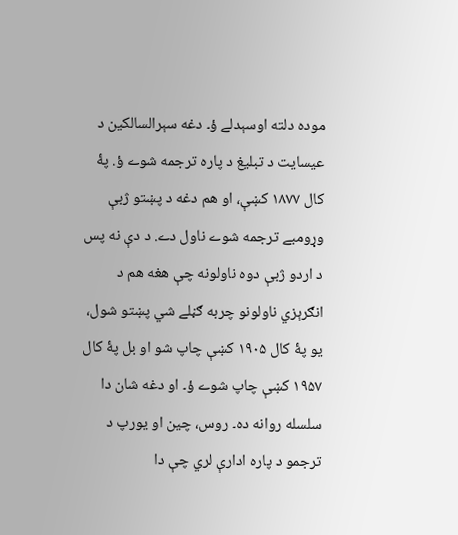موده دلته اوسېدلے ؤ۔ دغه سېرالسالکين د عيسايت د تبليغ د پاره ترجمه شوے ؤ. پۀ کال ۱۸۷۷ کښې، او هم دغه د پښتو ژبې وړومبے ترجمه شوے ناول دے. د دې نه پس د اردو ژبې دوه ناولونه چې هغه هم د انګرېزي ناولونو چربه ګڼلے شي پښتو شول، يو پۀ کال ۱۹۰۵ کښې چاپ شو او بل پۀ کال ۱۹۵۷ کښې چاپ شوے ؤ۔ او دغه شان دا سلسله روانه ده۔ روس، چين او يورپ د ترجمو د پاره ادارې لري چې دا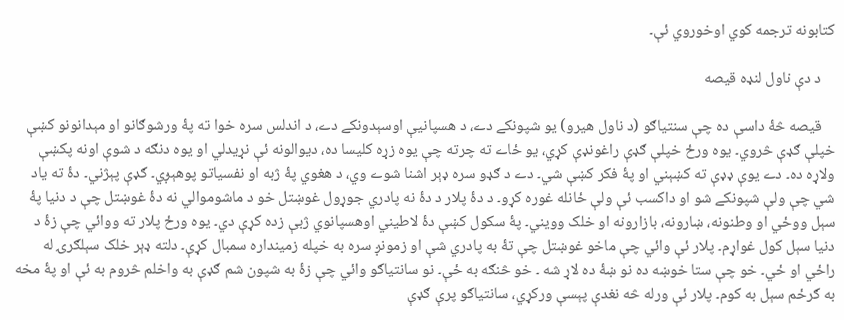کتابونه ترجمه کوي اوخوروي ئې۔

    د دې ناول لنډه قيصه

    قيصه څۀ داسې ده چې سنتياګو (د ناول هيرو) يو شپونکے دے، د هسپانيې اوسېدونکے دے، د اندلس سره خوا ته پۀ ورشوګانو او مېدانونو کښې خپلې ګډې څروي۔ يوه ورځ خپلې ګډې راغونډې کړي، يو ځاے ته چرته چې يوه زړه کليسا ده، ديوالونه ئې نړيدلي او يوه دنګه د شوې اونه پکښې ولاړه ده۔ دے يوې ډډې ته کښېني او پۀ فکر کښې شي۔ دے د ګډو سره ډېر اشنا شوے وي، د هغوي پۀ ژبه او نفسياتو پوهېږي۔ ګډې پېژني۔ دۀ ته ياد شي چې ولې شپونکے شو او داکسب ئې ولې ځانله غوره کړو۔ د دۀ پلار د دۀ نه پادري جوړول غوښتل خو د ماشوموالي نه دۀ غوښتل چې د دنيا پۀ سېل ووځي او وطنونه، ښارونه، بازارونه او خلک وويني۔ پۀ سکول کښې دۀ لاطيني اوهسپانوي ژبې زده کړې دي۔ يوه ورځ پلار ته ووائي چې زۀ د دنيا سېل کول غواړم۔ پلار ئې وائي چې ماخو غوښتل چې تۀ به پادري شې او زمونږ سره به خپله زمينداره سمبال کړې۔ دلته ډېر خلک سېلګرۍ له راځي او ځي۔ خو چې ستا خوښه ده نو ښۀ ده لاړ شه ۔ خو څنګه به ځې۔ نو سانتياګو وائي چې زۀ به شپون شم ګډې به واخلم څروم به ئې او پۀ مخه به ګرځم سېل به کوم۔ پلار ئې ورله څه نغدې پېسې ورکړي، سانتياګو پرې ګډې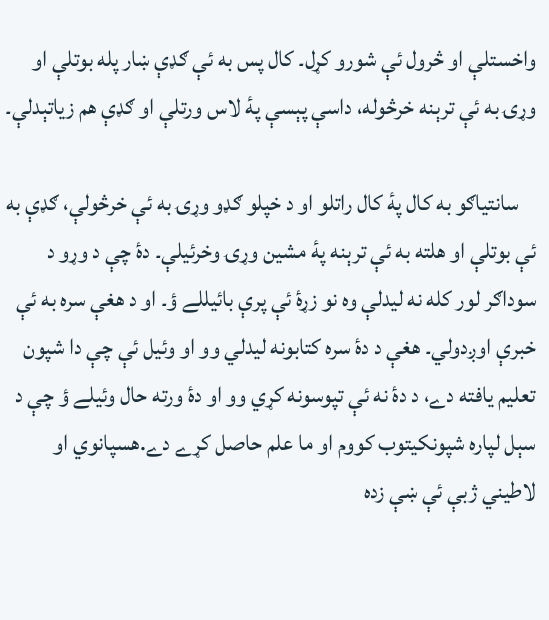واخستلې او څرول ئې شورو کړل۔ کال پس به ئې ګډې ښار پله بوتلې او وړۍ به ئې ترېنه خرڅوله، داسې پېسې پۀ لاس ورتلې او ګډې هم زياتېدلې۔

    سانتياګو به کال پۀ کال راتلو او د خپلو ګډو وړۍ به ئې خرڅولې، ګډې به ئې بوتلې او هلته به ئې ترېنه پۀ مشين وړۍ وخرئيلې۔ دۀ چې د وړو د سوداګر لور کله نه ليدلې وه نو زړۀ ئې پرې بائيللے ؤ۔ او د هغې سره به ئې خبرې اوږدولي۔ هغې د دۀ سره کتابونه ليدلي وو او وئيل ئې چې دا شپون تعليم يافته دے، د دۀ نه ئې تپوسونه کړي وو او دۀ ورته حال وئيلے ؤ چې د سېل لپاره شپونکيتوب کووم او ما علم حاصل کړے دے.هسپانوي او لاطيني ژبې ئې ښې زده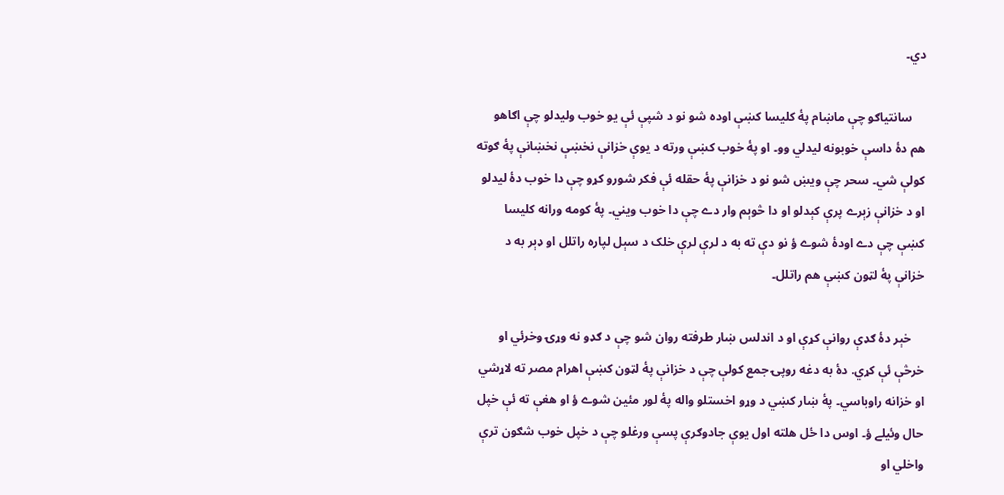دي۔

    سانتياګو چې ماښام پۀ کليسا کښې اوده شو نو د شپې ئې يو خوب وليدلو چې اګاهو هم دۀ داسې خوبونه ليدلي وو۔ او پۀ خوب کښې ورته د يوې خزانې نخښې نخښانې پۀ ګوته کولې شي۔ سحر چې ويښ شو نو د خزانې پۀ حقله ئې فکر شورو کړو چې دا خوب دۀ ليدلو او د خزانې زېرے پرې کېدلو او دا څوېم وار دے چې دا خوب ويني۔ پۀ کومه ورانه کليسا کښې چې دے اودۀ شوے ؤ نو دې ته به د لرې لرې خلک د سېل لپاره راتلل او ډېر به د خزانې پۀ لټون کښې هم راتلل۔

    خېر دۀ ګډې روانې کړې او د اندلس ښار طرفته روان شو چې د ګډو نه وړۍ وخرئي او خرڅې ئې کړي. دۀ به دغه روپۍ جمع کولې چې د خزانې پۀ لټون کښې اهرام مصر ته لاړشي او خزانه راوباسي۔ پۀ ښار کښي د وړو اخستلو واله پۀ لور مئين شوے ؤ او هغې ته ئې خپل حال وئيلے ؤ۔ اوس دا ځل هلته اول يوې جادوګرې پسې ورغلو چې د خپل خوب شګون ترې واخلي او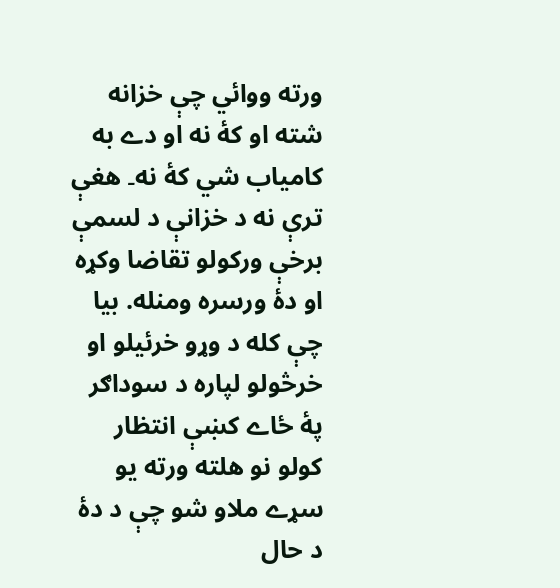ورته ووائي چې خزانه شته او کۀ نه او دے به کامياب شي کۀ نه۔ هغې ترې نه د خزانې د لسمې برخې ورکولو تقاضا وکړه او دۀ ورسره ومنله. بيا چې کله د وړو خرئيلو او خرڅولو لپاره د سوداګر پۀ ځاے کښې انتظار کولو نو هلته ورته يو سړے ملاو شو چې د دۀ د حال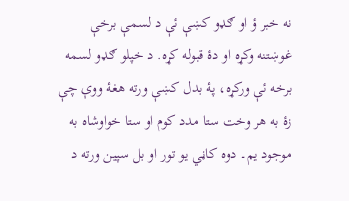نه خبر ؤ او ګډو کښې ئې د لسمې برخې غوښتنه وکړه او دۀ قبوله کړه. د خپلو ګډو لسمه برخه ئې ورکړه، پۀ بدل کښې ورته هغۀ ووې چې زۀ به هر وخت ستا مدد کوم او ستا خواوشاه به موجود يم۔ دوه کاڼي يو تور او بل سپين ورته د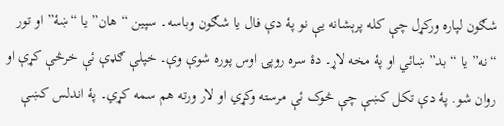شګون لپاره ورکړل چې کله پرېشانه يې نو پۀ دې فال يا شګون وباسه۔ سپين “هان” يا “ښۀ” او تور “نه” يا “بد” ښائي او پۀ مخه لاړ۔ دۀ سره روپۍ اوس پوره شوې وې۔ خپلې ګډې ئې خرڅې کړې او روان شو. پۀ دې تکل کښې چې څوک ئې مرسته وکړي او لار ورته هم سمه کړي۔ پۀ اندلس کښې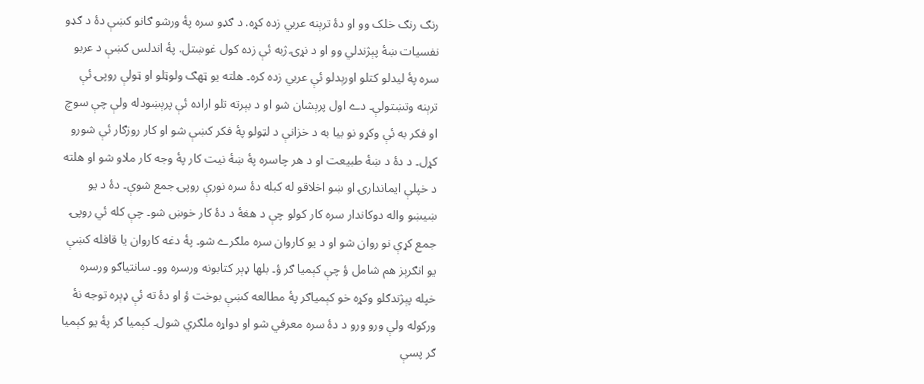رنګ رنګ خلک وو او دۀ ترېنه عربي زده کړه. د ګډو سره پۀ ورشو ګانو کښې دۀ د ګډو نفسيات ښۀ پېژندلي وو او د نړۍ ژبه ئې زده کول غوښتل. پۀ اندلس کښې د عربو سره پۀ ليدلو کتلو اورېدلو ئې عربي زده کره۔ هلته يو ټهګ ولوټلو او ټولې روپۍ ئې ترېنه وتښتولې۔ دے اول پرېشان شو او د بېرته تلو اراده ئې پرېښودله ولې چې سوچ او فکر به ئې وکړو نو بيا به د خزانې د لټولو پۀ فکر کښې شو او کار روزګار ئې شورو کړل۔ د دۀ د ښۀ طبيعت او د هر چاسره پۀ ښۀ نيت کار پۀ وجه کار ملاو شو او هلته د خپلې ايماندارۍ او ښو اخلاقو له کبله دۀ سره نورې روپۍ جمع شوې۔ دۀ د يو ښيښو واله دوکاندار سره کار کولو چې د هغۀ د دۀ کار خوښ شو۔ چې کله ئي روپۍ جمع کړې نو روان شو او د يو کاروان سره ملګرے شو۔ پۀ دغه کاروان يا قافله کښې يو انګرېز هم شامل ؤ چې کېميا ګر ؤ۔ بلها ډېر کتابونه ورسره وو۔ سانتياګو ورسره خپله پېژندګلو وکړه خو کېمياګر پۀ مطالعه کښې بوخت ؤ او دۀ ته ئې ډېره توجه نۀ ورکوله ولې ورو ورو د دۀ سره معرفي شو او دواړه ملګري شول۔ کېميا ګر پۀ يو کېميا ګر پسې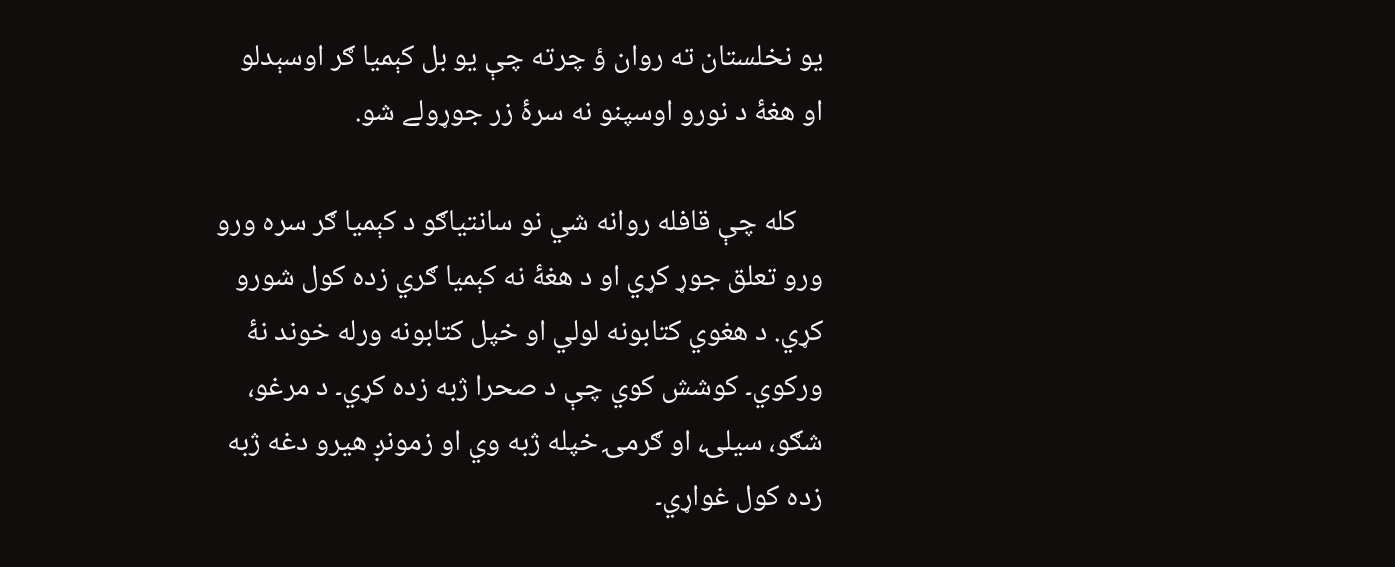يو نخلستان ته روان ؤ چرته چې يو بل کېميا ګر اوسېدلو او هغۀ د نورو اوسپنو نه سرۀ زر جوړولے شو.

    کله چې قافله روانه شي نو سانتياګو د کېميا ګر سره ورو ورو تعلق جوړ کړي او د هغۀ نه کېميا ګري زده کول شورو کړي. د هغوي کتابونه لولي او خپل کتابونه ورله خوند نۀ ورکوي۔ کوشش کوي چې د صحرا ژبه زده کړي۔ د مرغو، شګو، سيلۍ، او ګرمۍ خپله ژبه وي او زمونږ هيرو دغه ژبه زده کول غواړي۔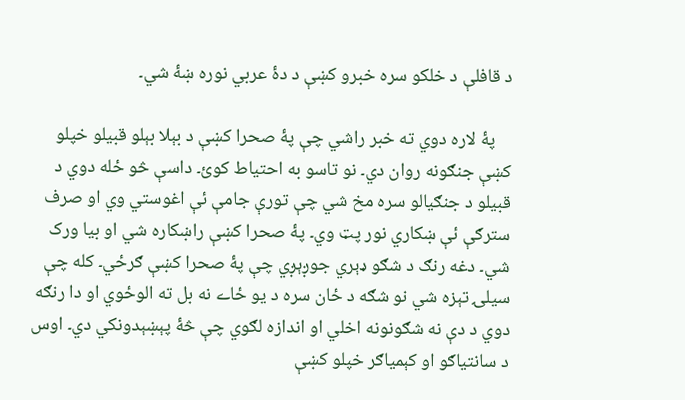د قافلې د خلکو سره خبرو کښې د دۀ عربي نوره ښۀ شي۔

    پۀ لاره دوي ته خبر راشي چې پۀ صحرا کښې د بېلا بېلو قبيلو خپلو کښې جنګونه روان دي۔ نو تاسو به احتياط کوئ۔ داسې څو ځله دوي د قبيلو د جنګيالو سره مخ شي چې تورې جامې ئې اغوستي وي او صرف سترګې ئې ښکاري نور پټ وي۔ پۀ صحرا کښې راښکاره شي او بيا ورک شي۔ دغه رنګ د شګو ډېري جوږېږي چې پۀ صحرا کښې ګرځي۔ کله چې سيلۍ تېزه شي نو شګه د ځان سره د يو ځاے نه بل ته الوځوي او دا رنګه دوي د دې نه شګونونه اخلي او اندازه لګوي چې څۀ پېښېدونکي دي۔ اوس د سانتياګو او کېمياګر خپلو کښې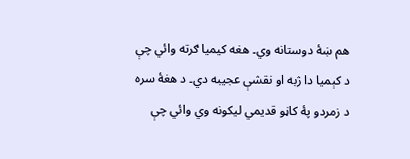هم ښۀ دوستانه وي۔ هغه کيميا ګرته وائي چې د کېميا دا ژبه او نقشې عجيبه دي۔ د هغۀ سره د زمردو پۀ کاڼو قديمي ليکونه وي وائي چې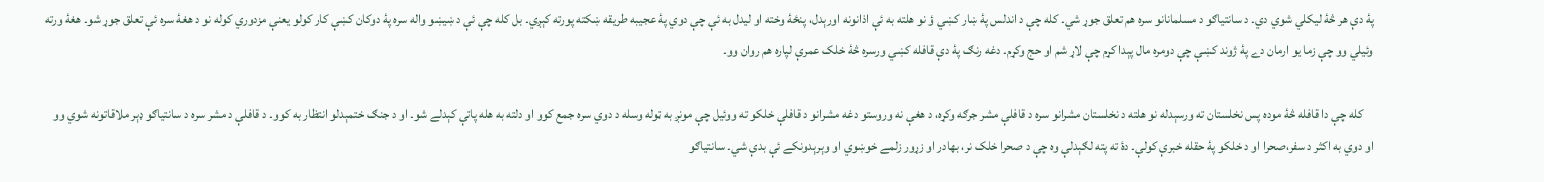پۀ دې هر څۀ ليکلي شوي دي۔ د سانتياګو د مسلمانانو سره هم تعلق جوړ شي۔ کله چې د اندلس پۀ ښار کښي ؤ نو هلته به ئې اذانونه اورېدل، پنځۀ وخته او ليدل به ئې چې دوي پۀ عجيبه طريقه ښکته پورته کېږي۔ بل کله چې ئې د ښيښو واله سره پۀ دوکان کښې کار کولو يعنې مزدوري کوله نو د هغۀ سره ئې تعلق جوړ شو۔ هغۀ ورته وئيلي وو چې زما يو ارمان دے پۀ ژوند کښې چې دومره مال پېدا کړم چې لاړ شم او حج وکړم۔ دغه رنګ پۀ دې قافله کښي ورسره څۀ خلک عمرې لپاره هم روان وو۔

    کله چې دا قافله څۀ موده پس نخلستان ته ورسېدله نو هلته د نخلستان مشرانو سره د قافلې مشر جرګه وکړه، د هغې نه وروستو دغه مشرانو د قافلې خلکو ته ووئيل چې مونږ به ټوله وسله د دوي سره جمع کوو او دلته به هله پاتې کېدلے شو۔ او د جنګ ختمېدلو انتظار به کوو۔ د قافلې د مشر سره د سانتياګو ډېر ملاقاتونه شوي وو او دوي به اکثر د سفر،صحرا او د خلکو پۀ حقله خبرې کولې۔ دۀ ته پته لګېدلې وه چې د صحرا خلک نر، بهادر او زړور زلمے خوښوي او وېرېدونکے ئې بدې شي۔ سانتياګو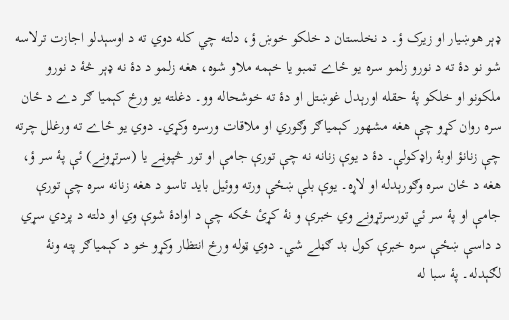ډېر هوښيار او زيرک ؤ۔ د نخلستان د خلکو خوښ ؤ، دلته چي کله دوي ته د اوسېدلو اجازت ترلاسه شو نو دۀ ته د نورو زلمو سره يو ځاے تمبو يا خېمه ملاو شوه، هغه زلمو د دۀ نه ډېر څۀ د نورو ملکونو او خلکو پۀ حقله اورېدل غوښتل او دۀ ته خوشحاله وو۔ دغلته يو ورځ کېميا ګر دے د ځان سره روان کړو چې هغه مشهور کېمياګر وګوري او ملاقات ورسره وکړي۔ دوي يو ځاے ته ورغلل چرته چې زنانؤ اوبۀ راډکولې۔ دۀ د يوې زنانه نه چې تورې جامې او تور څپوڼے يا (سرتړونے) ئې پۀ سر ؤ، هغه د ځان سره وګورېدله او لاړه۔ يوې بلې ښځې ورته ووئيل بايد تاسو د هغه زنانه سره چې تورې جامې او پۀ سر ئي تورسرتړونے وي خبرې و نۀ کړئ ځکه چې د اوادۀ شوې وي او دلته د پردي سړي د داسې ښځې سره خبرې کول بد ګڼلے شي۔ دوي ټوله ورځ انتظار وکړو خو د کېمياګر پته ونۀ لګېدله۔ پۀ سبا له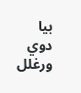بيا دوي ورغلل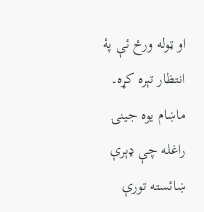او ټوله ورځ ئې پۀ انتظار تېره کړه۔ ماښام يوه جينۍ راغله چې ډېرې ښائسته تورې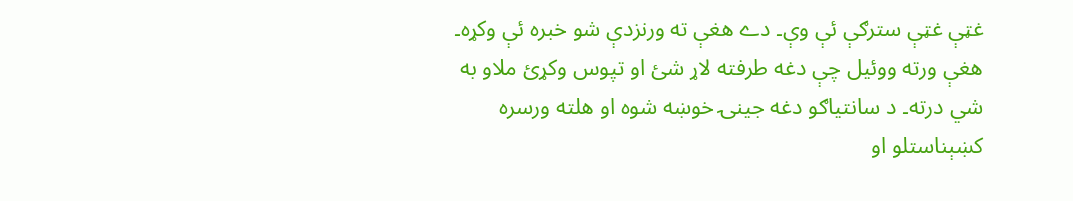غټې غټې سترګې ئې وې۔ دے هغې ته ورنزدې شو خبره ئې وکړه۔ هغې ورته ووئيل چې دغه طرفته لاړ شئ او تپوس وکړئ ملاو به شي درته۔ د سانتياګو دغه جينۍ خوښه شوه او هلته ورسره کښېناستلو او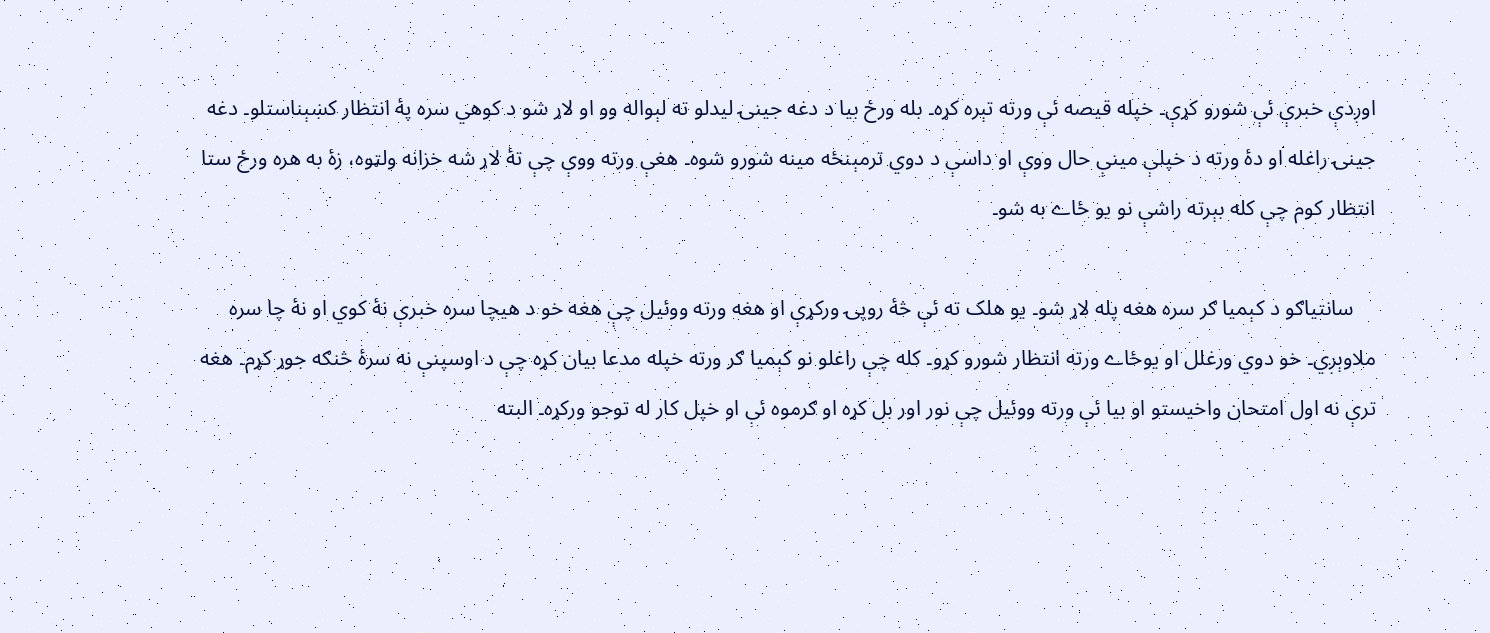اوږدې خبرې ئې شورو کړې۔ خپله قيصه ئې ورته تېره کړه۔ بله ورځ بيا د دغه جينۍ ليدلو ته لېواله وو او لاړ شو د کوهي سره پۀ انتظار کښېناستلو۔ دغه جينۍ راغله او دۀ ورته د خپلې مينې حال ووې او داسې د دوي ترمېنځه مينه شورو شوه۔ هغې ورته ووې چې تۀ لاړ شه خزانه ولټوه، زۀ به هره ورځ ستا انتظار کوم چې کله بېرته راشې نو يو ځاے به شو۔

    سانتياګو د کېميا ګر سره هغه پله لاړ شو۔ يو هلک ته ئې څۀ روپۍ ورکړې او هغه ورته ووئيل چې هغه خو د هيچا سره خبرې نۀ کوي او نۀ چا سره ملاوېږي۔ خو دوي ورغلل او يوځاے ورته انتظار شورو کړو۔ کله چې راغلو نو کېميا ګر ورته خپله مدعا بيان کړه چې د اوسپنې نه سرۀ څنګه جوړ کړم۔ هغه ترې نه اول امتحان واخيستو او بيا ئې ورته ووئيل چې نور اور بل کړه او ګرموه ئې او خپل کار له توجو ورکړه۔ البته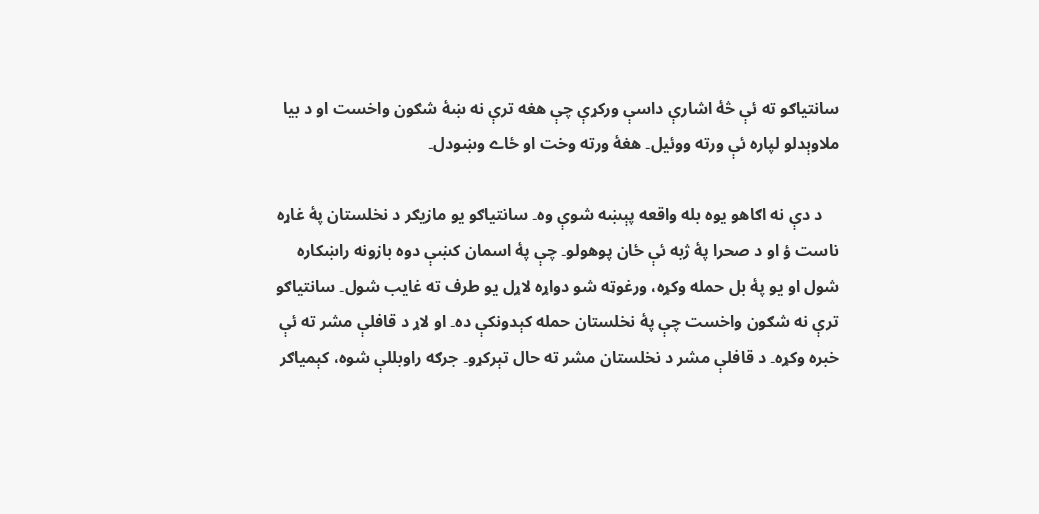سانتياګو ته ئې څۀ اشارې داسې ورکړې چې هغه ترې نه ښۀ شګون واخست او د بيا ملاوېدلو لپاره ئې ورته ووئيل۔ هغۀ ورته وخت او ځاے وښودل۔

    د دې نه اګاهو يوه بله واقعه پېښه شوې وه۔ سانتياګو يو مازيګر د نخلستان پۀ غاړه ناست ؤ او د صحرا پۀ ژبه ئې ځان پوهولو۔ چې پۀ اسمان کښې دوه بازونه راښکاره شول او يو پۀ بل حمله وکړه، ورغوټه شو دواړه لاړل يو طرف ته غايب شول۔ سانتياګو ترې نه شګون واخست چې پۀ نخلستان حمله کېدونکې ده۔ او لاړ د قافلې مشر ته ئې خبره وکړه۔ د قافلې مشر د نخلستان مشر ته حال تېرکړو۔ جرګه راوبللې شوه، کېمياګر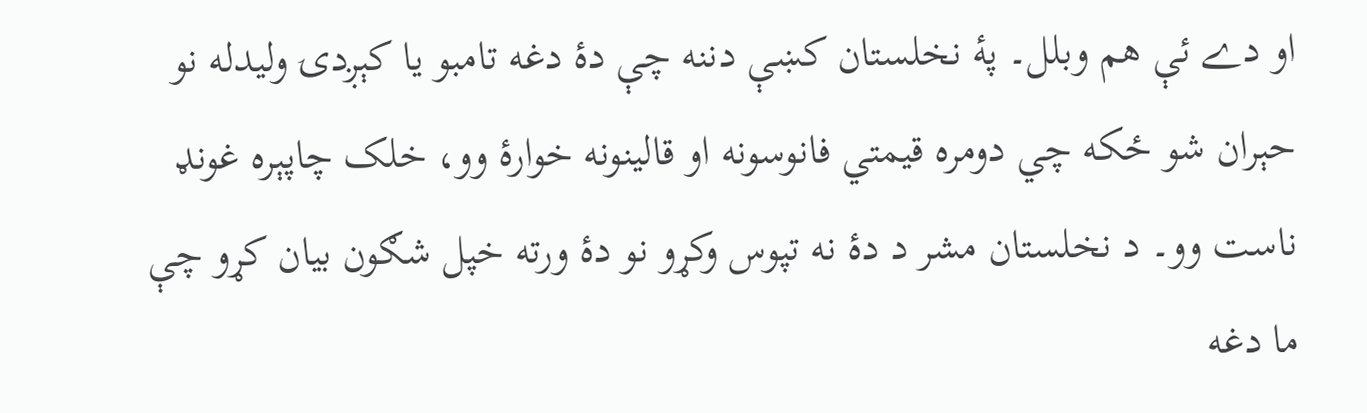او دے ئې هم وبلل۔ پۀ نخلستان کښې دننه چې دۀ دغه تامبو يا کېږدۍ وليدله نو حېران شو ځکه چي دومره قيمتي فانوسونه او قالينونه خوارۀ وو، خلک چاپېره غونډ ناست وو۔ د نخلستان مشر د دۀ نه تپوس وکړو نو دۀ ورته خپل شګون بيان کړو چې ما دغه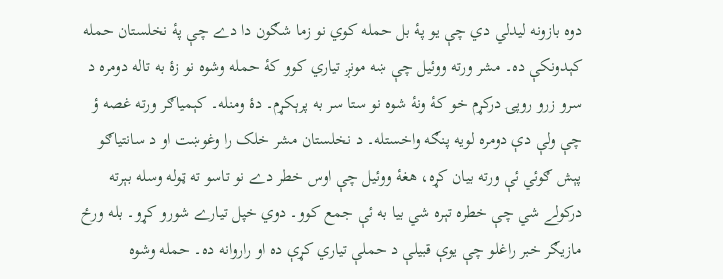دوه بازونه ليدلي دي چې يو پۀ بل حمله کوي نو زما شګون دا دے چې پۀ نخلستان حمله کېدونکې ده۔ مشر ورته ووئيل چې ښه مونږ تياري کوو کۀ حمله وشوه نو زۀ به تاله دومره د سرو زرو روپۍ درکړم خو کۀ ونۀ شوه نو ستا سر به پرېکړم۔ دۀ ومنله۔ کېمياګر ورته غصه ؤ چې ولې دې دومره لويه پنګه واخستله۔ د نخلستان مشر خلک را وغوښت او د سانتياګو پېش ګوئي ئې ورته بيان کړه، هغۀ ووئيل چې اوس خطر دے نو تاسو ته ټوله وسله بېرته درکولے شي چې خطره تېره شي بيا به ئې جمع کوو۔ دوي خپل تيارے شورو کړو۔ بله ورځ مازيګر خبر راغلو چې يوې قبيلې د حملې تياري کړې ده او راروانه ده۔ حمله وشوه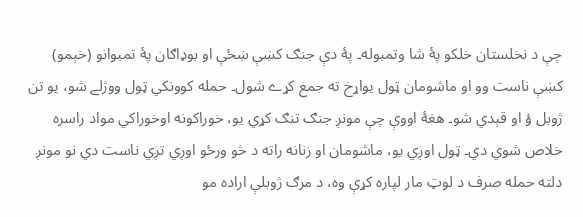چې د نخلستان خلکو پۀ شا وتمبوله۔ پۀ دې جنګ کښې ښځې او بوډاګان پۀ تمبوانو (خېمو) کښې ناست وو او ماشومان ټول يواړخ ته جمع کړے شول۔ حمله کوونکي ټول ووژلے شو، يو تن ژوبل ؤ او قېدي شو۔ هغۀ اووې چې مونږ جنګ تنګ کړي يو، خوراکونه اوخوراکي مواد راسره خلاص شوي دي۔ ټول اوږي يو، ماشومان او زنانه راته د څو ورځو اوږي تږي ناست دي نو مونږ دلته حمله صرف د لوټ مار لپاره کړې وه، د مرګ ژوبلې اراده مو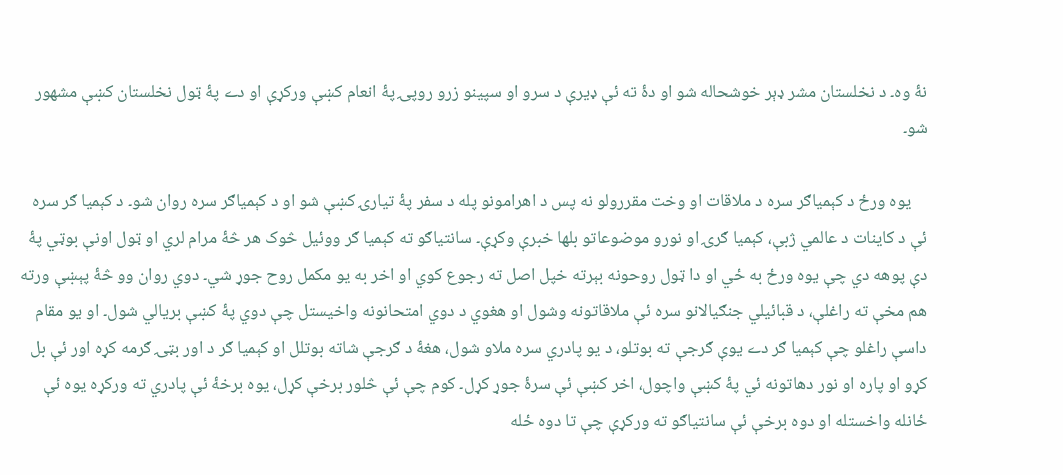نۀ وه۔ د نخلستان مشر ډېر خوشحاله شو او دۀ ته ئې ډيرې د سرو او سپينو زرو روپۍ پۀ انعام کښې ورکړې او دے پۀ ټول نخلستان کښې مشهور شو۔

    يوه ورځ د کېمياګر سره د ملاقات او وخت مقررولو نه پس د اهرامونو پله د سفر پۀ تيارۍ کښې شو او د کېمياګر سره روان شو۔ د کېميا ګر سره ئې د کاينات د عالمي ژبې، کېميا ګرۍ او نورو موضوعاتو بلها خبرې وکړې۔ سانتياګو ته کېميا ګر ووئيل څوک هر څۀ مرام لري او ټول اونې بوټي پۀ دې پوهه دي چې يوه ورځ به ځي او دا ټول روحونه بېرته خپل اصل ته رجوع کوي او اخر به يو مکمل روح جوړ شي۔ دوي روان وو څۀ پېښې ورته هم مخې ته راغلې، د قبائيلي جنګيالانو سره ئې ملاقاتونه وشول او هغوي د دوي امتحانونه واخيستل چې دوي پۀ کښې بريالي شول۔ او يو مقام داسې راغلو چې کېميا ګر دے يوې ګرجې ته بوتلو، د يو پادري سره ملاو شول، هغۀ د ګرجې شاته بوتلل او کېميا ګر د اور بټۍ ګرمه کړه اور ئې بل کړو او پاره او نور دهاتونه ئي پۀ کښې واچول، اخر کښې ئې سرۀ جوړ کړل۔ کوم چې ئې څلور برخې کړل، يوه برخۀ ئې پادري ته ورکړه يوه ئې ځانله واخستله او دوه برخې ئې سانتياګو ته ورکړې چې تا دوه ځله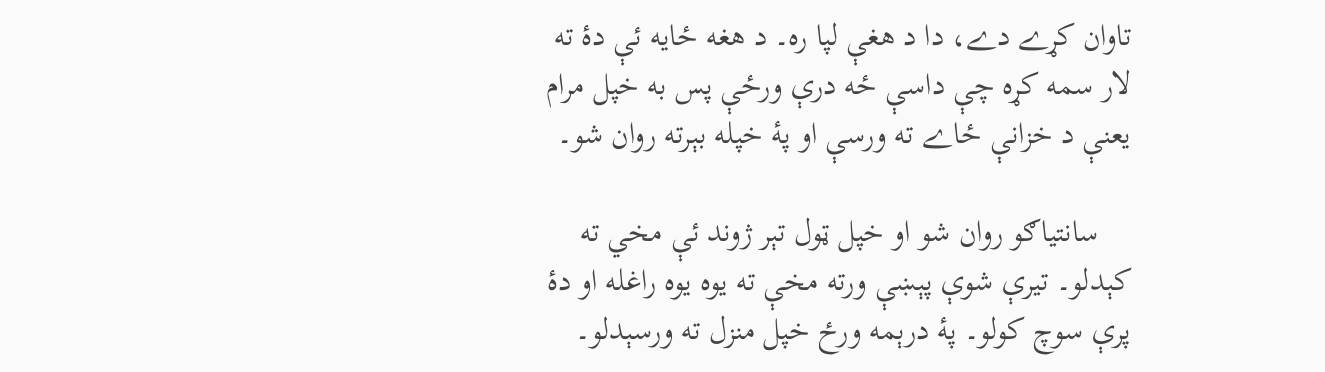تاوان کړے دے، دا د هغې لپا ره۔ د هغه ځايه ئې دۀ ته لار سمه کړه چې داسې ځه درې ورځې پس به خپل مرام يعنې د خزانې ځاے ته ورسې او پۀ خپله بېرته روان شو۔

    سانتياګو روان شو او خپل ټول تېر ژوند ئې مخي ته کېدلو۔ تيرې شوې پېښې ورته مخې ته يوه يوه راغله او دۀ پرې سوچ کولو۔ پۀ درېمه ورځ خپل منزل ته ورسېدلو۔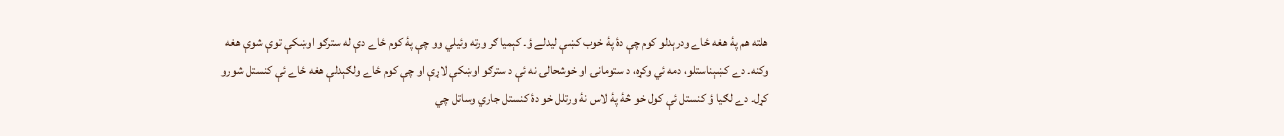هلته هم پۀ هغه ځاے ودرېدلو کوم چې دۀ پۀ خوب کښې ليدلے ؤ۔ کېميا ګر ورته وئيلي وو چې پۀ کوم ځاے دې له سترګو اوښکې توې شوې هغه وکنه۔ دے کښېناستلو، دمه ئي وکړه، د ستومانۍ او خوشحالۍ نه ئې د سترګو اوښکې لاړې او چې کوم ځاے ولګېدلې هغه ځاے ئې کنستل شورو کړل۔ دے لګيا ؤ کنستل ئې کول خو څۀ پۀ لاس نۀ ورتلل خو دۀ کنستل جاري وساتل چي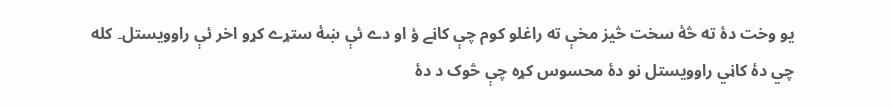يو وخت دۀ ته څۀ سخت څيز مخې ته راغلو کوم چې کاڼے ؤ او دے ئې ښۀ ستړے کړو اخر ئې راوويستل۔ کله چي دۀ کاڼي راوويستل نو دۀ محسوس کړه چې څوک د دۀ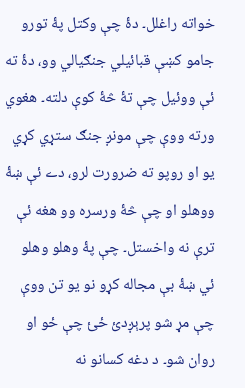خواته راغلل۔ دۀ چې وکتل پۀ تورو جامو کښې قبائيلي جنګيالي وو، دۀ ته ئې ووئيل چې تۀ څۀ کوې دلته۔ هغوي ورته ووې چې مونږ جنګ ستړي کړي يو او روپو ته ضرورت لرو، دے ئې ښۀ ووهلو او چې څۀ ورسره وو هغه ئې ترې نه واخستل۔ چې پۀ وهلو وهلو ئي ښۀ بې مجاله کړو نو يو تن ووې چې مړ شو پرېږدئ ځئ چې ځو او روان شو۔ د دغه کسانو نه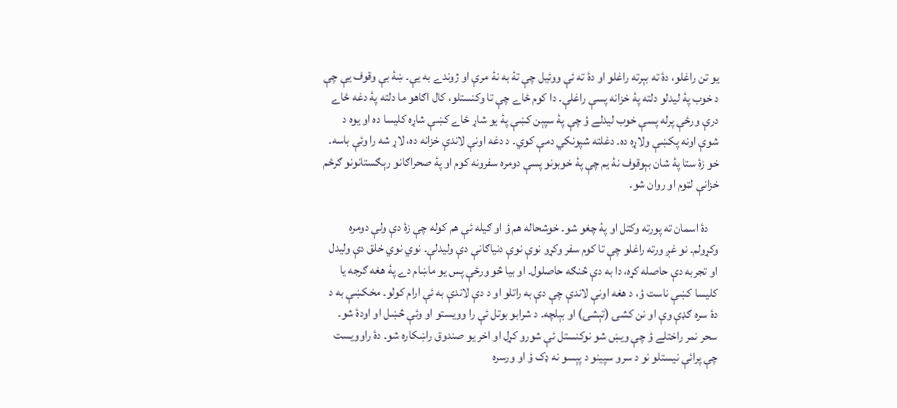يو تن راغلو، دۀ ته بېرته راغلو او دۀ ته ئې ووئيل چې تۀ به نۀ مرې او ژوندے به يې۔ ښۀ بې وقوف يې چې د خوب پۀ ليدلو دلته پۀ خزانه پسې راغلې۔ دا کوم ځاے چې تا وکنستلو، کال اګاهو ما دلته پۀ دغه ځاے درې ورځې پرله پسې خوب ليدلے ؤ چې پۀ سپېن کښې پۀ يو شاړ ځاے کښې شاړه کليسا ده او يوه د شوې اونه پکښې ولاړه ده۔ دغلته شپونکي دمې کوي۔ د دغه اونې لاندې خزانه ده، لاړ شه را وئې باسه۔ خو زۀ ستا پۀ شان بېوقوف نۀ يم چې پۀ خوبونو پسې دومره سفرونه کوم او پۀ صحراګانو رېګستانونو ګرځم خزانې لټوم او روان شو۔

    دۀ اسمان ته پورته وکتل او پۀ چغو شو۔ خوشحاله هم ؤ او ګيله ئې هم کوله چې زۀ دې ولې دومره وکړولم۔ نو غږ ورته راغلو چې تا کوم سفر وکړو نوې نوې دنياګانې دې وليدلې۔ نوي نوي خلق دې وليدل او تجربه دې حاصله کړه، دا به دې څنګه حاصلول۔ او بيا څو ورځې پس يو ماښام دے پۀ هغه ګرجه يا کليسا کښې ناست ؤ، د هغه اونې لاندې چې دې به راتلو او د دې لاندې به ئې ارام کولو۔ مخکښې به د دۀ سره ګډې وې او نن کشۍ (تېشۍ) او بېلچه۔ د شرابو بوتل ئې را وويستو او وئې څښل او اودۀ شو۔ سحر نمر راختلے ؤ چې ويښ شو نوکنستل ئې شورو کړل او اخر يو صندوق راښکاره شو۔ دۀ راوويست چې پرائې نيستلو نو د سرو سپينو د پېسو نه ډک ؤ او ورسره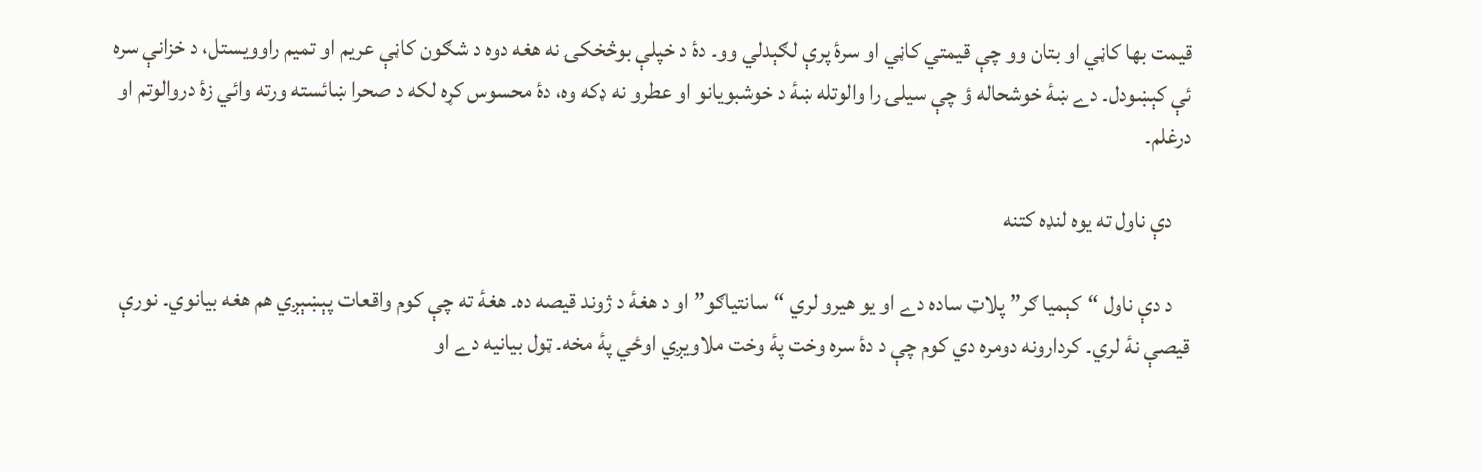قيمت بها کاڼي او بتان وو چې قيمتي کاڼي او سرۀ پرې لګېدلي وو۔ دۀ د خپلې بوڅخکۍ نه هغه دوه د شګون کاڼې عريم او تميم راوويستل، د خزانې سره ئې کېښودل۔ دے ښۀ خوشحاله ؤ چې سيلۍ را والوتله ښۀ د خوشبويانو او عطرو نه ډکه وه، دۀ محسوس کړه لکه د صحرا ښائسته ورته وائي زۀ دروالوتم او درغلم۔

    دې ناول ته يوه لنډه کتنه

    د دې ناول “کېميا ګر” پلاټ ساده دے او يو هيرو لري “سانتياګو” او د هغۀ د ژوند قيصه ده۔ هغۀ ته چې کوم واقعات پېښېږي هم هغه بيانوي۔ نورې قيصې نۀ لري۔ کردارونه دومره دي کوم چې د دۀ سره وخت پۀ وخت ملاويږي اوځي پۀ مخه۔ ټول بيانيه دے او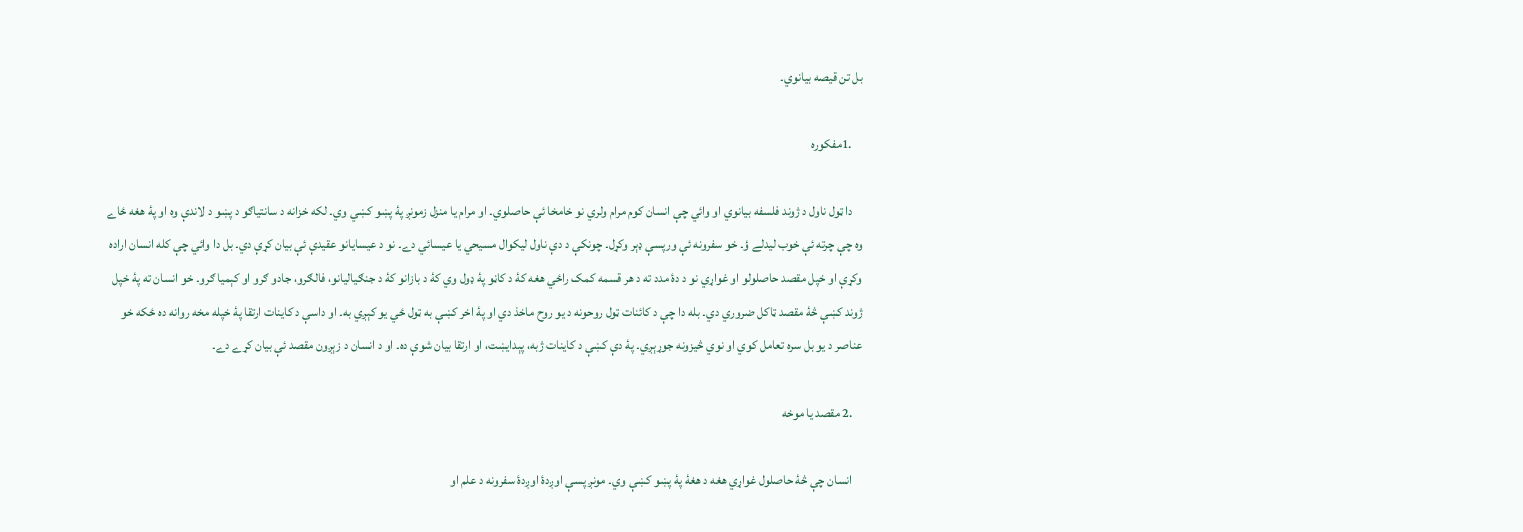بل تن قيصه بيانوي۔

    .1مفکوره

    دا ټول ناول د ژوند فلسفه بيانوي او وائي چې انسان کوم مرام ولري نو خامخا ئې حاصلوي۔ او مرام يا منزل زمونږ پۀ پښو کښي وي۔ لکه خزانه د سانتياګو د پښو د لاندې وه او پۀ هغه ځاے وه چې چرته ئې خوب ليدلے ؤ۔ خو سفرونه ئې ورپسې ډېر وکړل۔ چونکې د دې ناول ليکوال مسيحي يا عيسائي دے۔ نو د عيسايانو عقيدې ئې بيان کړې دي۔ بل دا وائي چې کله انسان اراده وکړې او خپل مقصد حاصلولو او غواړي نو د دۀ مدد ته د هر قسمه کمک راځي هغه کۀ د کاڼو پۀ ډول وي کۀ د بازانو کۀ د جنګياليانو، فالګرو، جادو ګرو او کېميا ګرو۔ خو انسان ته پۀ خپل ژوند کښې څۀ مقصد ټاکل ضروري دي۔ بله دا چې د کائنات ټول روحونه د يو روح ماخذ دي او پۀ اخر کښې به ټول ځي يو کېږي به۔ او داسې د کاينات ارتقا پۀ خپله مخه روانه ده ځکه خو عناصر د يو بل سره تعامل کوي او نوي څيزونه جوړېږي۔ پۀ دې کښې د کاينات ژبه، پېدايښت، او ارتقا بيان شوې ده۔ او د انسان د زېږون مقصد ئې بيان کړے دے۔

    .2 مقصد يا موخه

    انسان چې څۀ حاصلول غواړي هغه د هغۀ پۀ پښو کښې وي۔ مونږ پسې اوږدۀ اوږدۀ سفرونه د علم او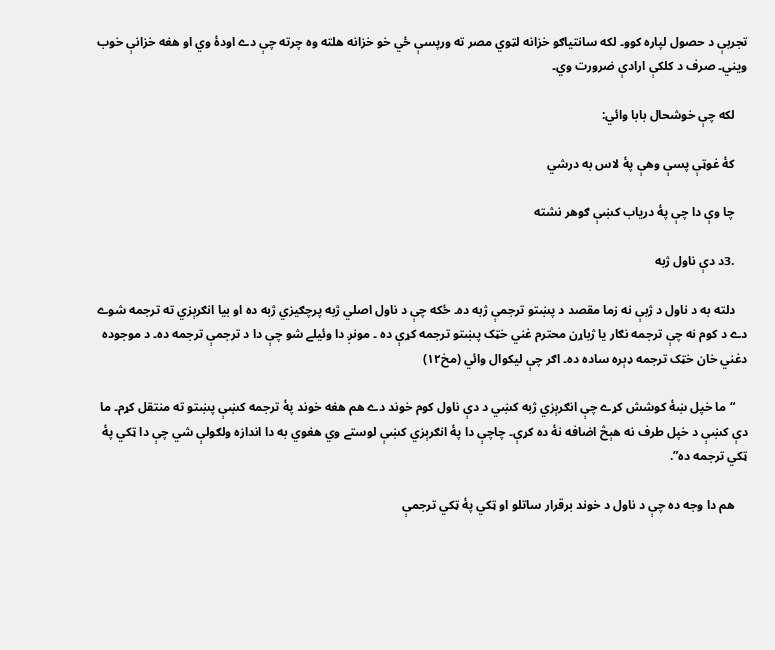تجربې د حصول لپاره کوو۔ لکه سانتياګو خزانه لټوي مصر ته ورپسې ځي خو خزانه هلته وه چرته چې دے اودۀ وي او هغه خزانې خوب ويني۔ صرف د کلکې ارادې ضرورت وي۔

    لکه چې خوشحال بابا وائي:

    کۀ غوټې پسې وهې پۀ لاس به درشي

    چا وې دا چې پۀ درياب کښې ګوهر نشته

    .3د دې ناول ژبه

    دلته به د ناول د ژبې نه زما مقصد د پښتو ترجمې ژبه ده۔ ځکه چې د ناول اصلي ژبه پرچګيزي ژبه ده او بيا انګرېزي ته ترجمه شوے دے د کوم نه چې ترجمه نګار يا ژباړن محترم غني خټک پښتو ترجمه کړې ده ۔ مونږ دا وئيلے شو چې دا د ترجمې ترجمه ده۔ د موجوده دغني خان خټک ترجمه ډېره ساده ده۔ اګر چې ليکوال وائي (مخ۱۲)

    “ما خپل ښۀ کوشش کړے چې انګرېزي ژبه کښي د دې ناول کوم خوند دے هم هغه خوند پۀ ترجمه کښې پښتو ته منتقل کړم۔ ما دې کښې د خپل طرف نه هېڅ اضافه نۀ ده کړې۔ چاچې دا پۀ انګرېزي کښې لوستے وي هغوي به دا اندازه ولګولې شي چې دا ټکي پۀ ټکي ترجمه ده”.

    هم دا وجه ده چې د ناول د خوند برقرار ساتلو او ټکي پۀ ټکي ترجمې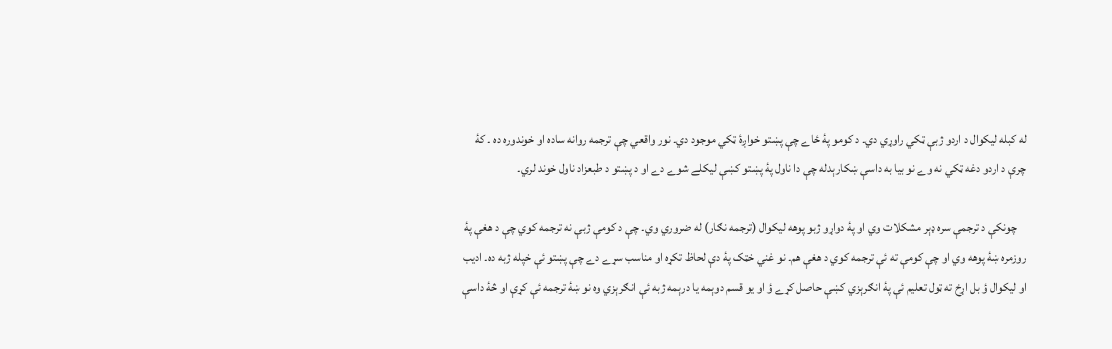له کبله ليکوال د اردو ژبې ټکي راوړي دي۔ د کومو پۀ ځاے چې پښتو خواږۀ ټکي موجود دي۔ نور واقعي چې ترجمه روانه ساده او خوندوره ده ۔ کۀ چرې د اردو دغه ټکي نه وے نو بيا به داسې ښکارېدله چې دا ناول پۀ پښتو کښې ليکلے شوے دے او د پښتو د طبعزاد ناول خوند لري۔

    چونکې د ترجمې سره ډېر مشکلات وي او پۀ دواړو ژبو پوهه ليکوال (ترجمه نګار) له ضروري وي۔ چې د کومې ژبې نه ترجمه کوي چې د هغې پۀ روزمره ښۀ پوهه وي او چې کومې ته ئې ترجمه کوي د هغې هم۔ نو غني خټک پۀ دې لحاظ تکړه او مناسب سړے دے چې پښتو ئې خپله ژبه ده۔ اديب او ليکوال ؤ بل اړخ ته ټول تعليم ئې پۀ انګرېزي کښې حاصل کړے ؤ او يو قسم دوېمه يا درېمه ژبه ئې انګرېزي وه نو ښۀ ترجمه ئې کړې او څۀ داسې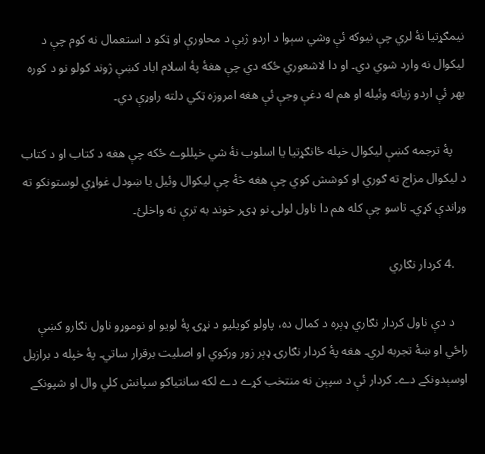نيمګړتيا نۀ لري چې نيوکه ئې وشي سېوا د اردو ژبې د محاورې او ټکو د استعمال نه کوم چې د ليکوال نه وارد شوي دي۔ او دا لاشعوري ځکه دي چې هغۀ پۀ اسلام اباد کښې ژوند کولو نو د کوره بهر ئې اردو زياته وئيله او هم له دغې وجې ئې هغه امروزه ټکي دلته راوړې دي۔

    پۀ ترجمه کښې ليکوال خپله ځانګړتيا يا اسلوب نۀ شي خپللوے ځکه چې هغه د کتاب او د کتاب د ليکوال مزاج ته ګوري او کوشش کوي چې هغه څۀ چې ليکوال وئيل يا ښودل غواړي لوستونکو ته وړاندې کړي۔ تاسو چې کله هم دا ناول لولۍ نو ډۍر خوند به ترې نه واخلئ۔

    .4 کردار نګاري

    د دې ناول کردار نګاري ډېره د کمال ده، پاولو کويليو د نړۍ پۀ لويو او نوموړو ناول نګارو کښې راځي او ښۀ تجربه لري۔ هغه پۀ کردار نګارۍ ډېر زور ورکوي او اصليت برقرار ساتي۔ پۀ خپله د برازيل اوسېدونکے دے۔ کردار ئې د سپېن نه منتخب کړے دے لکه سانتياګو سپانش کلي وال او شپونکے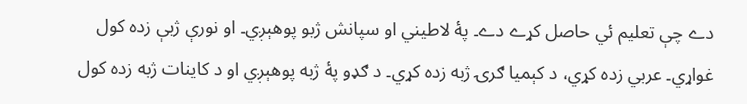دے چې تعليم ئي حاصل کړے دے۔ پۀ لاطيني او سپانش ژبو پوهېږي۔ او نورې ژبې زده کول غواړي۔ عربي زده کړي، د کېميا ګرۍ ژبه زده کړي۔ د ګډو پۀ ژبه پوهېږي او د کاينات ژبه زده کول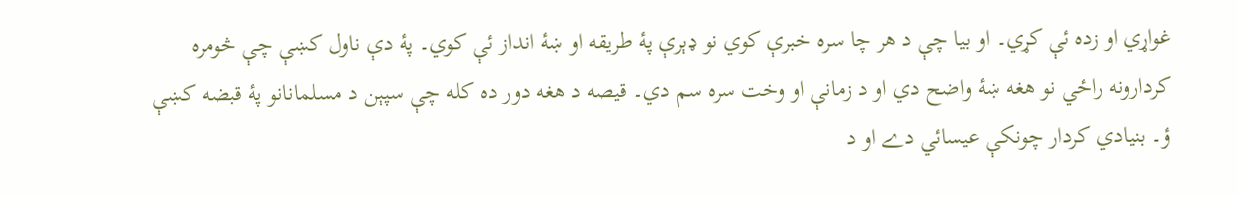غواړي او زده ئې کړي۔ او بيا چې د هر چا سره خبرې کوي نو ډېرې پۀ طريقه او ښۀ انداز ئې کوي۔ پۀ دې ناول کښې چې څومره کردارونه راځي نو هغه ښۀ واضح دي او د زمانې او وخت سره سم دي۔ قيصه د هغه دور ده کله چې سپېن د مسلمانانو پۀ قبضه کښې ؤ۔ بنيادي کردار چونکې عيسائي دے او د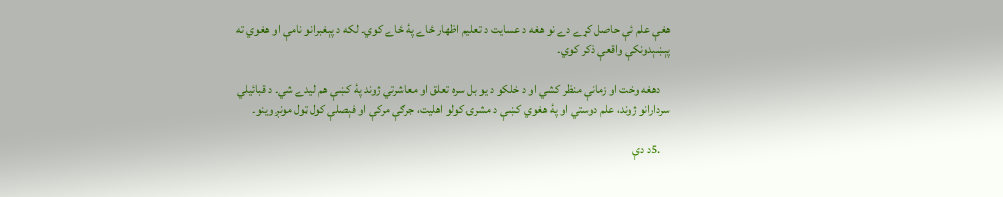هغې علم ئې حاصل کړے دے نو هغه د عسايت د تعليم اظهار ځاے پۀ ځاے کوي۔ لکه د پېغبرانو نامې او هغوي ته پېښېدونکې واقعې ذکر کوي۔

    دهغه وخت او زمانې منظر کشي او د خلکو د يو بل سره تعلق او معاشرتي ژوند پۀ کښې هم ليدے شي۔ د قبائيلي سردارانو ژوند، علم دوستي او پۀ هغوي کښې د مشرۍ کولو اهليت، جرګې مرکې او فېصلې کول ټول مونږ وينو۔

    .5د دې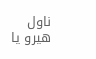ناول هيرو يا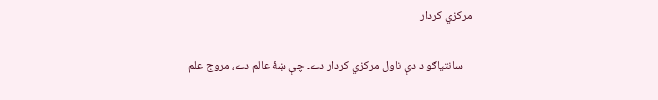مرکزي کردار

    سانتياګو د دې ناول مرکزي کردار دے۔ چې ښۀ عالم دے، مروج علم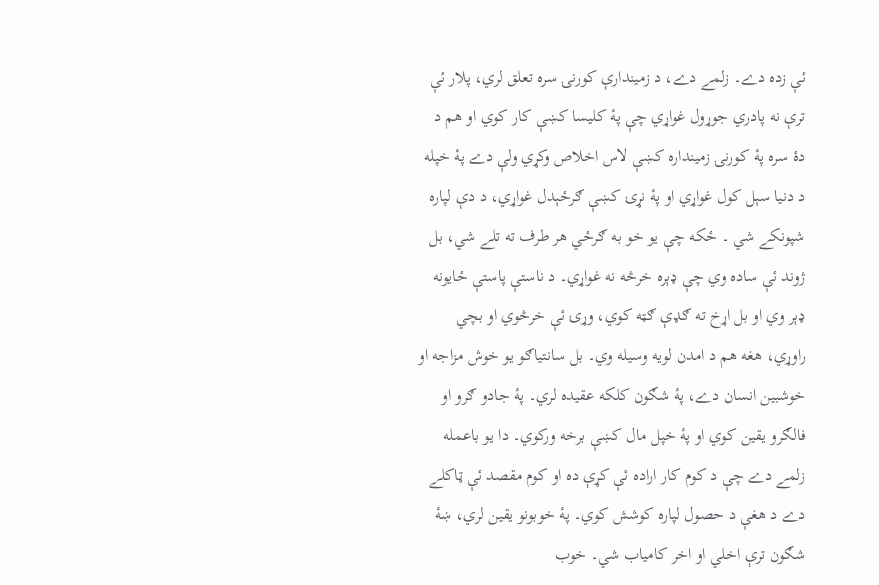ئې زده دے۔ زلمے دے، د زميندارې کورنۍ سره تعلق لري، پلار ئې ترې نه پادري جوړول غواړي چې پۀ کليسا کښې کار کوي او هم د دۀ سره پۀ کورنۍ زمينداره کښې لاس اخلاص وکړي ولې دے پۀ خپله د دنيا سېل کول غواړي او پۀ نړۍ کښې ګرځېدل غواړي، د دې لپاره شپونکے شي ۔ ځکه چې يو خو به ګرځي هر طرف ته تلے شي، بل ژوند ئې ساده وي چې ډېره خرڅه نه غواړي۔ د ناستې پاستې ځايونه ډېر وي او بل اړخ ته ګډې ګټه کوي، وړۍ ئې خرڅوي او بچي راوړي، هغه هم د امدن لويه وسيله وي۔ بل سانتياګو يو خوش مزاجه او خوشبين انسان دے، پۀ شګون کلکه عقيده لري۔ پۀ جادو ګرو او فالګرو يقين کوي او پۀ خپل مال کښې برخه ورکوي۔ دا يو باعمله زلمے دے چې د کوم کار اراده ئې کړې ده او کوم مقصد ئې ټاکلے دے د هغې د حصول لپاره کوشش کوي۔ پۀ خوبونو يقين لري، ښۀ شګون ترې اخلي او اخر کامياب شي۔ خوب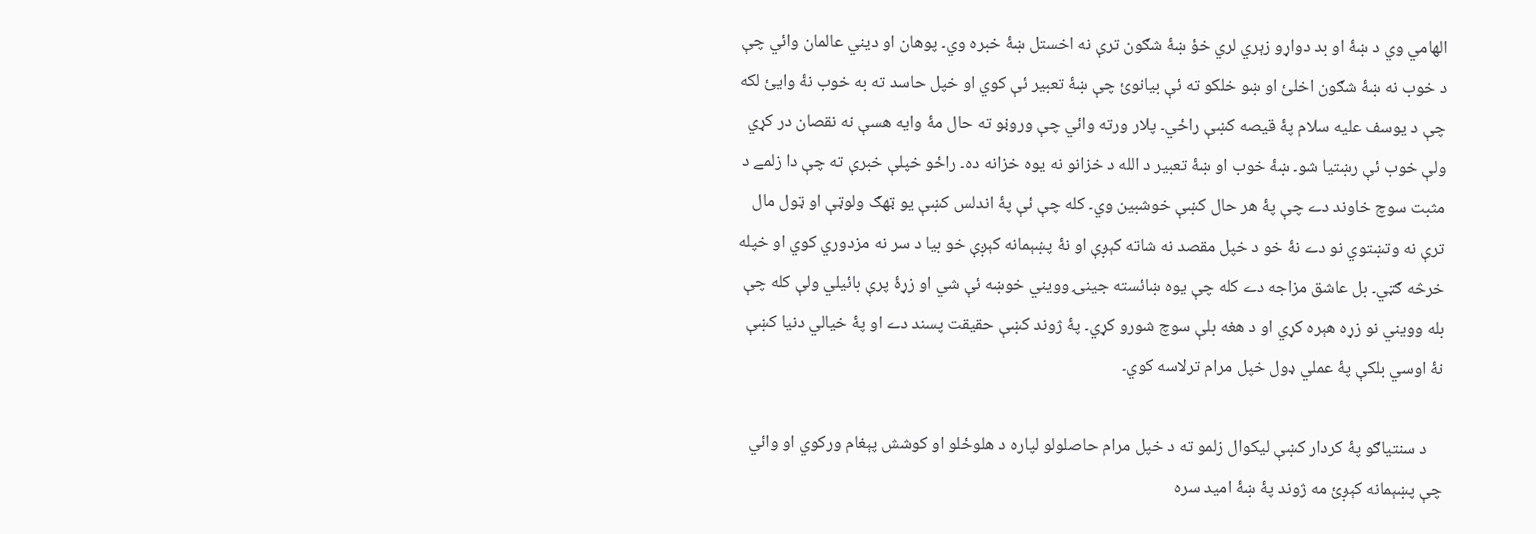الهامي وي د ښۀ او بد دواړو زېري لري خؤ ښۀ شګون ترې نه اخستل ښۀ خبره وي۔ پوهان او ديني عالمان وائي چې د خوب نه ښۀ شګون اخلئ او ښو خلکو ته ئې بيانوئ چې ښۀ تعبير ئې کوي او خپل حاسد ته به خوب نۀ وايئ لکه چې د يوسف عليه سلام پۀ قيصه کښې راځي۔ پلار ورته وائي چې وروڼو ته حال مۀ وايه هسې نه نقصان در کړي ولې خوب ئې رښتيا شو۔ ښۀ خوب او ښۀ تعبير د الله د خزانو نه يوه خزانه ده۔ راځو خپلې خبرې ته چې دا زلمے د مثبت سوچ خاوند دے چې پۀ هر حال کښې خوشبين وي۔ کله چې ئې پۀ اندلس کښې يو ټهګ ولوټې او ټول مال ترې نه وتښتوي نو دے نۀ خو د خپل مقصد نه شاته کېږې او نۀ پښېمانه کېږې خو بيا د سر نه مزدوري کوي او خپله خرڅه ګټي۔ بل عاشق مزاجه دے کله چې يوه ښائسته جينۍ وويني خوښه ئې شي او زړۀ پرې بائيلي ولې کله چې بله وويني نو زړه هېره کړي او د هغه بلې سوچ شورو کړي۔ پۀ ژوند کښې حقيقت پسند دے او پۀ خيالي دنيا کښې نۀ اوسي بلکې پۀ عملي ډول خپل مرام ترلاسه کوي۔

    د سنتياګو پۀ کردار کښې ليکوال زلمو ته د خپل مرام حاصلولو لپاره د هلوځلو او کوشش پېغام ورکوي او وائي چې پښېمانه کېږئ مه ژوند پۀ ښۀ اميد سره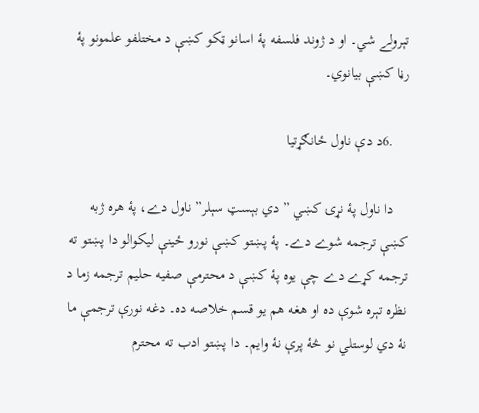تېرولے شي۔ او د ژوند فلسفه پۀ اسانو ټکو کښې د مختلفو علمونو پۀ رڼا کښې بيانوي۔

    .6د دې ناول ځانګړتيا

    دا ناول پۀ نړۍ کښي ” دي بېسټ سېلر” ناول دے، پۀ هره ژبه کښې ترجمه شوے دے۔ پۀ پښتو کښې نورو ځينې ليکوالو دا پښتو ته ترجمه کړے دے چې يوه پۀ کښې د محترمې صفيه حليم ترجمه زما د نظره تېره شوې ده او هغه هم يو قسم خلاصه ده۔ دغه نورې ترجمې ما نۀ دي لوستلي نو څۀ پرې نۀ وايم۔ دا پښتو ادب ته محترم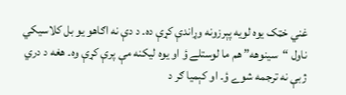غني خټک يوه لويه پېرزونه وړاندې کړې ده۔ د دې نه اګاهو يو بل کلاسيکي ناول “سينوهه” هم ما لوستلے ؤ او يوه ليکنه مې پرې کړې وه۔ هغه د دري ژبې نه ترجمه شوے ؤ۔ او کېميا ګر د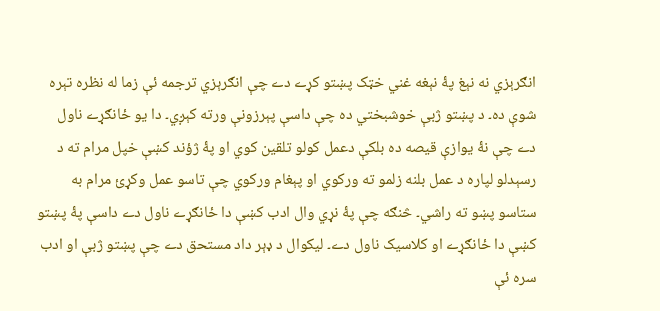انګرېزي نه نېغ پۀ نېغه غني خټک پښتو کړے دے چې انګرېزي ترجمه ئې زما له نظره تېره شوې ده۔ د پښتو ژبې خوشبختي ده چې داسې پېرزونې ورته کېږي۔ دا يو ځانګړے ناول دے چې نۀ يوازې قيصه ده بلکې دعمل کولو تلقين کوي او پۀ ژؤند کښې خپل مرام ته د رسېدلو لپاره د عمل بلنه زلمو ته ورکوي او پېغام ورکوي چې تاسو عمل وکړئ مرام به ستاسو پښو ته راشي۔ څنګه چې پۀ نړي وال ادب کښې دا ځانګړے ناول دے داسې پۀ پښتو کښې دا ځانګړے او کلاسيک ناول دے۔ ليکوال د ډېر داد مستحق دے چې پښتو ژبې او ادب سره ئې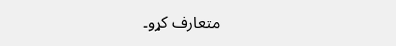متعارف کړو۔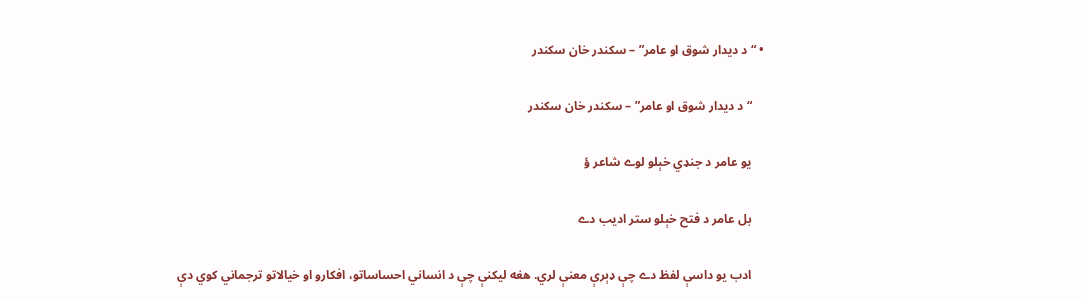• “د ديدار شوق او عامر” – سکندر خان سکندر

    “د ديدار شوق او عامر” – سکندر خان سکندر

    يو عامر د جنډي خېلو لوے شاعر ؤ

    بل عامر د فتح خېلو ستر اديب دے

    ادب يو داسې لفظ دے چې ډېرې معنې لري. هغه ليکنې چې د انساني احساساتو، افکارو او خيالاتو ترجماني کوي دې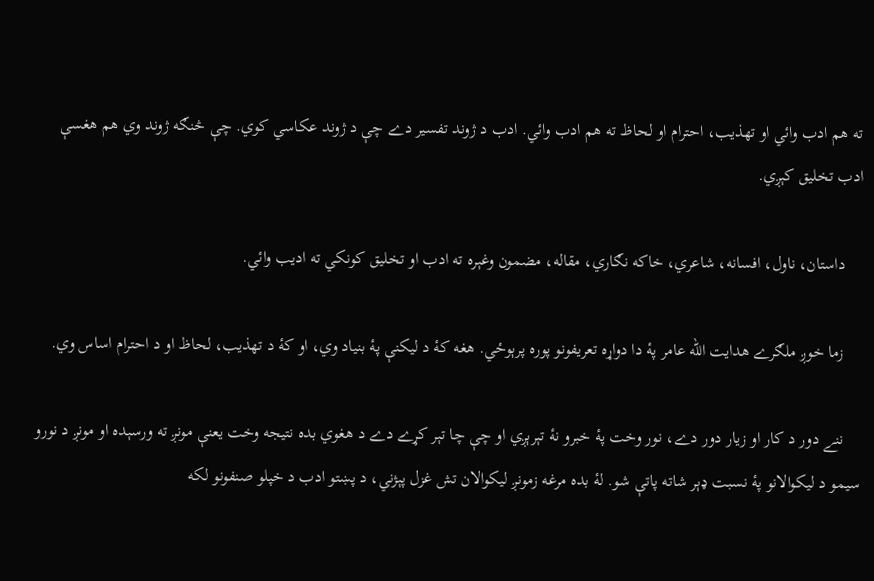ته هم ادب وائي او تهذيب، احترام او لحاظ ته هم ادب وائي. ادب د ژوند تفسير دے چې د ژوند عکاسي کوي. چې څنګه ژوند وي هم هغسې ادب تخليق کېږي.

    داستان، ناول، افسانه، شاعري، خاکه نګاري، مقاله، مضمون وغېره ته ادب او تخليق کونکي ته اديب وائي.

    زما خوږ ملګرے هدايت الله عامر پۀ دا دواړه تعريفونو پوره پرېوځي. هغه کۀ د ليکنې پۀ بنياد وي، او کۀ د تهذيب، لحاظ او د احترام اساس وي.

    ننے دور د کار او زيار دور دے، نور وخت پۀ خبرو نۀ تېرېږي او چې چا تېر کړے دے د هغوي بده نتيجه وخت يعنې مونږ ته ورسېده او مونږ د نورو سيمو د ليکوالانو پۀ نسبت ډېر شاته پاتې شو. لۀ بده مرغه زمونږ ليکوالان تش غزل پېژني، د پښتو ادب د خپلو صنفونو لکه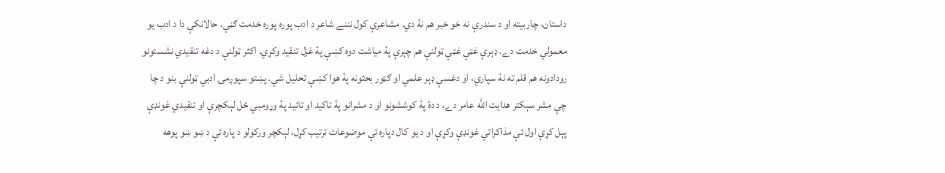داستان، چاربيته او د سندرې نه خو خبر هم نۀ دي. مشاعرې کول نننے شاعر د ادب پوره پوره خدمت ګڼي. حالانکې دا د ادب يو معمولي خدمت دے. ډېرې غټې غټې ټولنې هم چېرې پۀ مياشت دوه کښې پۀ غزل تنقيد وکړي. اکثر ټولنې د دغه تنقيدي نشستونو رودادونه هم قلم ته نۀ سپاري، او دغسې ډېر علمي او ګټور بحثونه پۀ هوا کښې تحليل شي. پښتو سپوږمۍ ادبي ټولنې بنو د چا چې مشر سېکتر هدايت الله عامر دے، د دۀ پۀ کوششونو او د مشرانو پۀ تاکيد او تائيد پۀ وړومبي ځل لېکچرې او تنقيدي غونډې پېل کړې اول ئې مذاکراتي غونډې وکړې او د يو کال دپاره ئې موضوعات ترتيب کړل، لېکچر ورکولو د پاره ئې د ښو ښو پوهه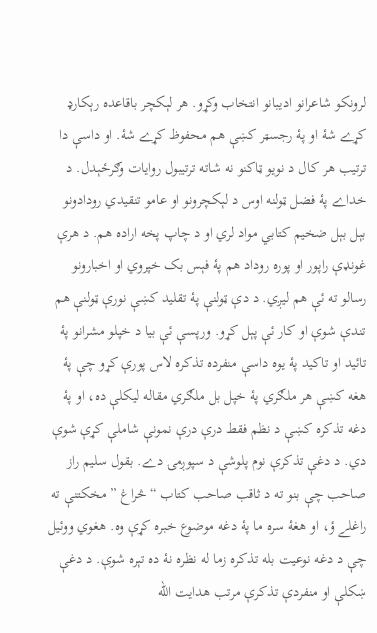لرونکو شاعرانو اديبانو انتخاب وکړو. هر لېکچر باقاعده رېکارډ کړے شۀ او پۀ رجسټر کښې هم محفوظ کړے شۀ. او داسې دا ترتيب هر کال د نويو ټاکنو نه شاته ترتيبول روايات وګرځېدل. د خداے پۀ فضل ټولنه اوس د لېکچرونو او عامو تنقيدي رودادونو بېل بېل ضخيم کتابي مواد لري او د چاپ پخه اراده هم. د هرې غونډې راپور او پوره روداد هم پۀ فېس بک خپروي او اخبارونو رسالو ته ئې هم ليږي. د دې ټولنې پۀ تقليد کښې نورې ټولنې هم تندې شوې او کار ئې پېل کړو. ورپسې ئې بيا د خپلو مشرانو پۀ تائيد او تاکيد پۀ يوه داسې منفرده تذکره لاس پورې کړو چې پۀ هغه کښې هر ملګري پۀ خپل بل ملګري مقاله ليکلې ده، او پۀ دغه تذکره کښې د نظم فقط درې درې نمونې شاملې کړې شوې دي. د دغې تذکرې نوم پلوشې د سپوږمۍ دے. بقول سليم راز صاحب چې بنو ته د ثاقب صاحب کتاب “څراغ ” مخکتنې ته راغلے ؤ، او هغۀ سره ما پۀ دغه موضوع خبره کړې وه. هغوي ووئيل چې د دغه نوعيت بله تذکره زما له نظره نۀ ده تېره شوې. د دغې ښکلې او منفردې تذکرې مرتب هدايت الله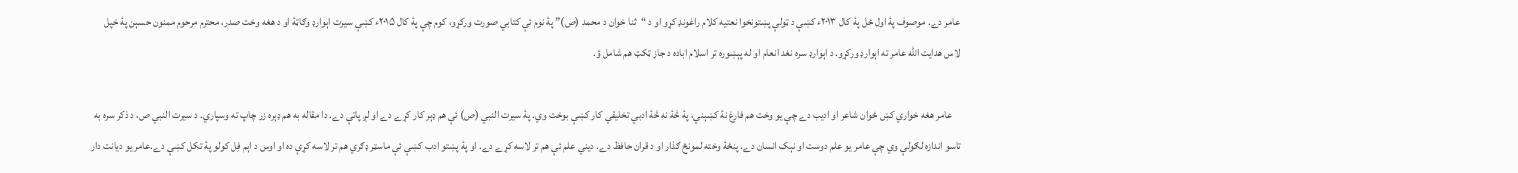عامر دے. موصوف پۀ اول ځل پۀ کال ۲۰۱۳ء کښې د ټولې پښتونخوا نعتيه کلام راغونډ کړو او د “ثنا خوان د محمد (ص)” پۀ نوم ئې کتابي صورت ورکړو، کوم چې پۀ کال ۲۰۱۵ء کښې سيرت اېوارډ وګاټۀ او د هغه وخت صدر، محترم مرحوم ممنون حسېن پۀ خپل لاس هدايت الله عامر ته اېوارډ ورکړو. د اېوارډ سره نغد انعام او له پېښوره تر اسلام اباده د جاز ټکټ هم شامل ؤ.

    عامر هغه خواري کښ ځوان شاعر او اديب دے چې يو وخت هم فارغ نۀ کښېني، پۀ څۀ نه څۀ ادبي تخليقي کار کښې بوخت وي. پۀ سيرت النبي (ص) ئې هم ډېر کار کړے دے او لږ پاتې دے. دا مقاله به هم ډېره زر چاپ ته وسپاري. د سيرت النبي ص، د ذکر سره به تاسو اندازه لګولې وي چې عامر يو علم دوست او نېک انسان دے. پنځۀ وخته لمونځ ګذار او د قران حافظ دے. ديني علم ئې هم تر لاسه کړے دے. او پۀ پښتو ادب کښې ئې ماسټر ډګري هم تر لاسه کړې ده او اوس د اېم فِل کولو پۀ تکل کښې دے.عامر يو ديانت دار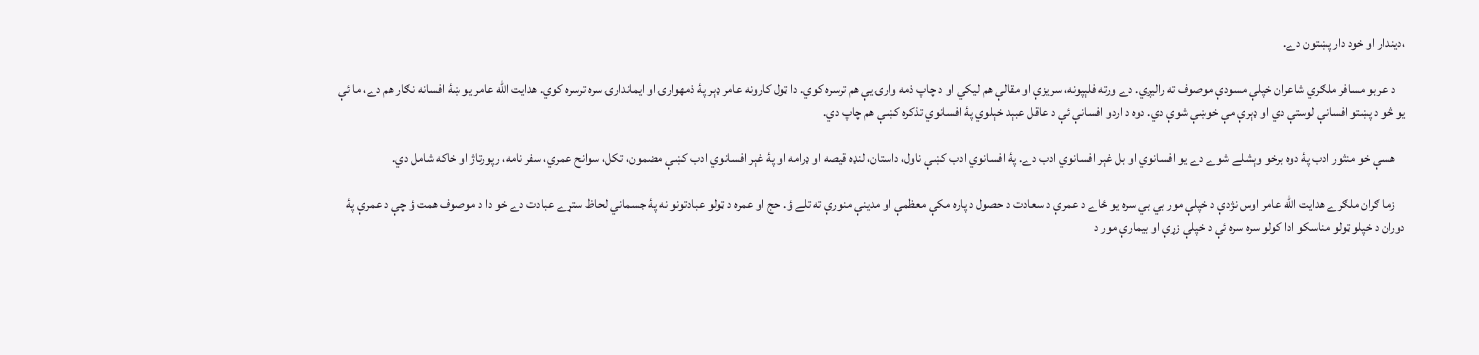،ديندار او خود دار پښتون دے.

    د عربو مسافر ملګري شاعران خپلې مسودې موصوف ته راليږي. دے ورته فلېپونه، سريزې او مقالې هم ليکي او د چاپ ذمه وارۍ يې هم ترسره کوي. دا ټول کارونه عامر ډېر پۀ ذمهوارۍ او ايماندارۍ سره ترسره کوي. هدايت الله عامر يو ښۀ افسانه نګار هم دے، ما ئې يو څو د پښتو افسانې لوستې دي او ډېرې مې خوښې شوې دي. دوه د اردو افسانې ئې د عاقل عبېد خېلوي پۀ افسانوي تذکره کښې هم چاپ دي.

    هسې خو منثور ادب پۀ دوه برخو وېشلے شوے دے يو افسانوي او بل غېر افسانوي ادب دے. پۀ افسانوي ادب کښې ناول، داستان، لنډه قيصه او ډرامه او پۀ غېر افسانوي ادب کښې مضمون، تکل، سوانح عمري، سفر نامه، رپورتاژ او خاکه شامل دي.

    زما ګران ملګرے هدايت الله عامر اوس نژدې د خپلې مور بي بي سره يو ځاے د عمرې د سعادت د حصول د پاره مکې معظمې او مدينې منورې ته تلے ؤ. حج او عمره د ټولو عبادتونو نه پۀ جسماني لحاظ ستړے عبادت دے خو دا د موصوف همت ؤ چې د عمرې پۀ دوران د خپلو ټولو مناسکو ادا کولو سره سره ئې د خپلې زړې او بيمارې مور د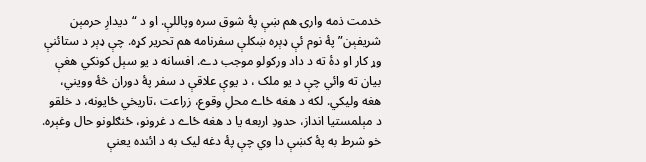خدمت ذمه وارۍ هم ښې پۀ شوق سره وپاللې. او د “ديدارِ حرمېن شريفېن” پۀ نوم ئې ډېره ښکلې سفرنامه هم تحرير کړه. چې ډېر د ستائنې وړ کار او دۀ ته د داد ورکولو موجب دے. افسانه د يو سېل کونکي هغې بيان ته وائي چې د يو ملک ، د يوې علاقې د سفر پۀ دوران څۀ وويني، هغه وليکي. لکه د هغه ځاے محلِ وقوع، زراعت ،تاريخي ځايونه، د خلقو د مېلمستيا انداز، حدودِ اربعه يا د هغه ځاے د غرونو، ځنګلونو حال وغېره. خو شرط به پۀ کښې دا وي چې پۀ دغه ليک به د ائنده يعنې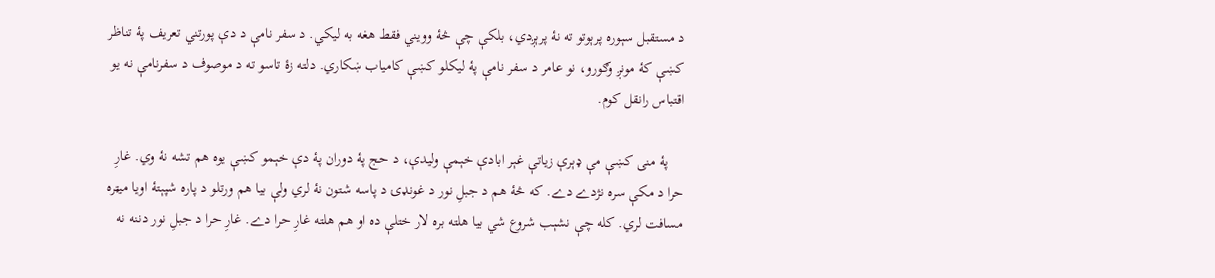د مستقبل سېوره پرېوتو ته نۀ پرېږدي، بلکې چې څۀ وويني فقط هغه به ليکي. د سفر نامې د دې پورتني تعريف پۀ تناظر کښې کۀ مونږ وګورو، نو عامر د سفر نامې پۀ ليکلو کښې کامياب ښکاري. دلته زۀ تاسو ته د موصوف د سفرنامې نه يو اقتباس رانقل کوم.

    پۀ منى کښې مې ډېرې زياتې غېر ابادې خېمې وليدې، د حج پۀ دوران پۀ دې خېمو کښې يوه هم تشه نۀ وي. غارِ حرا د مکې سره نژدے دے. که څۀ هم د جبلِ نور د غونډۍ د پاسه شتون نۀ لري ولې بيا هم ورتلو د پاره شپېتۀ اويا ميټره مسافت لري. کله چې نشېب شروع شي بيا هلته بره لار ختلې ده او هم هلته غارِ حرا دے. غارِ حرا د جبلِ نور دننه نه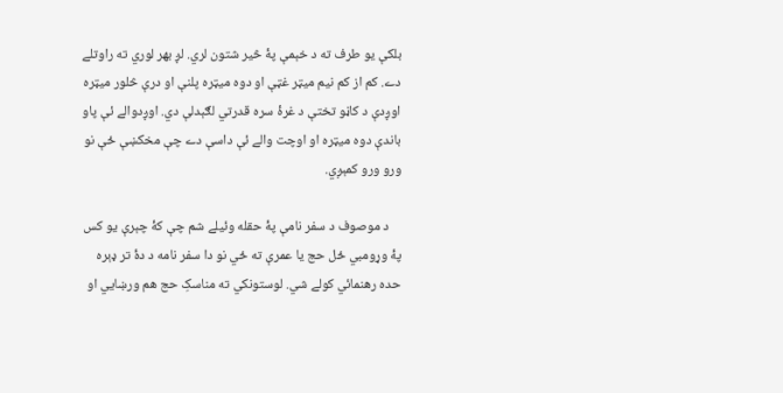بلکې يو طرف ته د خېمې پۀ څير شتون لري. لږ بهر لوري ته راوتلے دے. کم از کم نيم ميټر غټې او دوه ميټره پلنې او درې څلور ميټره اوږدې د کاڼو تختې د غرۀ سره قدرتي لګېدلې دي. اوږدوالے ئې پاو باندې دوه ميټره او اوچت والے ئې داسې دے چې مخکښې ځې نو ورو ورو کمېږي.

    د موصوف د سفر نامې پۀ حقله وئيلے شم چې کۀ چېرې يو کس پۀ وړومبي ځل حج يا عمرې ته ځي نو دا سفر نامه د دۀ تر ډېره حده رهنمائي کولے شي. لوستونکي ته مناسکِ حج هم ورښايي او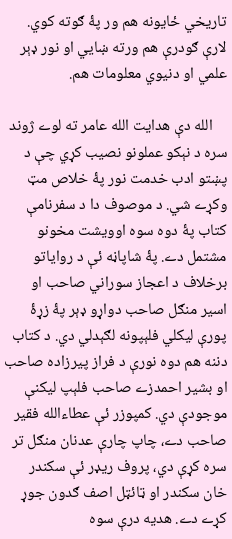تاريخي ځايونه هم ور پۀ ګوته کوي. لارې ګودرې هم ورته ښايي او نور ډېر علمي او دنيوي معلومات هم.

    الله دې هدايت الله عامر ته لوے ژوند سره د نېکو عملونو نصيب کړي چې د پښتو ادب خدمت نور پۀ خلاص مټ وکړے شي. د موصوف دا د سفرنامې کتاب پۀ دوه سوه اوويشت مخونو مشتمل دے. پۀ شاپاڼه ئې د رواياتو برخلاف د اعجاز سوراني صاحب او اسير منګل صاحب دواړو ډېر پۀ زړۀ پورې ليکلي فلېپونه لګېدلي دي. د کتاب دننه هم دوه نورې د فراز پيرزاده صاحب او بشير احمدزے صاحب فلېپ ليکنې موجودې دي. کمپوزر ئې عطاءالله فقير صاحب دے، چاپ چارې عدنان منګل تر سره کړې دي، پروف ريډر ئې سکندر خان سکندر او ټائټل اصف ګدون جوړ کړے دے. هديه درې سوه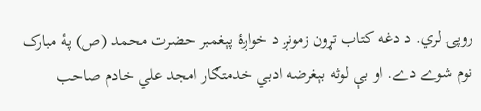روپۍ لري. د دغه کتاب تړون زمونږ د خواږۀ پېغمبر حضرت محمد (ص) پۀ مبارک نوم شوے دے. او بې لوثه بېغرضه ادبي خدمتګار امجد علي خادم صاحب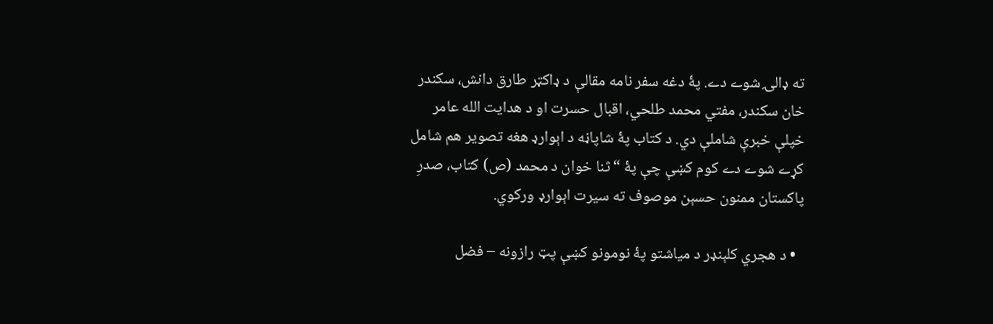ته ډالۍ شوے دے. پۀ دغه سفر نامه مقالې د ډاکټر طارق دانش، سکندر خان سکندر، مفتي محمد طلحي، اقبال حسرت او د هدايت الله عامر خپلې خبرې شاملې دي. د کتاب پۀ شاپاڼه د اېوارډ هغه تصوير هم شامل کړے شوے دے کوم کښې چې پۀ “ثنا خوان د محمد (ص) کتاب، صدرِ پاکستان ممنون حسېن موصوف ته سيرت اېوارډ ورکوي.

  • د هجري کلېنډر د مياشتو پۀ نومونو کښې پټ رازونه – فضل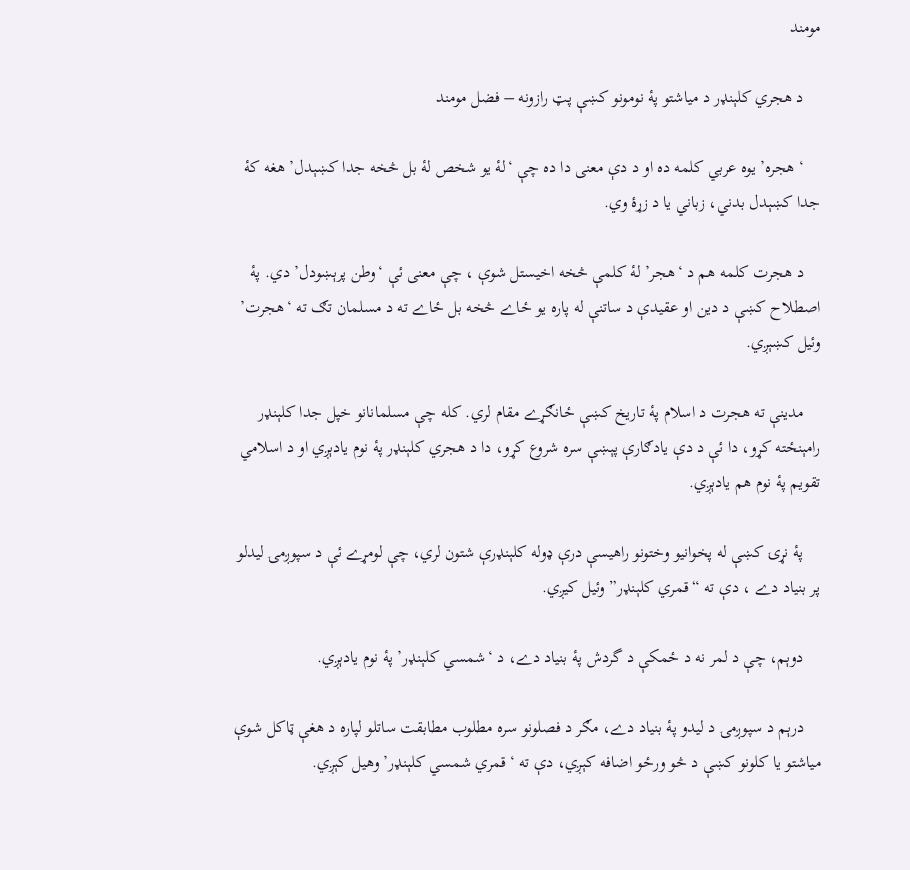مومند

    د هجري کلېنډر د مياشتو پۀ نومونو کښې پټ رازونه – فضل مومند

    ‘هجره’ یوه عربي کلمه ده او د دې معنی دا ده چې ‘لۀ یو شخص لۀ بل څخه جدا کښېدل’ هغه کۀ جدا کښېدل بدني، زباني یا د زړۀ وي.

    د هجرت کلمه هم د ‘هجر’ لۀ کلمې څخه اخیستل شوې ، چې معنی ئې ‘وطن پرېښودل’ دي. پۀ اصطلاح کښې د دین او عقیدې د ساتنې له پاره یو ځاے څخه بل ځاے ته د مسلمان تګ ته ‘هجرت’ وئیل کښېږي.

    مدینې ته هجرت د اسلام پۀ تاریخ کښې ځانګړے مقام لري. کله چې مسلمانانو خپل جدا کلېنډر رامېنځته کړو، دا ئې د دې یادګارې پېښې سره شروع کړو، دا د هجري کلېنډر پۀ نوم یادېږي او د اسلامي تقویم پۀ نوم هم یادېږي.

    پۀ نړۍ کښې له پخوانیو وختونو راهیسې درې ډوله کلېنډرې شتون لري، چې لومړے ئې د سپوږمۍ لیدلو پر بنیاد دے ، دې ته “قمري کلېنډر” وئیل کیږي.

    دوېم، چې د لمر نه د ځمکې د گردش پۀ بنیاد دے، د ‘شمسي کلېنډر’ پۀ نوم یادېږي.

    درېم د سپوږمۍ د لیدو پۀ بنیاد دے، مګر د فصلونو سره مطلوب مطابقت ساتلو لپاره د هغې ټاکل شوې میاشتو یا کلونو کښې د څو ورځو اضافه کېږي، دې ته ‘قمري شمسي کلېنډر’ وهیل کېږي.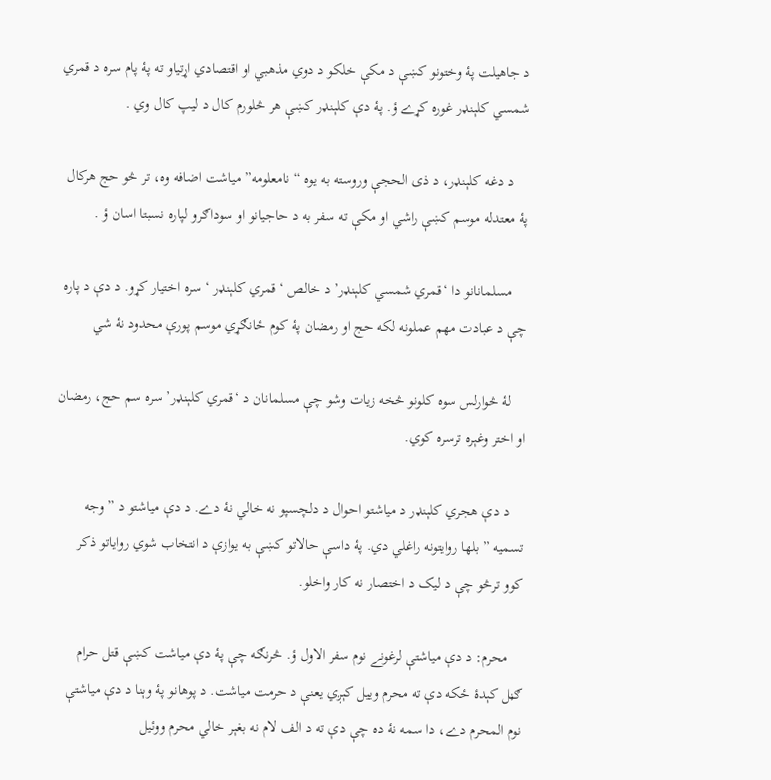د جاهیلت پۀ وختونو کښې د مکې خلکو د دوي مذهبي او اقتصادي اړتیاو ته پۀ پام سره د قمري شمسي کلېنډر غوره کړے ؤ. پۀ دې کلېنډر کښې هر څلورم کال د لیپ کال وي .

    د دغه کلېنډر، د ذی الحجې وروسته به یوه “نامعلومه” میاشت اضافه وه، تر څو حج هرکال پۀ معتدله موسم کښې راشي او مکې ته سفر به د حاجیانو او سوداګرو لپاره نسبتا اسان ؤ .

    مسلمانانو دا ‘قمري شمسي کلېنډر’ د خالص ‘ قمري کلېنډر ‘ سره اختیار کړو. د دې د پاره چې د عبادت مهم عملونه لکه حج او رمضان پۀ کوم ځانګړي موسم پورې محدود نۀ شي

    لۀ څوارلس سوه کلونو څخه زیات وشو چې مسلمانان د ‘قمري کلېنډر’ سره سم حج، رمضان او اختر وغېره ترسره کوي.

    د دې هجري کلېنډر د میاشتو احوال د دلچسپو نه خالي نۀ دے. د دې میاشتو د ” وجه تسمیه ” بلها روایتونه راغلي دي. پۀ داسې حالاتو کښې به یوازې د انتخاب شوي روایاتو ذکر کوو ترڅو چې د لیک د اختصار نه کار واخلو.

    محرم: د دې میاشتې لرغونے نوم سفر الاول ؤ. څرنګه چې پۀ دې میاشت کښې قتل حرام ګڼل کېدۀ ځکه دې ته محرم ويیل کېږي یعنې د حرمت میاشت. د پوهانو پۀ وېنا د دې میاشتې نوم المحرم دے، دا سمه نۀ ده چې دې ته د الف لام نه بغېر خالي محرم ووئیل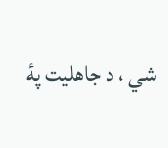شي ، د جاهلیت پۀ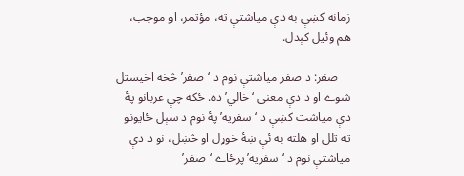زمانه کښې به دې میاشتې ته، مؤتمر، او موجب، هم وئیل کېدل.

    صفر: د صفر میاشتې نوم د ‘صفر’ څخه اخیستل شوے او د دې معنی ‘خالي’ ده. ځکه چې عربانو پۀ دې میاشت کښې د ‘سفریه’ پۀ نوم د سېل ځایونو ته تلل او هلته به ئې ښۀ خوړل او څښل، نو د دې میاشتې نوم د ‘سفریه’ پرځاے ‘صفر’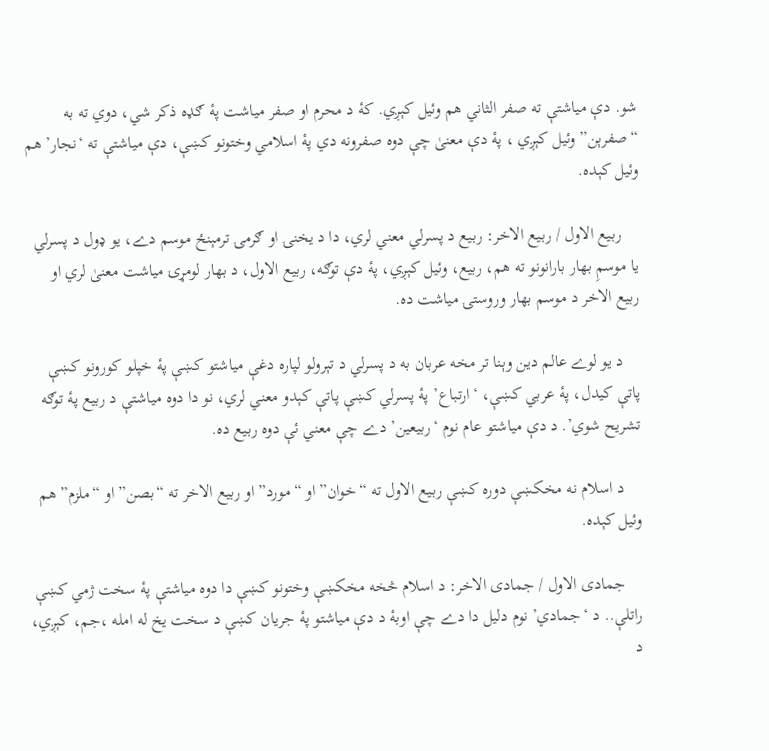شو. دې میاشتې ته صفر الثاني هم وئیل کېږي. کۀ د محرم او صفر میاشت پۀ ګډه ذکر شي، دوي ته به “صفرېن” وئیل کېږي ، پۀ دې معنیٰ چې دوه صفرونه دي پۀ اسلامي وختونو کښې، دې میاشتې ته ‘نجار’ هم وئیل کېده.

    ربیع الاول / ربیع الاخر: ربیع د پسرلي معني لري، دا د یخنۍ او ګرمۍ ترمېنځ موسم دے، یو ډول د پسرلي یا موسمِ بهار بارانونو ته هم، ربیع، وئیل کېږي، پۀ دې توګه، ربیع الاول، د بهار لومړۍ میاشت معنیٰ لري او ربیع الاخر د موسم بهار وروستۍ میاشت ده.

    د یو لوے عالم دین وېنا تر مخه عربان به د پسرلي د تېرولو لپاره دغې میاشتو کښې پۀ خپلو کورونو کښې پاتې کیدل، پۀ عربي کښې، ‘ارتباع’ پۀ پسرلي کښې پاتې کېدو معني لري، نو دا دوه میاشتې د ربیع پۀ توګه تشریح شوي’. د دې میاشتو عام نوم ‘ربیعین’ دے چې معني ئې دوه ربیع ده.

    د اسلام نه مخکښې دوره کښې ربیع الاول ته “خوان” او “مورد” او ربیع الاخر ته “بصن” او “ملزم” هم وئیل کېده.

    جمادی الاول / جمادی الاخر: د اسلام څخه مخکښې وختونو کښې دا دوه میاشتې پۀ سخت ژمي کښې راتلې.. د ‘جمادي’ نوم دلیل دا دے چې اوبۀ د دې میاشتو پۀ جریان کښې د سخت یخ له امله ،جم، کېږي، د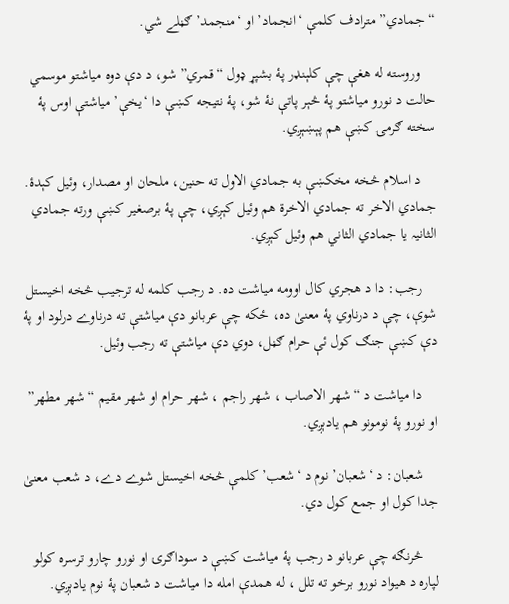“جمادي” مترادف کلمې ‘انجماد’ او ‘منجمد’ ګڼلے شي.

    وروسته له هغې چې کلېنډر پۀ بشپړ ډول “قمري” شو، د دې دوه میاشتو موسمي حالت د نورو میاشتو پۀ څېر پاتې نۀ شو، پۀ نتیجه کښې دا ‘یخې’ میاشتې اوس پۀ سخته ګرمۍ کښې هم پېښېږي.

    د اسلام څخه مخکښې به جمادي الاول ته حنین، ملحان او مصدار، وئیل کېدۀ. جمادي الاخر ته جمادي الاخرة هم وئیل کېږي، چې پۀ برصغیر کښې ورته جمادي الثانیہ یا جمادي الثاني هم وئیل کېږي.

    رجب: دا د هجري کال اوومه میاشت ده. د رجب کلمه له ترجیب څخه اخیستل شوې، چې د درناوي پۀ معنیٰ ده، ځکه چې عربانو دې میاشتې ته درناوے درلود او پۀ دې کښې جنګ کول ئې حرام ګڼل، دوي دې میاشتې ته رجب وئیل.

    دا میاشت د “شهر الاصاب ، شهر راجم ، شهر حرام او شهر مقیم “شهر مطهر” او نورو پۀ نومونو هم یادېږي.

    شعبان: د ‘شعبان’ نوم د ‘شعب’ کلمې څخه اخیستل شوے دے، د شعب معنیٰ جدا کول او جمع کول دي.

    څرنګه چې عربانو د رجب پۀ میاشت کښې د سوداګرۍ او نورو چارو ترسره کولو لپاره د هیواد نورو برخو ته تلل ، له همدې امله دا میاشت د شعبان پۀ نوم یادېږي.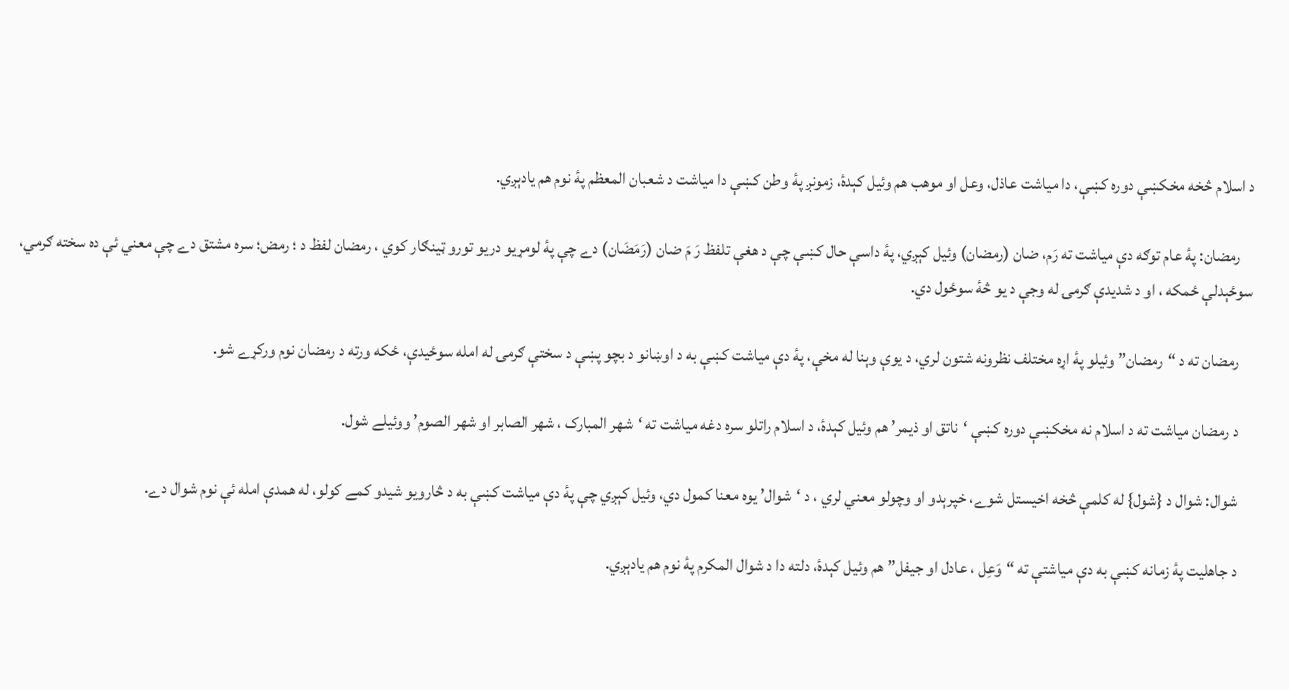د اسلام څخه مخکښې دوره کښې، دا میاشت عاذل، وعل او موهب هم وئیل کېدۀ، زمونږ پۀ وطن کښې دا میاشت د شعبان المعظم پۀ نوم هم یادېږي.

    رمضان: پۀ عام توګه دې میاشت ته رَم، ضان (رمضان) وئیل کېږي، پۀ داسې حال کښې چې د هغې تلفظ رَ مَ ضان (رَمَضَان) دے چې پۀ لومړیو دریو تورو ټینګار کوي ، رمضان لفظ د ؛ رمض؛ سره مشتق دے چې معني ئې ده سخته ګرمي، سوځېدلې ځمکه ، او د شدیدې ګرمۍ له وجې د یو څۀ سوځول دي.

    رمضان ته د “رمضان” وئیلو پۀ اړه مختلف نظرونه شتون لري، د یوې وېنا له مخې، پۀ دې میاشت کښې به د اوښانو د بچو پښې د سختې ګرمۍ له امله سوځیدې، ځکه ورته د رمضان نوم ورکړے شو.

    د رمضان میاشت ته د اسلام نه مخکښې دوره کښې ‘ناتق او ذیمر’ هم وئیل کېدۀ، د اسلام راتلو سره دغه میاشت ته ‘شهر المبارک ، شهر الصابر او شهر الصوم’ ووئیلے شول.

    شوال: شوال د {شول} له کلمې څخه اخیستل شوے، خپرېدو او وچولو معني لري ، د ‘شوال’ یوه معنا کمول دي، وئیل کېږي چې پۀ دې میاشت کښې به د څارویو شیدو کمے کولو، له همدې امله ئې نوم شوال دے.

    د جاهلیت پۀ زمانه کښې به دې میاشتې ته “وَعِل ، عادل او جیفل” هم وئیل کېدۀ، دلته دا د شوال المکرم پۀ نوم هم یادېږي.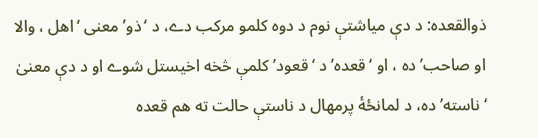ذوالقعده: د دې میاشتې نوم د دوه کلمو مرکب دے، د ‘ذو’ معنی ‘اهل ، والا او صاحب’ ده ، او ‘قعده’ د ‘قعود’ کلمې څخه اخیستل شوے او د دې معنیٰ ‘ناسته’ ده، د لمانځۀ پرمهال د ناستې حالت ته هم قعده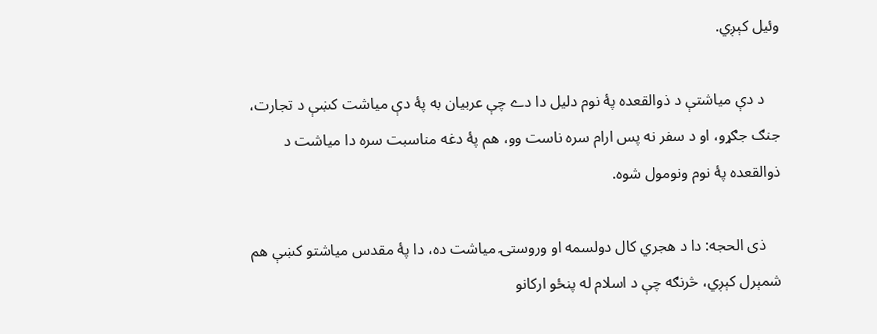وئیل کېږي.

    د دې میاشتې د ذوالقعده پۀ نوم دلیل دا دے چې عربیان به پۀ دې میاشت کښې د تجارت، جنګ جګړو، او د سفر نه پس ارام سره ناست وو، هم پۀ دغه مناسبت سره دا میاشت د ذوالقعده پۀ نوم ونومول شوه.

    ذی الحجه: دا د هجري کال دولسمه او وروستۍ میاشت ده، دا پۀ مقدس میاشتو کښې هم شمېرل کېږي، څرنګه چې د اسلام له پنځو ارکانو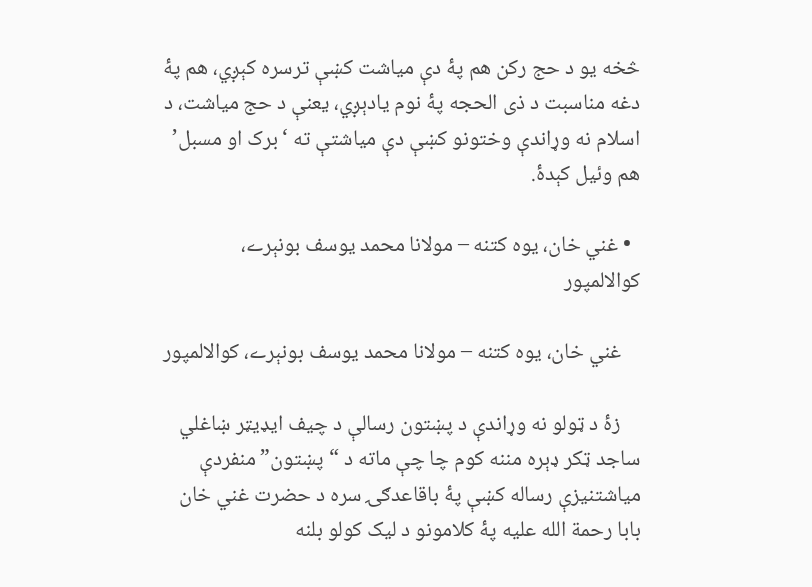څخه یو د حج رکن هم پۀ دې میاشت کښې ترسره کېږي، هم پۀ دغه مناسبت د ذی الحجه پۀ نوم یادېږي، یعنې د حج میاشت، د اسلام نه وړاندې وختونو کښې دې میاشتې ته ‘برک او مسبل’ هم وئیل کېدۀ.

  • غني خان، يوه کتنه – مولانا محمد يوسف بونېرے، کوالالمپور

    غني خان، يوه کتنه – مولانا محمد يوسف بونېرے، کوالالمپور

    زۀ د ټولو نه وړاندې د پښتون رسالې د چيف ايډيټر ښاغلي ساجد ټکر ډېره مننه کوم چا چې ماته د “پښتون” منفردې مياشتنيزې رساله کښې پۀ باقاعدګۍ سره د حضرت غني خان بابا رحمة الله عليه پۀ کلامونو د ليک کولو بلنه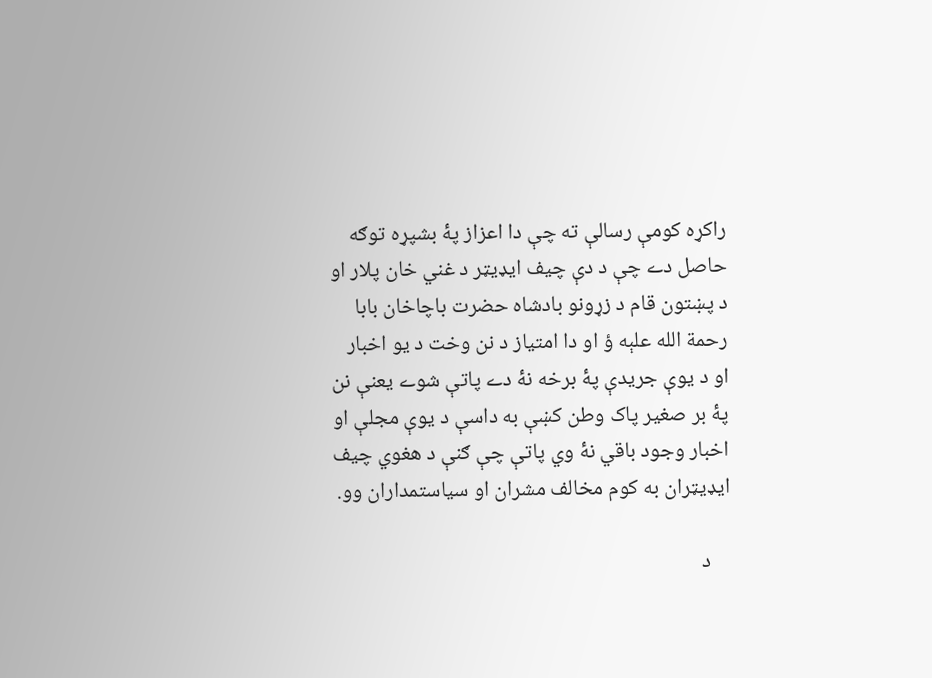راکړه کومې رسالې ته چې دا اعزاز پۀ بشپړه توګه حاصل دے چې د دې چيف ايډيټر د غني خان پلار او د پښتون قام د زړونو بادشاه حضرت باچاخان بابا رحمة الله علېه ؤ او دا امتياز د نن وخت د يو اخبار او د يوې جريدې پۀ برخه نۀ دے پاتې شوے يعنې نن پۀ بر صغير پاک وطن کښې به داسې د يوې مجلې او اخبار وجود باقي نۀ وي پاتې چې ګنې د هغوي چيف ايډيټران به کوم مخالف مشران او سياستمداران وو.

    د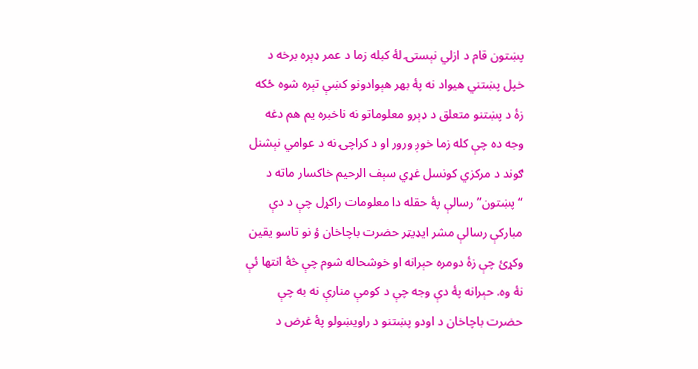پښتون قام د ازلي نېستۍ لۀ کبله زما د عمر ډېره برخه د خپل پښتني هيواد نه پۀ بهر هېوادونو کښې تېره شوه ځکه زۀ د پښتنو متعلق د ډېرو معلوماتو نه ناخبره يم هم دغه وجه ده چې کله زما خوږ ورور او د کراچۍ نه د عوامي نېشنل ګوند د مرکزي کونسل غړي سېف الرحيم خاکسار ماته د “پښتون” رسالې پۀ حقله دا معلومات راکړل چې د دې مبارکې رسالې مشر ايډيټر حضرت باچاخان ؤ نو تاسو يقين وکړئ چې زۀ دومره حېرانه او خوشحاله شوم چې څۀ انتها ئې نۀ وه. حېرانه پۀ دې وجه چې د کومې منارې نه به چې حضرت باچاخان د اودو پښتنو د راويښولو پۀ غرض د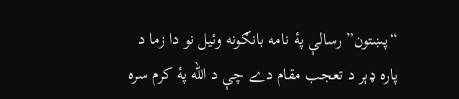“پښتون” رسالې پۀ نامه بانګونه وئيل نو دا زما د پاره ډېر د تعجب مقام دے چې د الله پۀ کرم سره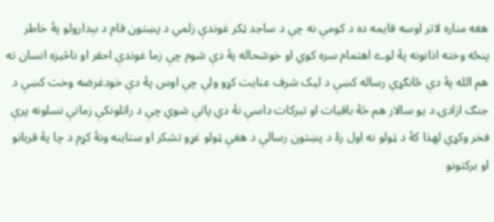هغه مناره لاتر اوسه قايمه ده د کومې نه چې د ساجد ټکر غوندې زلمي د پښتون قام د بېدارولو پۀ خاطر پنځه وخته اذانونه پۀ لوے اهتمام سره کوي او خوشحاله پۀ دې شوم چې زما غوندې احقر او ناڅيزه انسان ته هم الله پۀ دې ځانګړې رساله کښې د ليک شرف عنايت کړو ولې چې اوس پۀ دې خودغرضه وخت کښې د جنګ ازادۍ د يو سالار هم څۀ باقيات او تبرکات داسې نۀ دي پاتې شوي چې د راتلونکې زمانې نسلونه پرې فخر وکړي لهذا کۀ د ټولو نه اول زۀ د پښتون رسالې د هغې ټولو غړو تشکر او ستاينه ونۀ کړم د چا پۀ قربانو او برکتونو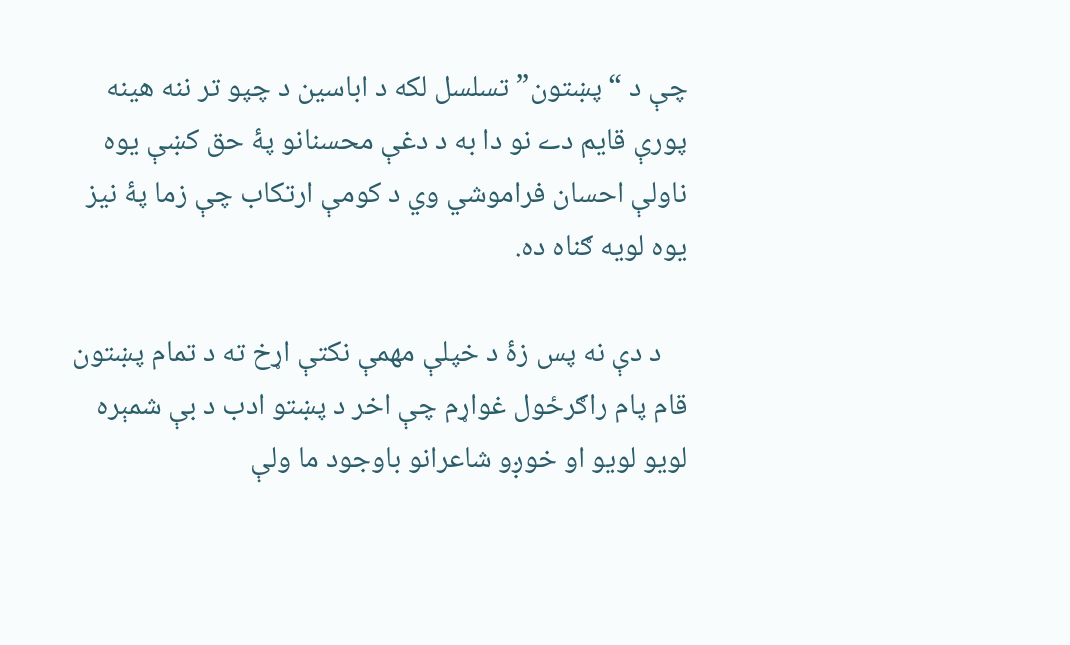چې د “پښتون” تسلسل لکه د اباسين د چپو تر ننه هينه پورې قايم دے نو دا به د دغې محسنانو پۀ حق کښې يوه ناولې احسان فراموشي وي د کومې ارتکاب چې زما پۀ نيز يوه لويه ګناه ده.

    د دې نه پس زۀ د خپلې مهمې نکتې اړخ ته د تمام پښتون قام پام راګرځول غواړم چې اخر د پښتو ادب د بې شمېره لويو لويو او خوږو شاعرانو باوجود ما ولې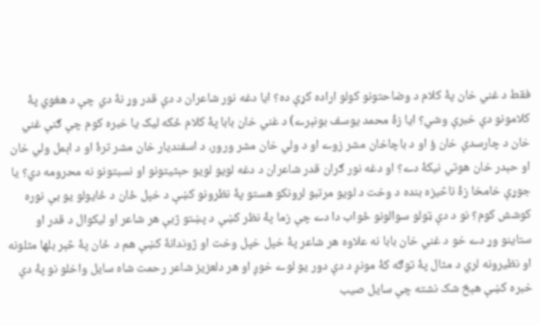فقط د غني خان پۀ کلام د وضاحتونو کولو اراده کړې ده؟ ايا دغه نور شاعران د دې قدر وړ نۀ دي چې د هغوي پۀ کلامونو دې خبرې وشي؟ ايا زۀ محمد يوسف بونېرے) د غني خان بابا پۀ کلام ځکه ليک يا خبره کوم چې ګنې غني خان د چارسدې خان ؤ او د باچاخان مشر زوے او د ولي خان مشر ورور، د اسفنديار خان مشر ترۀ او د اېمل ولي خان او حېدر خان هوتي نيکۀ دے؟ او دغه نور ګران قدر شاعران د دغه لويو لويو حېثيتونو او نسبتونو نه محرومه دي؟ يا جوړې خامخا زۀ ناڅيزه بنده د وخت د لويو مرتبو لرونکو هستو پۀ نظرونو کښې د خپل ځان د ځايولو يو بې نوره کوشش کوم؟ نو د دې ټولو سوالونو ځواب دا دے چې زما پۀ نظر کښې د پښتو ژبې هر شاعر او ليکوال د قدر او ستاينو وړ دے خو د غني خان بابا نه علاوه هر شاعر پۀ خپل خپل وخت او ژوندانۀ کښې هم د ځان پۀ څېر بلها مثلونه او نظيرونه لري د مثال پۀ توګه کۀ مونږ د دې دور يو لوے خوږ او هر دلعزيز شاعر رحمت شاه سايل واخلو نو پۀ دې خبره کښې هېڅ شک نشته چې سايل صيب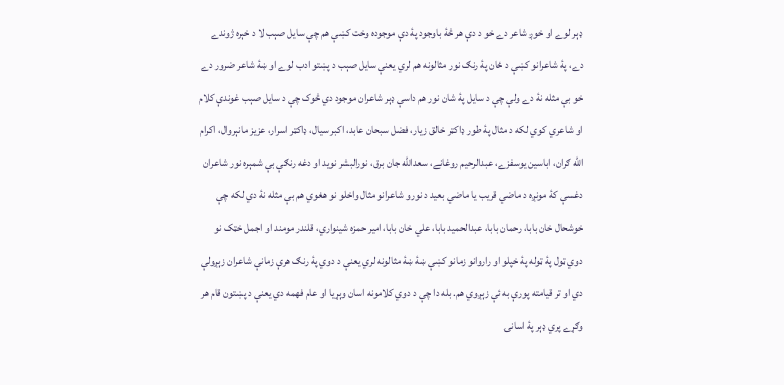ډېر لوے او خوږ شاعر دے خو د دې هر څۀ باوجود پۀ دې موجوده وخت کښې هم چې سايل صېب لا د خېره ژوندے دے، پۀ شاعرانو کښې د ځان پۀ رنګ نور مثالونه هم لري يعنې سايل صېب د پښتو ادب لوے او ښۀ شاعر ضرور دے خو بې مثله نۀ دے ولې چې د سايل پۀ شان نور هم داسې ډېر شاعران موجود دي څوک چې د سايل صېب غوندې کلام او شاعري کوي لکه د مثال پۀ طور ډاکټر خالق زيار، فضل سبحان عابد، اکبر سيال، ډاکټر اسرار، عزيز مانېروال، اکرام الله ګران، اباسين يوسفزے، عبدالرحيم روغانے، سعدالله جان برق، نورالبشر نويد او دغه رنګې بې شمېره نور شاعران دغسې کۀ مونږه د ماضي قريب يا ماضي بعيد د نورو شاعرانو مثال واخلو نو هغوي هم بې مثله نۀ دي لکه چې خوشحال خان بابا، رحمان بابا، عبدالحميد بابا، علي خان بابا، امير حمزه شينواري، قلندر مومند او اجمل خټک نو دوي ټول پۀ ټوله پۀ خپلو او راروانو زمانو کښې ښۀ ښۀ مثالونه لري يعنې د دوي پۀ رنګ هرې زمانې شاعران زېږولې دي او تر قيامته پورې به ئې زېږوي هم. بله دا چې د دوي کلامونه اسان وېړيا او عام فهمه دي يعنې د پښتون قام هر وګړے پري ډېر پۀ اسانۍ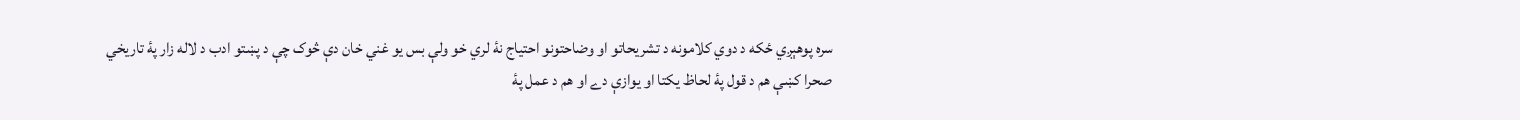سره پوهېږي ځکه د دوي کلامونه د تشريحاتو او وضاحتونو احتياج نۀ لري خو ولې بس يو غني خان دې څوک چې د پښتو ادب د لاله زار پۀ تاريخي صحرا کښې هم د قول پۀ لحاظ يکتا او يوازې دے او هم د عمل پۀ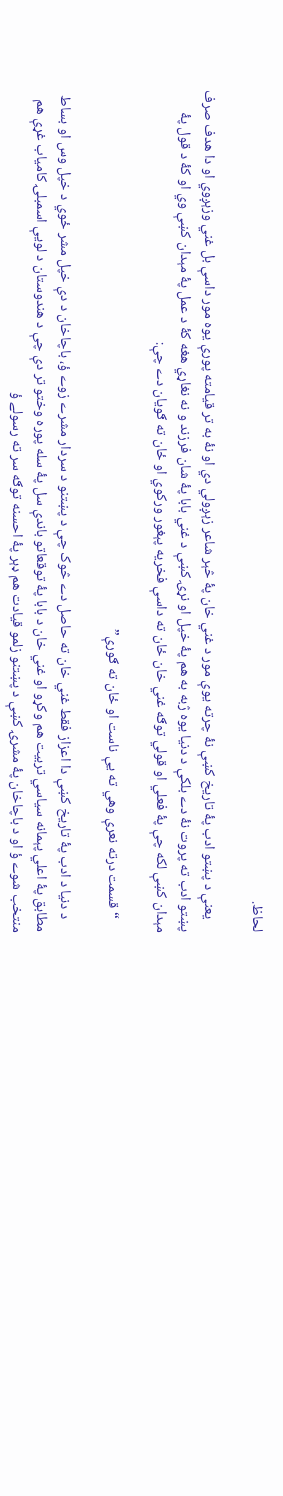لحاظ.

    يعنې د پښتو ادب پۀ تاريخ کښې نۀ چرته يوې مور د غني خان پۀ څېر شاعر زېږولي دي او نۀ به تر قيامته پورې يوه مور داسې بل غني وزېږوي او دا هدف صرف پښتو ادب ته پروت نۀ دے بلکې د دنيا يوه ژبه به هم پۀ خپل او نړۍ کښې د غني بابا پۀ شان فرزند و نه نغاړي هغه کۀ د عمل پۀ مېدان کښې وي او کۀ د قول پۀ مېدان کښې لکه چې پۀ فعلي او قولي توګه غني خان ځان ته داسې فخريه پېغور ورکوي او ځان ته ګويان دے چې:

    “قسمت درته نعرې وهي ته يې ناست او ځان ته ګورې”

    د دنيا د ادب پۀ تاريخ کښې دا اعزاز فقط غني خان ته حاصل دے څوک چې د پښتنو د سردار مشرے زوے ؤ، باچاخان د دې خپل مشر ځوي د خپل وس او بساط مطابق پۀ اعلي پېمانه سياسي تربيت هم وکړو او غني خان د بابا پۀ توقعاتو باندې سل پۀ سله پوره وختو تر دې چې د هندوستان د لويې اسمبلۍ کامياب غړې هم منتخب شوے ؤ او د باچاخان پۀ مشرۍ کښې د پښتنو زلمو قيادت هم ډېر پۀ احسنه توګه سر ته رسولے ؤ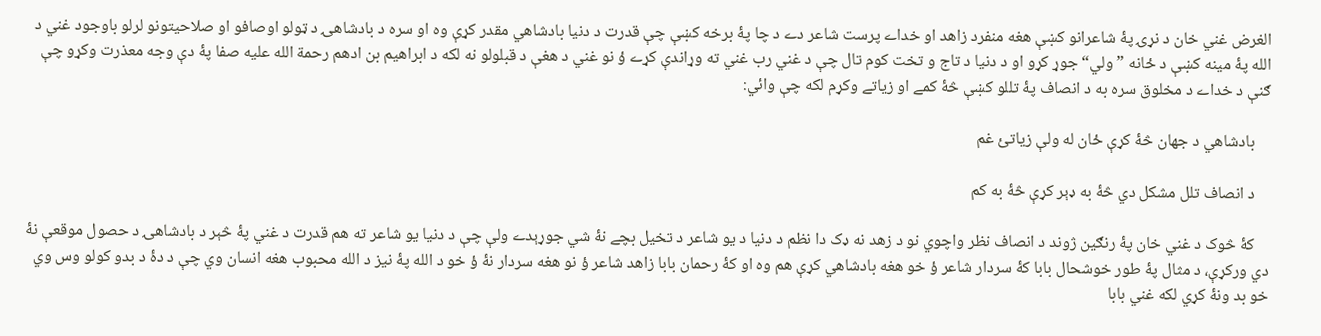الغرض غني خان د نړۍ پۀ شاعرانو کښې هغه منفرد زاهد او خداے پرست شاعر دے د چا پۀ برخه کښې چې قدرت د دنيا بادشاهي مقدر کړې وه او سره د بادشاهۍ د ټولو اوصافو او صلاحيتونو لرلو باوجود غني د الله پۀ مينه کښې د ځانه ” ولي“ جوړ کړو او د دنيا د تاج و تخت کوم تال چې د غني رب غني ته وړاندې کړے ؤ نو غني د هغې د قبلولو نه لکه د ابراهيم بن ادهم رحمة الله عليه صفا پۀ دې وجه معذرت وکړو چې ګنې د خداے د مخلوق سره به د انصاف پۀ تللو کښې څۀ کمے او زياتے وکړم لکه چې وائي:

    بادشاهي د جهان څۀ کړې ځان له ولې زياتئ غم

    د انصاف تلل مشکل دي څۀ به ډېر کړې څۀ به کم

    کۀ څوک د غني خان پۀ رنګين ژوند د انصاف نظر واچوي نو د زهد نه ډک دا نظم د دنيا د يو شاعر د تخيل بچے نۀ شي جوړېدے ولې چې د دنيا يو شاعر ته هم قدرت د غني پۀ څېر د بادشاهۍ د حصول موقعې نۀ دي ورکړې، د مثال پۀ طور خوشحال بابا کۀ سردار شاعر ؤ خو هغه بادشاهي کړې هم وه او کۀ رحمان بابا زاهد شاعر ؤ نو هغه سردار نۀ ؤ خو د الله پۀ نيز د الله محبوب هغه انسان وي چې د دۀ د بدو کولو وس وي خو بد ونۀ کړي لکه غني بابا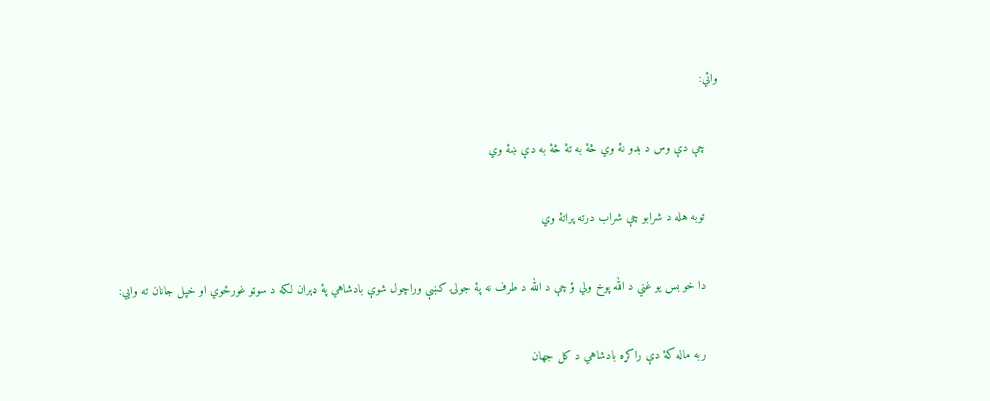وائي:

    چې دې وس د بدو نۀ وي څۀ به تۀ څۀ به دې ښۀ وي

    توبه هله د شرابو چې شراب درته پراتۀ وي

    دا خو بس يو غني د الله پوخ ولي ؤ چې د الله د طرف نه پۀ جولۍ کښې وراچول شوې بادشاهي پۀ ډېران لکه د سوټو غورځوي او خپل جانان ته وايي:

    ربه ماله کۀ دې راکړه بادشاهي د کل جهان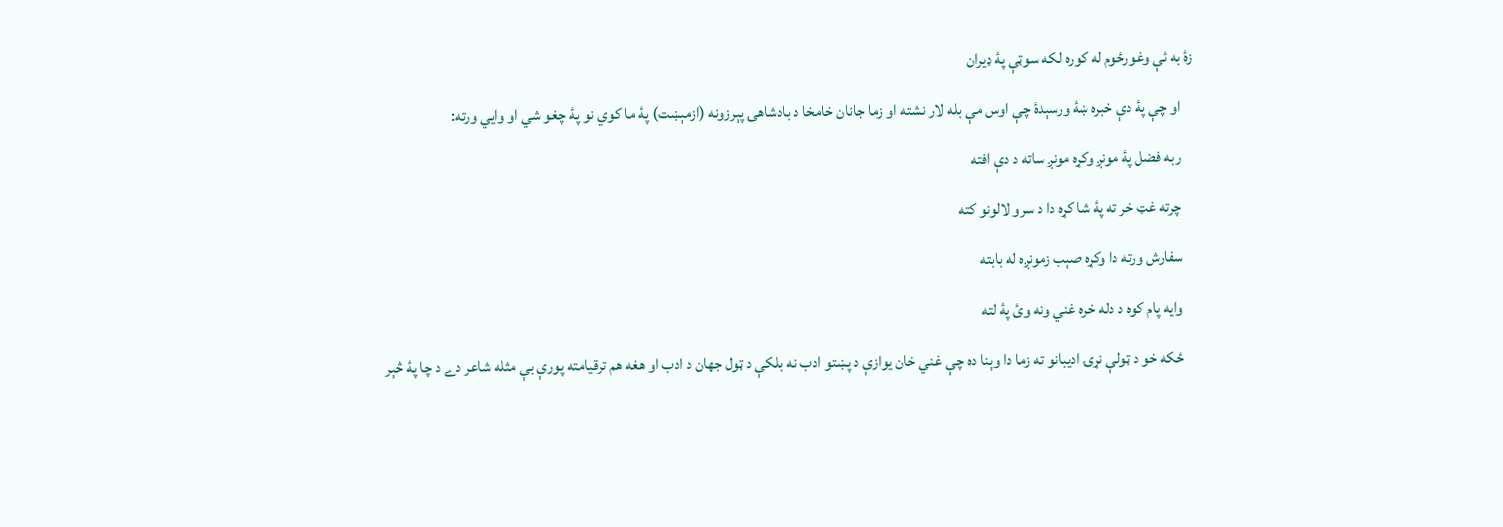زۀ به ئې وغورځوم له کوره لکه سوټې پۀ ډيران

    او چې پۀ دې خبره ښۀ ورسېدۀ چې اوس مې بله لار نشته او زما جانان خامخا د بادشاهۍ پېرزونه (ازمېښت) پۀ ما کوي نو پۀ چغو شي او وايي ورته:

    ربه فضل پۀ مونږ وکړه مونږ ساته د دې افته

    چرته غټ خر ته پۀ شا کړه دا د سرو لالونو کته

    سفارش ورته دا وکړه صېب زمونږه له بابته

    وايه پام کوه د دله خره غني ونه وئ پۀ لته

    ځکه خو د ټولې نړۍ اديبانو ته زما دا وېنا ده چې غني خان يوازې د پښتو ادب نه بلکې د ټول جهان د ادب او هغه هم ترقيامته پورې بې مثله شاعر دے د چا پۀ څېر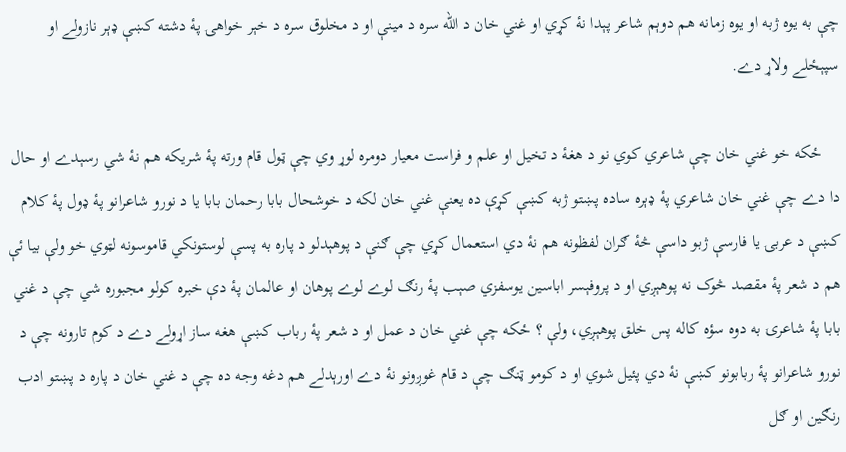چې به يوه ژبه او يوه زمانه هم دوېم شاعر پېدا نۀ کړي او غني خان د الله سره د مينې او د مخلوق سره د خېر خواهۍ پۀ دشته کښې ډېر نازولے او سپېځلے ولاړ دے.

    ځکه خو غني خان چې شاعري کوي نو د هغۀ د تخيل او علم و فراست معيار دومره لوړ وي چې ټول قام ورته پۀ شريکه هم نۀ شي رسېدے او حال دا دے چې غني خان شاعري پۀ ډېره ساده پښتو ژبه کښې کړې ده يعنې غني خان لکه د خوشحال بابا رحمان بابا يا د نورو شاعرانو پۀ ډول پۀ کلام کښې د عربۍ يا فارسې ژبو داسې څۀ ګران لفظونه هم نۀ دي استعمال کړي چې ګنې د پوهېدلو د پاره به پسې لوستونکي قاموسونه لټوي خو ولې بيا ئې هم د شعر پۀ مقصد څوک نه پوهېږي او د پروفېسر اباسين يوسفزي صېب پۀ رنګ لوے لوے پوهان او عالمان پۀ دې خبره کولو مجبوره شي چې د غني بابا پۀ شاعرۍ به دوه سؤه کاله پس خلق پوهېږي، ولې ؟ ځکه چې غني خان د عمل او د شعر پۀ رباب کښې هغه ساز اړولے دے د کوم تارونه چې د نورو شاعرانو پۀ ربابونو کښې نۀ دي پئيل شوي او د کومو ټنګ چې د قام غوږونو نۀ دے اورېدلے هم دغه وجه ده چې د غني خان د پاره د پښتو ادب رنګين او ګل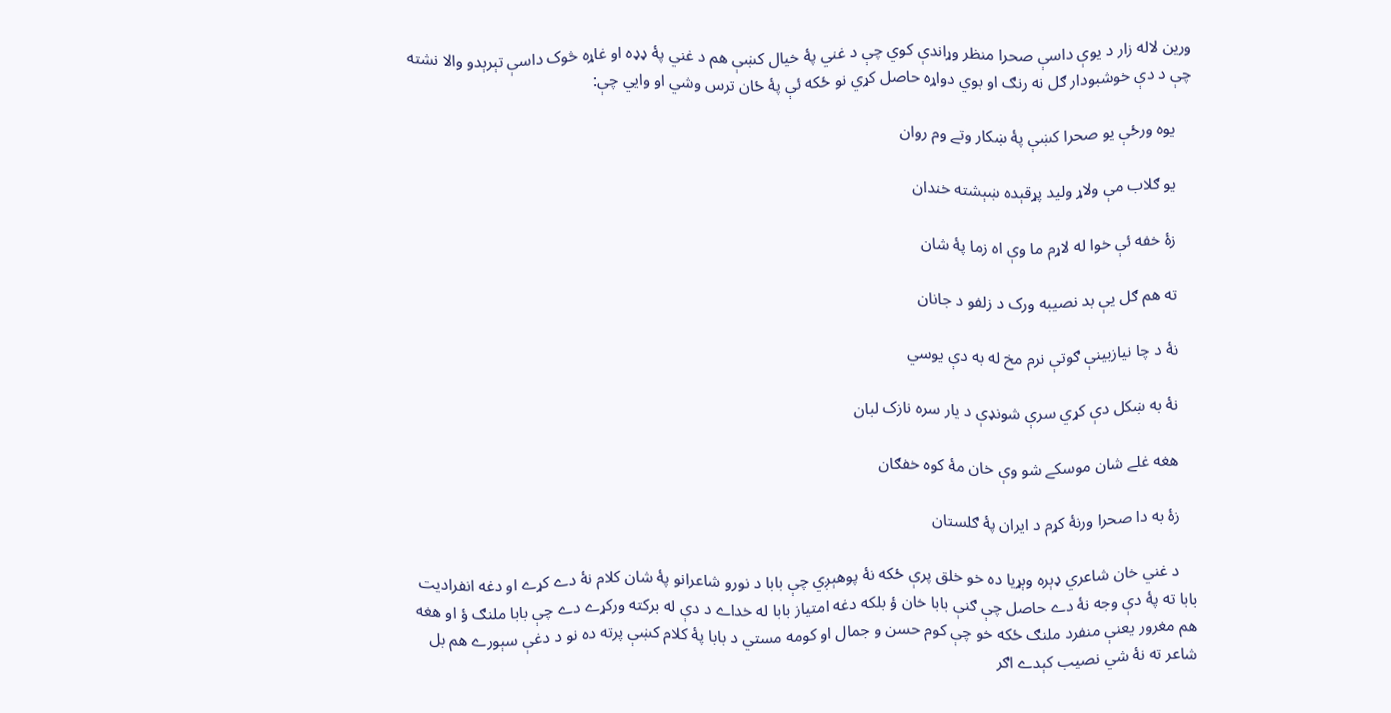ورين لاله زار د يوې داسې صحرا منظر وړاندې کوي چې د غني پۀ خيال کښې هم د غني پۀ ډډه او غاړه څوک داسې تېرېدو والا نشته چې د دې خوشبودار ګل نه رنګ او بوي دواړه حاصل کړي نو ځکه ئې پۀ ځان ترس وشي او وايي چې:

    يوه ورځې يو صحرا کښې پۀ ښکار وتے وم روان

    يو ګلاب مې ولاړ وليد پړقېده ښېشته خندان

    زۀ خفه ئې خوا له لاړم ما وې اه زما پۀ شان

    ته هم ګل يې بد نصيبه ورک د زلفو د جانان

    نۀ د چا نيازبينې ګوتې نرم مخ له به دې يوسي

    نۀ به ښکل دې کړي سرې شونډې د يار سره نازک لبان

    هغه غلے شان موسکے شو وې خان مۀ کوه خفګان

    زۀ به دا صحرا ورنۀ کړم د ايران پۀ ګلستان

    د غني خان شاعري ډېره وېړيا ده خو خلق پرې ځکه نۀ پوهېږي چې بابا د نورو شاعرانو پۀ شان کلام نۀ دے کړے او دغه انفراديت بابا ته پۀ دې وجه نۀ دے حاصل چې ګنې بابا خان ؤ بلکه دغه امتياز بابا له خداے د دې له برکته ورکړے دے چې بابا ملنګ ؤ او هغه هم مغرور يعنې منفرد ملنګ ځکه خو چې کوم حسن و جمال او کومه مستي د بابا پۀ کلام کښې پرته ده نو د دغې سېورے هم بل شاعر ته نۀ شي نصيب کېدے اګر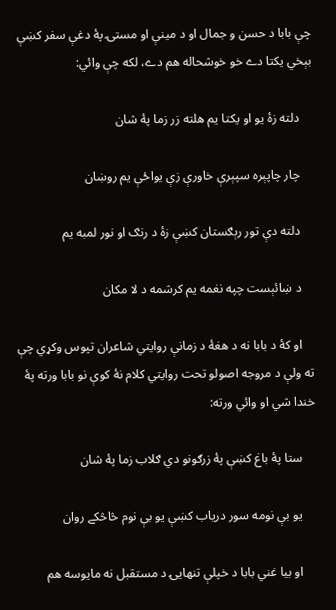چې بابا د حسن و جمال او د مينې او مستۍ پۀ دغې سفر کښې بېخي يکتا دے خو خوشحاله هم دے، لکه چې وائي:

    دلته زۀ يو او يکتا يم هلته زر زما پۀ شان

    چار چاپېره سپېرې خاورې زې يواځې يم روښان

    دلته دې تور رېګستان کښې زۀ د رنګ او نور لمبه يم

    د ښائېست چپه نغمه يم کرشمه د لا مکان

    او کۀ د بابا نه د هغۀ د زمانې روايتي شاعران تپوس وکړي چې ته ولې د مروجه اصولو تحت روايتي کلام نۀ کوې نو بابا ورته پۀ خندا شي او وائي ورته:

    ستا پۀ باغ کښې پۀ زرګونو دي ګلاب زما پۀ شان

    يو بې نومه سور درياب کښې يو بې نوم څاڅکے روان

    او بيا غني بابا د خپلې تنهايۍ د مستقبل نه مايوسه هم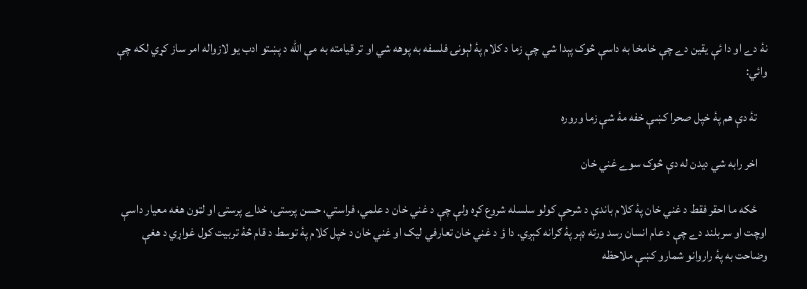نۀ دے او دا ئې يقين دے چې خامخا به داسې څوک پېدا شي چې زما د کلام پۀ لېونۍ فلسفه به پوهه شي او تر قيامته به مې الله د پښتو ادب يو لازواله امر ساز کړي لکه چې وائي:

    تۀ دې هم پۀ خپل صحرا کښې خفه مۀ شې زما وروره

    اخر رابه شي ديدن له دې څوک سوے غني خان

    ځکه ما احقر فقط د غني خان پۀ کلام باندې د شرحې کولو سلسله شروع کړه ولې چې د غني خان د علمي، فراستي، حسن پرستۍ، خداے پرستۍ او لټون هغه معيار داسې اوچت او سربلند دے چې د عام انسان رسد ورته ډېر پۀ ګرانه کېږي. دا ؤ د غني خان تعارفي ليک او غني خان د خپل کلام پۀ توسط د قام څۀ تربيت کول غواړي د هغې وضاحت به پۀ راروانو شمارو کښې ملاحظه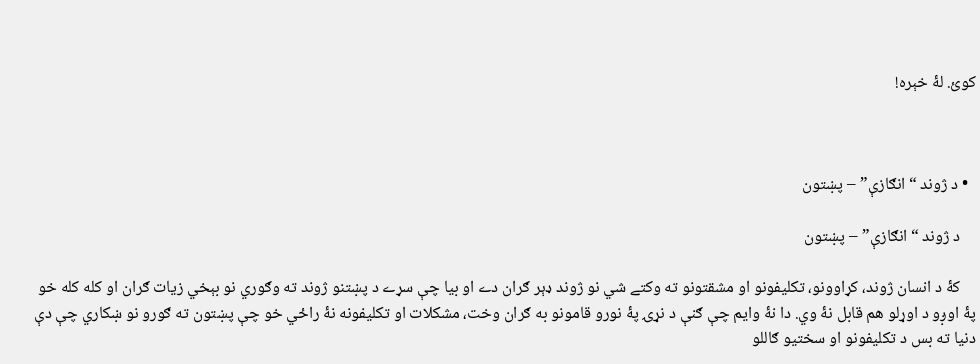کوئ. لۀ خېره!



  • د ژوند “انګازې” – پښتون

    د ژوند “انګازې” – پښتون

    کۀ د انسان ژوند، کړاوونو، تکليفونو او مشقتونو ته وکتے شي نو ژوند ډېر ګران دے او بيا چې سړے د پښتنو ژوند ته وګوري نو بېخي زيات ګران او کله کله خو پۀ اوږو د اوړلو هم قابل نۀ وي. دا نۀ وايم چې ګنې د نړۍ پۀ نورو قامونو به ګران وخت، مشکلات او تکليفونه نۀ راځي خو چې پښتون ته ګورو نو ښکاري چې دې دنيا ته بس د تکليفونو او سختيو ګاللو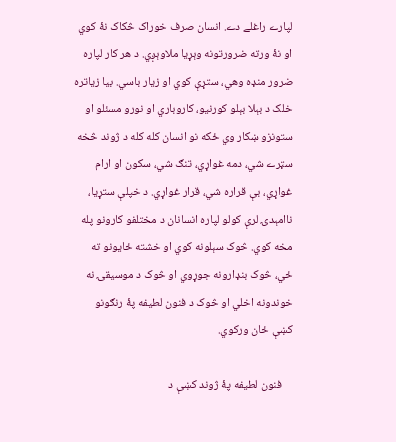لپارے راغلے دے. انسان صرف خوراک څکاک نۀ کوي او نۀ ورته ضرورتونه وېړيا ملاوېږي. د هر کار لپاره ضرور منډه وهي، ستړې کوي او زيار باسي. بيا زياتره خلک د بېلا بېلو کورنيو، کاروباري او نورو مسئلو او ستونزو ښکار وي ځکه نو انسان کله کله د ژوند څخه سټرے شي، دمه غواړي، تنګ شي، سکون او ارام غواړي، بې قراره شي، قرار غواړي. د خپلې ستړيا، ناامېدۍ لرې کولو لپاره انسانان د مختلفو کارونو پله مخه کوي. څوک سېلونه کوي او خشته ځايونو ته ځي، څوک بنډارونه جوړوي او څوک د موسيقۍ نه خوندونه اخلي او څوک د فنون لطيفه پۀ رنګونو کښې ځان ورکوي.

    فنون لطيفه پۀ ژوند کښې د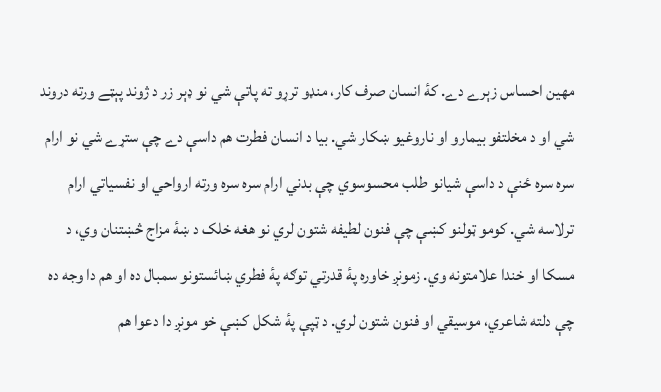مهين احساس زېرے دے. کۀ انسان صرف کار، منډو ترړو ته پاتې شي نو ډېر زر د ژوند پېټے ورته دروند شي او د مخلتفو بيمارو او ناروغيو ښکار شي. بيا د انسان فطرت هم داسې دے چې ستړے شي نو ارام سره سره ځنې د داسې شيانو طلب محسوسوي چې بدني ارام سره سره ورته ارواحي او نفسياتي ارام ترلاسه شي. کومو ټولنو کښې چې فنون لطيفه شتون لري نو هغه خلک د ښۀ مزاج څښتنان وي، د مسکا او خندا علامتونه وي. زمونږ خاوره پۀ قدرتي توګه پۀ فطري ښائستونو سمبال ده او هم دا وجه ده چې دلته شاعري، موسيقي او فنون شتون لري. د ټپې پۀ شکل کښې خو مونږ دا دعوا هم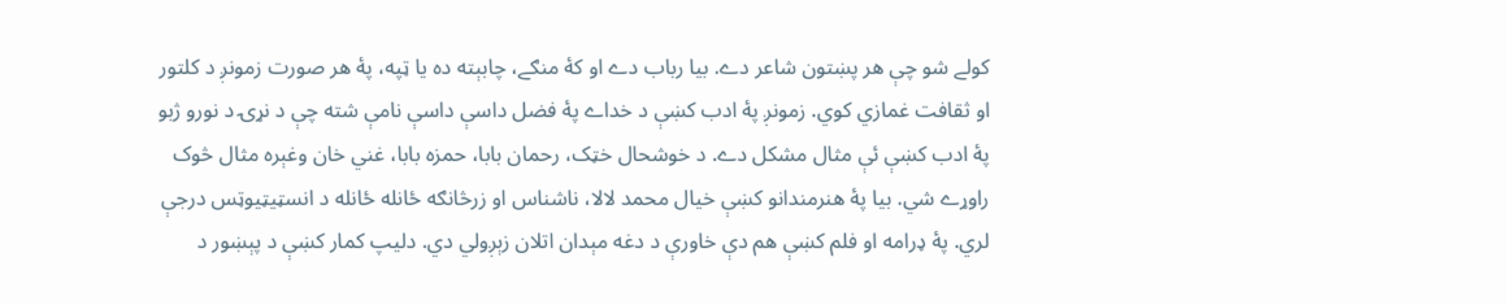کولے شو چې هر پښتون شاعر دے. بيا رباب دے او کۀ منګے، چابېته ده يا ټپه، پۀ هر صورت زمونږ د کلتور او ثقافت غمازي کوي. زمونږ پۀ ادب کښې د خداے پۀ فضل داسې داسې نامې شته چې د نړۍ د نورو ژبو پۀ ادب کښې ئې مثال مشکل دے. د خوشحال خټک، رحمان بابا، حمزه بابا، غني خان وغېره مثال څوک راوړے شي. بيا پۀ هنرمندانو کښې خيال محمد لالا، ناشناس او زرڅانګه ځانله ځانله د انسټيټيوټس درجې لري. پۀ ډرامه او فلم کښې هم دې خاورې د دغه مېدان اتلان زېږولي دي. دليپ کمار کښې د پېښور د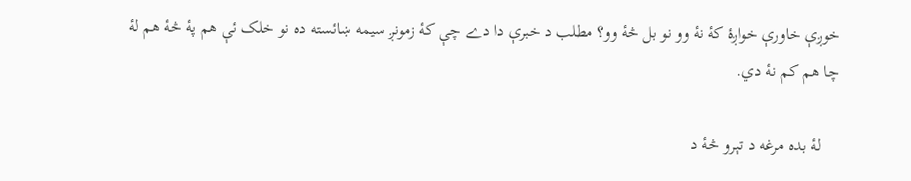خوږې خاورې خواږۀ کۀ نۀ وو نو بل څۀ وو؟ مطلب د خبرې دا دے چې کۀ زمونږ سيمه ښائسته ده نو خلک ئې هم پۀ څۀ هم لۀ چا هم کم نۀ دي.

    لۀ بده مرغه د تېرو څۀ د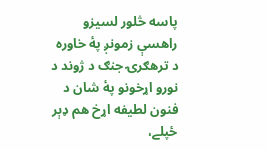پاسه څلور لسيزو راهسې زمونږ پۀ خاوره د ترهګرۍ جنګ د ژوند د نورو اړخونو پۀ شان د فنون لطيفه اړخ هم ډېر ځپلے،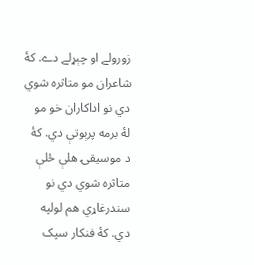زورولے او چېړلے دے. کۀ شاعران مو متاثره شوي دي نو اداکاران خو مو لۀ برمه پرېوتې دي. کۀ د موسيقۍ هلې ځلې متاثره شوي دي نو سندرغاړي هم لولپه دي. کۀ فنکار سپک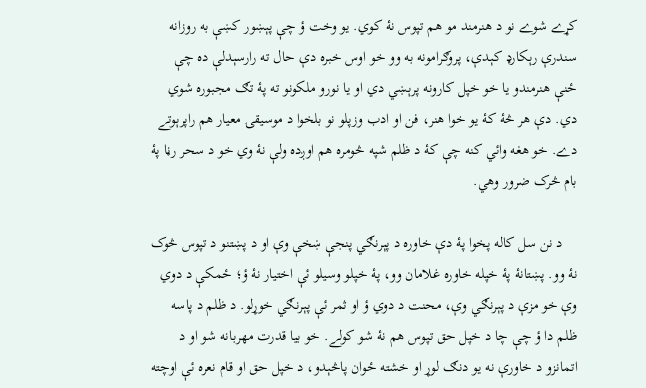کړے شوے نو د هنرمند مو هم تپوس نۀ کوي. يو وخت ؤ چې پېښور کښې به روزانه سندرې رېکارډ کېدې، پروګرامونه به وو خو اوس خبره دې حال ته رارسېدلې ده چې ځنې هنرمندو يا خو خپل کارونه پرېښي دي او يا نورو ملکونو ته پۀ تګ مجبوره شوي دي. دې هر څۀ کۀ يو خوا هنر، فن او ادب وزپلو نو بلخوا د موسيقۍ معيار هم راپرېوتے دے. خو هغه وائي کنه چې کۀ د ظلم شپه څومره هم اوږده ولې نۀ وي خو د سحر رڼا پۀ بام څرک ضرور وهي.

    د نن سل کاله پخوا پۀ دې خاوره د پېرنګي پنجې ښخې وې او د پښتنو د تپوس څوک نۀ وو. پښتانۀ پۀ خپله خاوره غلامان وو، پۀ خپلو وسيلو ئې اختيار نۀ ؤ؛ ځمکې د دوي وې خو مزې د پېرنګي وې، محنت د دوي ؤ او ثمر ئې پېرنګي خوړلو. د ظلم د پاسه ظلم دا ؤ چې چا د خپل حق تپوس هم نۀ شو کولے. خو بيا قدرت مهربانه شو او د اتمانزو د خاورې نه يو دنګ لوړ او خشته ځوان پاڅېدو، د خپل حق او قام نعره ئې اوچته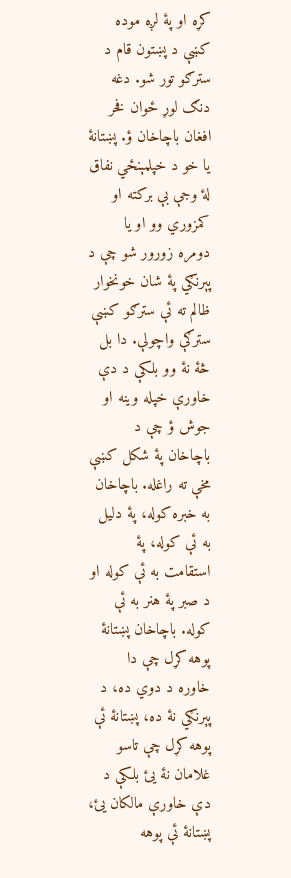کړه او پۀ لږه موده کښې د پښتون قام د سترګو تور شو. دغه دنګ لوړ ځوان فخر افغان باچاخان ؤ. پښتانۀ يا خو د خپلمېنځي نفاق لۀ وجې بې برکته او کمزوري وو او يا دومره زورور شو چې د پېرنګي پۀ شان خونخوار ظالم ته ئې سترګو کښې سترګې واچولې. دا بل څۀ نۀ وو بلکې د دې خاورې خپله وينه او جوش ؤ چې د باچاخان پۀ شکل کښې مخې ته راغله. باچاخان به خبره کوله، پۀ دليل به ئې کوله، پۀ استقامت به ئې کوله او د صبر پۀ هنر به ئې کوله. باچاخان پښتانۀ پوهه کړل چې دا خاوره د دوي ده، د پېرنګي نۀ ده، پښتانۀ ئې پوهه کړل چې تاسو غلامان نۀ يئ بلکې د دې خاورې مالکان يئ، پښتانۀ ئې پوهه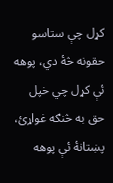کړل چې ستاسو حقونه څۀ دي، پوهه ئې کړل چي خپل حق به څنګه غواړئ، پښتانۀ ئې پوهه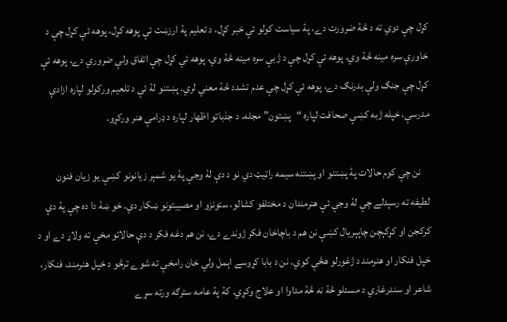کړل چې دوي ته د څۀ ضرورت دے، پۀ سياست کولو ئې خبر کړل، د تعليم پۀ ارزښت ئې پوهه کړل، پوهه ئې کړل چې د خاورې سره مينه څۀ وي، پوهه ئې کړل چې د ژبې سره مينه څۀ وي، پوهه ئي کړل چې اتفاق ولې ضروري دے، پوهه ئې کړل چې جنګ ولې بدرنګ دے، پوهه ئې کړل چې عدم تشدد څۀ معني لري. پښتنو لۀ ئې د تلعيم ورکولو لپاره ازادې مدرسې، خپله ژبه کښې صحافت لپاره “پښتون” مجله، د جذباتو اظهار لپاره د ډرامې هنر ورکړو.

    نن چې کوم حالات پۀ پښتنو او پښتنه سيمه راټيټ دي نو د دې لۀ وجې پۀ يو شمېر زيانونو کښې يو زيان فنون لطيفه ته رسېدلے چې لۀ وجې ئې هنرمندان د مختلفو کشالو، ستونزو او مصيبتونو ښکار دي. خو ښۀ دا ده چې پۀ دې کرکجن او کړکېچن چاپېريال کښې نن هم د باچاخان فکر ژوندے دے، نن هم دغه فکر د دې حالاتو مخې ته ولاړ دے او د خپل فنکار او هنرمند د ژغورلو هڅې کوي. نن د بابا کړوسے اېمل ولي خان رامخې ته شوے ترڅو د خپل هنرمند، فنکار، شاعر او سندرغاري د مسئلو څۀ نه څۀ مداوا او علاج وکړي. کۀ پۀ عامه سترګه ورته سړے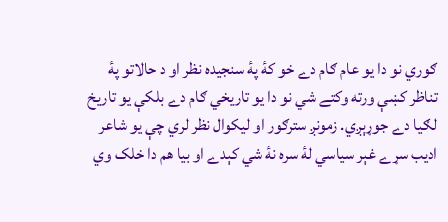ګوري نو دا يو عام ګام دے خو کۀ پۀ سنجيده نظر او د حالاتو پۀ تناظر کښې ورته وکتے شي نو دا يو تاريخي ګام دے بلکې يو تاريخ لګيا دے جوړېږي. زمونږ سترګور او ليکوال نظر لري چې يو شاعر اديب سړے غېر سياسي لۀ سره نۀ شي کېدے او بيا هم دا خلک وي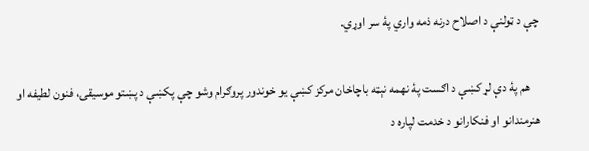چې د ټولنې د اصلاح درنه ذمه واري پۀ سر اوړي.

    هم پۀ دې لړ کښې د اګست پۀ نهمه نېټه باچاخان مرکز کښې يو خوندور پروګرام وشو چې پکښې د پښتو موسيقۍ، فنون لطيفه او هنرمندانو او فنکارانو د خدمت لپاره د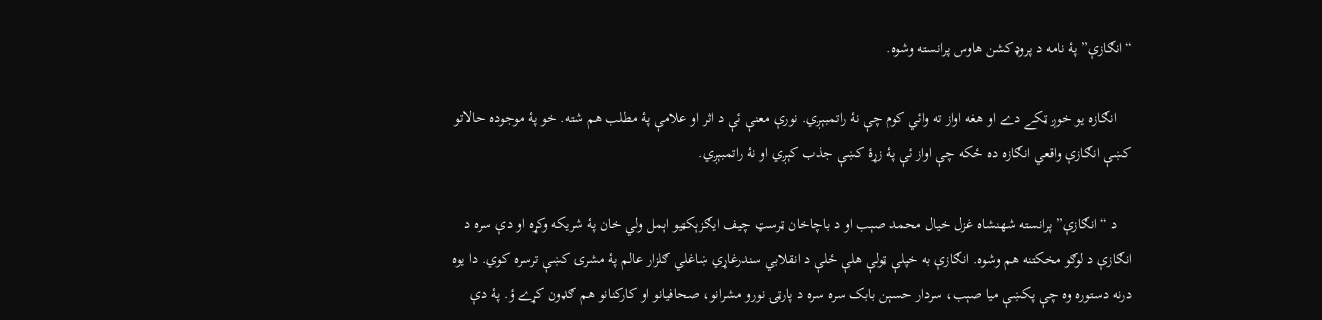“انګازې” پۀ نامه د پروډکشن هاوس پرانسته وشوه.

    انګازه يو خوږ ټکے دے او هغه اواز ته وائي کوم چې نۀ راتمبېږي. نورې معنې ئې د اثر او علامې پۀ مطلب هم شته. خو پۀ موجوده حالاتو کښې انګازې واقعي انګازه ده ځکه چې اواز ئې پۀ زړۀ کښې جذب کېږي او نۀ راتمبېږي.

    د “انګازې” پرانسته شهنشاه غزل خيال محمد صېب او د باچاخان ټرسټ چيف ايګزېکټيو اېمل ولي خان پۀ شريکه وکړه او دې سره د انګازې د لوګو مخکتنه هم وشوه. انګازې به خپلې ټولې هلې ځلې د انقلابي سندرغاړي ښاغلي ګلزار عالم پۀ مشرۍ کښې ترسره کوي. دا يوه درنه دستوره وه چې پکښې ميا صېب، سردار حسېن بابک سره سره د پارټۍ نورو مشرانو، صحافيانو او کارکنانو هم ګډون کړے ؤ. پۀ دې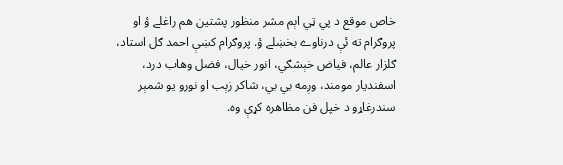خاص موقع د پي ټي اېم مشر منظور پشتين هم راغلے ؤ او پروګرام ته ئې درناوے بخښلے ؤ. پروګرام کښې احمد ګل استاد، ګلزار عالم، فياض خېشګي، انور خيال، فضل وهاب درد، اسفنديار مومند، وږمه بي بي، شاکر زېب او نورو يو شمېر سندرغاړو د خپل فن مظاهره کړې وه.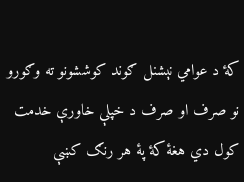کۀ د عوامي نېشنل ګوند کوششونو ته وګورو نو صرف او صرف د خپلې خاورې خدمت کول دي هغۀ کۀ پۀ هر رنګ کښې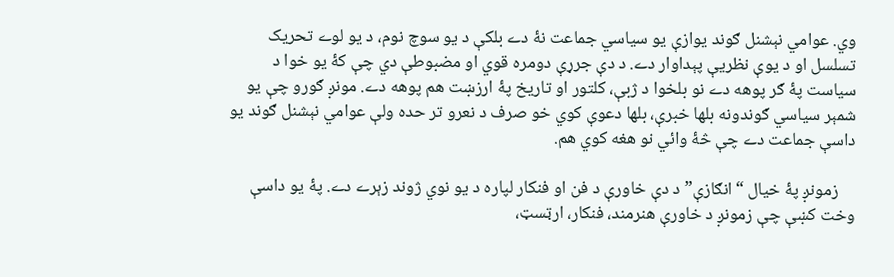وي. عوامي نېشنل ګوند يوازې يو سياسي جماعت نۀ دے بلکې د يو سوچ نوم، د يو لوے تحريک تسلسل او د يوې نظريې پېداوار دے. د دې جرړې دومره قوي او مضبوطې دي چې کۀ يو خوا د سياست پۀ ګر پوهه دے نو بلخوا د ژ‌بې، کلتور او تاريخ پۀ ارزښت هم پوهه دے. مونږ ګورو چې يو شمېر سياسي ګوندونه بلها خبرې، بلها دعوې کوي خو صرف د نعرو تر حده ولې عوامي نېشنل ګوند يو داسې جماعت دے چې څۀ وائي نو هغه کوي هم.

    زمونږ پۀ خيال “انګازې” د دې خاورې د فن او فنکار لپاره د يو نوي ژوند زېرے دے. پۀ يو داسې وخت کښې چې زمونږ د خاورې هنرمند، فنکار، ارټسټ،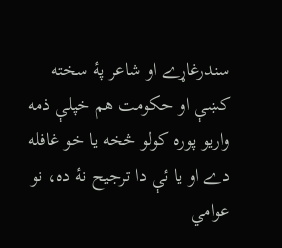سندرغاړے او شاعر پۀ سخته کښې او حکومت هم خپلې ذمه واريو پوره کولو څخه يا خو غافله دے او يا ئې دا ترجيح نۀ ده، نو عوامي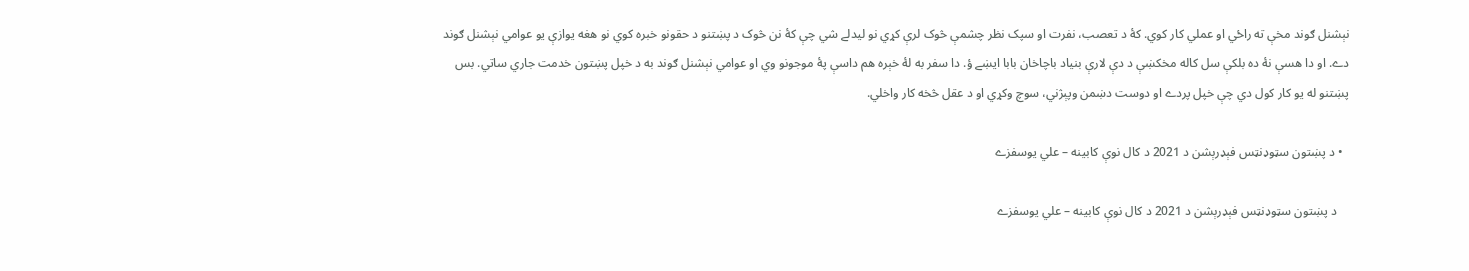نېشنل ګوند مخې ته راځي او عملي کار کوي. کۀ د تعصب، نفرت او سپک نظر چشمې څوک لرې کړي نو ليدلے شي چې کۀ نن څوک د پښتنو د حقونو خبره کوي نو هغه يوازې يو عوامي نېشنل ګوند دے. او دا هسې نۀ ده بلکې سل کاله مخکښې د دې لارې بنياد باچاخان بابا ايښے ؤ. دا سفر به لۀ خېره هم داسې پۀ موجونو وي او عوامي نېشنل ګوند به د خپل پښتون خدمت جاري ساتي. بس پښتنو له يو کار کول دي چې خپل پردے او دوست دښمن وپېژني، سوچ وکړي او د عقل څخه کار واخلي.

  • د پښتون سټوډنټس فېډرېشن د 2021 د کال نوې کابينه – علي يوسفزے

    د پښتون سټوډنټس فېډرېشن د 2021 د کال نوې کابينه – علي يوسفزے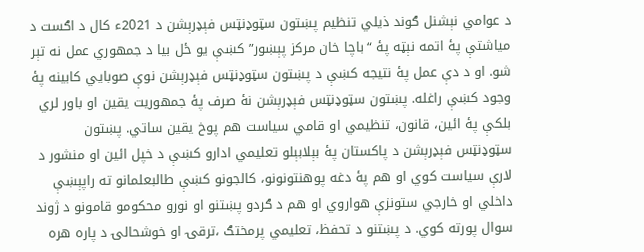د عوامي نېشنل ګوند ذيلي تنظيم پښتون سټوډنټس فېډرېشن د 2021ء کال د اګست د مياشتې پۀ اتمه نېټه پۀ “باچا خان مرکز پېښور” کښې يو ځل بيا د جمهوري عمل نه تېر شو. او د دې عمل پۀ نتيجه کښې د پښتون سټوډنټس فېډرېشن نوې صوبايي کابينه پۀ وجود کښې راغله. پښتون سټوډنټس فېډرېشن نۀ صرف پۀ جمهوريت يقين او باور لري بلکې پۀ ائين، قانون، تنظيمي او قامي سياست هم پوخ يقين ساتي. پښتون سټوډنټس فېډرېشن د پاکستان پۀ بېلابېلو تعليمي ادارو کښې د خپل ائين او منشور د لارې سياست کوي او هم پۀ دغه پوهنتونونو، کالجونو کښې طالبعلمانو ته راپېښې داخلي او خارجي ستونزې هواروي او هم د ګردو پښتنو او نورو محکومو قامونو د ژوند سوال پورته کوي. د پښتنو د تحفظ، تعليمي پرمختګ ،ترقۍ او خوشحالۍ د پاره هره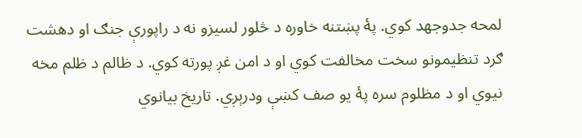لمحه جدوجهد کوي. پۀ پښتنه خاوره د څلور لسيزو نه د راپورې جنګ او دهشت ګرد تنظيمونو سخت مخالفت کوي او د امن غږ پورته کوي. د ظالم د ظلم مخه نيوي او د مظلوم سره پۀ يو صف کښې ودرېږي. تاريخ بيانوي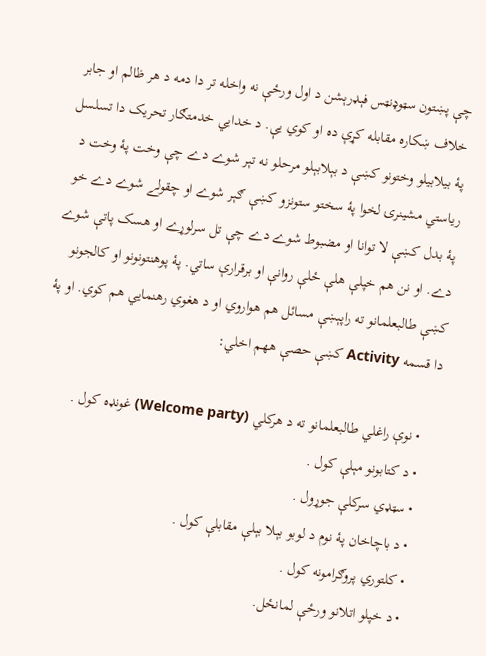چې پښتون سټوډنټس فېډرېشن د اول ورځې نه واخله تر دا دمه د هر ظالم او جابر خلاف ښکاره مقابله کړې ده او کوي يې. د خدايي خدمتګار تحريک دا تسلسل پۀ بيلابيلو وختونو کښې د بېلابېلو مرحلو نه تېر شوے دے چې وخت پۀ وخت د رياستي مشينرۍ لخوا پۀ سختو ستونزو کښې ګېر شوے او چقولے شوے دے خو پۀ بدل کښې لا توانا او مضبوط شوے دے چې تل سرلوړے او هسک پاتې شوے دے. او نن هم خپلې هلې ځلې روانې او برقرارې ساتي‌. پۀ پوهنتونونو او کالجونو کښې طالبعلمانو ته راپېښې مسائل هم هواروي او د هغوي رهنمايي هم کوي. او پۀ دا قسمه Activity کښې حصې ههم اخلي:

    • نوې راغلي طالبعلمانو ته د هرکلي (Welcome party) غونډه کول .
    • د کتابونو مېلې کول .
    • سټډي سرکلې جوړول .
    • د باچاخان پۀ نوم د لوبو بېلا بېلې مقابلې کول .
    • کلتوري پروګرامونه کول .
    • د خپلو اتلانو ورځې لمانځل.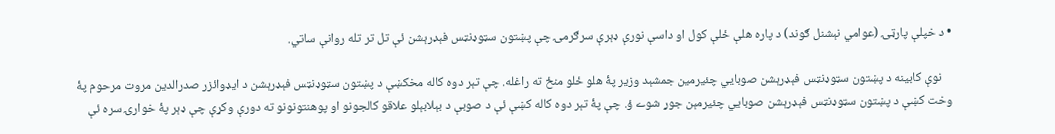• د خپلې پارټۍ (عوامي نېشنل ګوند) د پاره هلې ځلې کول او داسې نورې ډېرې سرګرمۍ چې پښتون سټوډنټس فېډرېشن ئې تل تر تله روانې ساتي.

    نوې کابينه د پښتون سټوډنټس فېډرېشن صوبايي چئيرمين جمشېد وزير پۀ‌ هلو ځلو منځ ته راغله‌. چې تېر دوه کاله مخکښې د پښتون سټوډنټس فېډرېشن د ايډوائزر صدرالدين مروت مرحوم پۀ وخت کښې د پښتون سټوډنټس فېډرېشن صوبايي چئيرمېن جوړ شوے ؤ. چې پۀ تېر دوه کاله کښې ئې د صوبې د بېلابېلو علاقو کالجونو او پوهنتونونو ته دورې وکړې چې ډېر پۀ خوارۍ سره ئې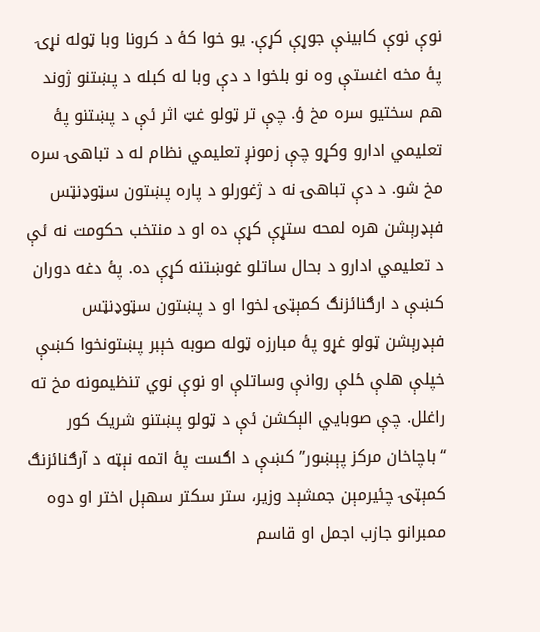نوې نوې کابينې جوړې کړې. يو خوا کۀ د کرونا وبا ټوله نړۍ پۀ مخه اغستې وه نو بلخوا د دې وبا له کبله د پښتنو ژوند هم سختيو سره مخ ؤ. چې تر ټولو غټ اثر ئې د پښتنو پۀ تعليمي ادارو وکړو چې زمونږ تعليمي نظام له د تباهۍ سره مخ شو. د دې تباهۍ نه د ژغورلو د پاره پښتون سټوډنټس فېډرېشن هره لمحه ستړې کړې ده ‌او د منتخب حکومت نه ئې د تعليمي ادارو د بحال ساتلو غوښتنه کړې ده. پۀ دغه دوران کښې د ارګنائزنګ کمېټۍ لخوا او د پښتون سټوډنټس فېډرېشن ټولو غړو پۀ مبارزه ټوله صوبه خېبر پښتونخوا کښې خپلې هلې ځلې روانې وساتلې او نوې نوي تنظيمونه مخ ته راغلل. چې صوبايي الېکشن ئې د ټولو پښتنو شريک کور “باچاخان مرکز پېښور” کښې د اګست پۀ اتمه نېټه د آرګنائزنګ کمېټۍ چئيرمېن جمشېد وزير، ستر سکتر سهېل اختر او دوه ممبرانو جازب اجمل او قاسم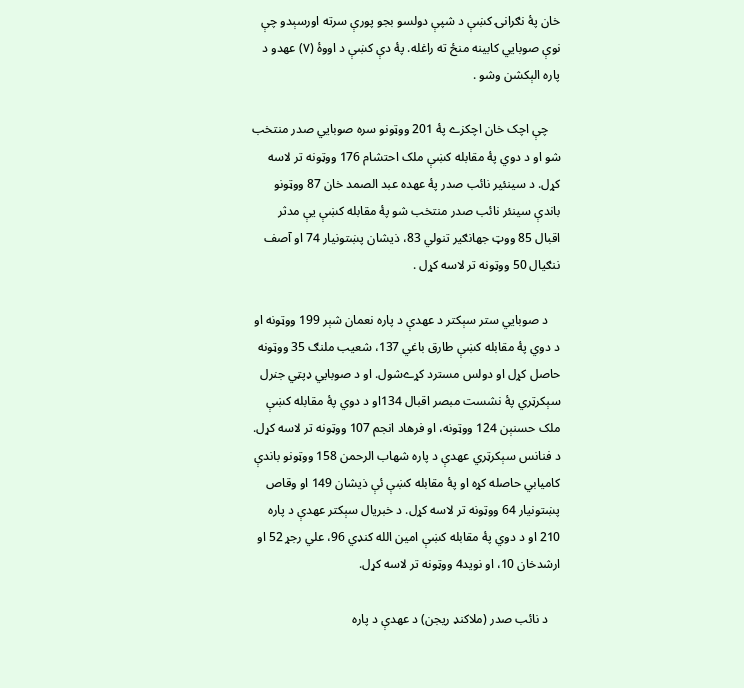خان پۀ نګرانۍ کښې د شپې دولسو بجو پورې سرته اورسېدو چې نوې صوبايي کابينه منځ ته راغله. پۀ دې کښې د اووۀ (۷) عهدو د پاره الېکشن وشو .

    چې اچک خان اچکزے پۀ 201 ووټونو سره صوبايي صدر منتخب شو او د دوي پۀ مقابله کښې ملک احتشام 176 ووټونه تر لاسه کړل. د سينئير نائب صدر پۀ عهده عبد الصمد خان 87 ووټونو باندې سينئر نائب صدر منتخب شو پۀ مقابله کښې يې مدثر اقبال 85 ووټ جهانګير تنولي 83، ذيشان پښتونيار 74 او آصف ننګيال 50 ووټونه تر لاسه کړل .

    د صوبايي ستر سېکتر د عهدې د پاره نعمان شېر 199 ووټونه او د دوي پۀ مقابله کښې طارق باغي 137، شعيب ملنګ 35 ووټونه حاصل کړل او دولس مسترد کړےشول. او د صوبايي ډپټي جنرل سېکرټري پۀ نشست مبصر اقبال 134او د دوي پۀ مقابله کښې ملک حسنېن 124 ووټونه، او فرهاد انجم 107 ووټونه تر لاسه کړل. د فنانس سېکرټري عهدې د پاره شهاب الرحمن 158 ووټونو باندې کاميابي حاصله کړه او پۀ مقابله کښې ئې ذيشان 149 او وقاص پښتونيار 64 ووټونه تر لاسه کړل. د خبريال سېکتر عهدې د پاره 210 او د دوي پۀ مقابله کښې امين الله کنډي 96، علي رجړ 52 او ارشدخان 10، او نويد4 ووټونه تر لاسه کړل.

    د نائب صدر (ملاکنډ ريجن) د عهدې د پاره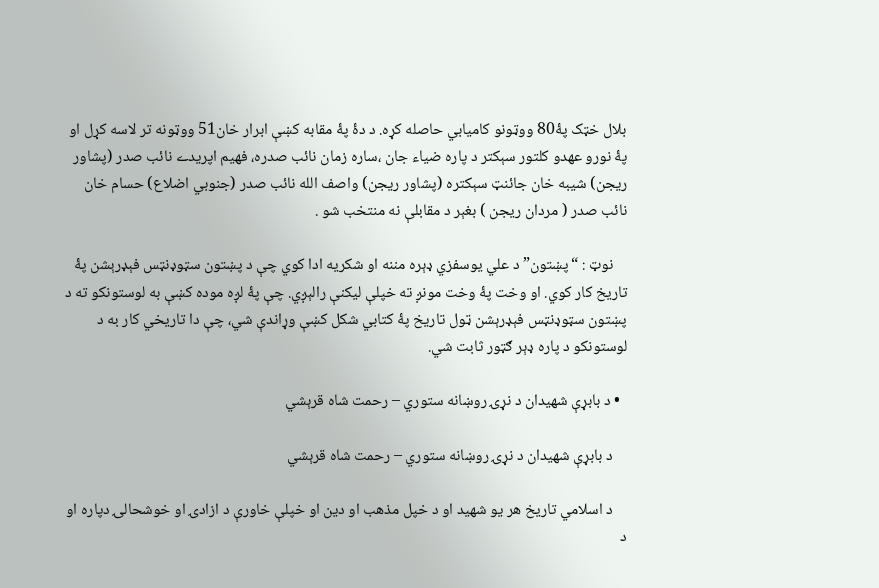بلال خټک پۀ80 ووټونو کاميابي حاصله کړه. د دۀ پۀ مقابه کښې ابرار خان51 ووټونه تر لاسه کړل او پۀ نورو عهدو کلتور سېکتر د پاره ضياء جان ،ساره زمان نائب صدره، فهيم اپريدے نائب صدر (پشاور ريجن) شيبه خان جائنټ سېکتره (پشاور ريجن) واصف الله نائب صدر (جنوبي اضلاع) حسام خان نائب صدر ( مردان ريجن ) بغېر د مقابلې نه منتخب شو .

    نوټ : “پښتون” د علي يوسفزي ډېره مننه او شکريه ادا کوي چې د پښتون سټوډنټس فېډرېشن پۀ تاريخ کار کوي. او وخت پۀ وخت مونږ ته خپلې ليکنې رالېږي. چې پۀ لږه موده کښې به لوستونکو ته د پښتون سټوډنټس فېډرېشن ټول تاريخ پۀ کتابي شکل کښې وړاندې شي، چې دا تاريخي کار به د لوستونکو د پاره ډېر ګټور ثابت شي.

  • د بابړې شهيدان د نړۍ روښانه ستوري – رحمت شاه قرېشي

    د بابړې شهيدان د نړۍ روښانه ستوري – رحمت شاه قرېشي

    د اسلامي تاريخ هر يو شهيد او د خپل مذهب او دين او خپلې خاورې د ازادۍ او خوشحالۍ دپاره او د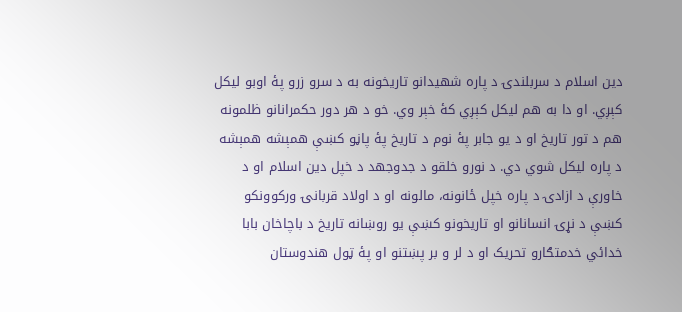دين اسلام د سربلندۍ د پاره شهيدانو تاريخونه به د سرو زرو پۀ اوبو ليکل کېږي. او دا به هم ليکل کېږي کۀ خېر وي. خو د هر دور حکمرانانو ظلمونه هم د تور تاريخ او د يو جابر پۀ نوم د تاريخ پۀ پاڼو کښې همېشه همېشه د پاره ليکل شوي دي. د نورو خلقو د جدوجهد د خپل دين اسلام او د خاورې د ازادۍ د پاره خپل ځانونه، مالونه او د اولاد قربانۍ ورکوونکو کښې د نړۍ انسانانو او تاريخونو کښې يو روښانه تاريخ د باچاخان بابا خدائي خدمتګارو تحريک او د لر و بر پښتنو او پۀ ټول هندوستان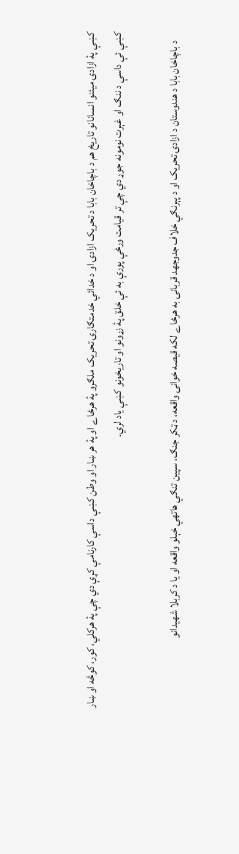کښې پۀ ازادۍ ميئنو انسانانو تاريخ هم د باچاخان بابا د تحريک ازادۍ او د خدائي خدمتګارۍ تحريک ملګرو پۀ هرځاے او پۀ هر ښار او وطن کښې داسې کارنامې کړې دي چې پۀ هرکلي، کور، کوڅه او ښار کښې ئې داسې د ننګ او غېرت نومونه جوړ دي چې تر قيامت ورځې پورې به ئې خلق پۀ زړونو او تاريخونو کښې ياد لري.

    د باچاخان بابا د هندوستان د ازادۍ تحريک او د پېرنګي خلاف جدوجهد قربانۍ به هرځاے لکه قيصه خوانۍ واقعه، د ټکر جنګ، سپين تنګي هاتهي خېلو واقعه او يا د کربلا شهيدانو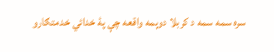سره سمه سمه د کربلا دوېمه واقعه چې پۀ خدائي خدمتګارو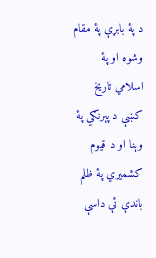د پۀ بابړې پۀ مقام وشوه او پۀ اسلامي تاريخ کښې د پېرنګي پۀ وېنا او د قيوم کشميري پۀ ظلم باندې ئې داسې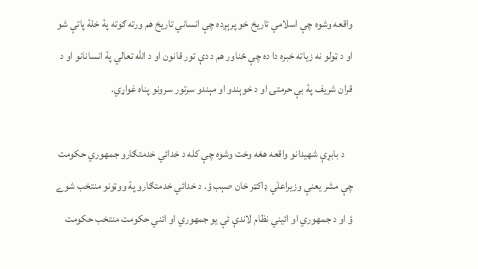واقعه وشوه چې اسلامي تاريخ خو پرېږده چې انساني تاريخ هم ورته ګوته پۀ خلۀ پاتې شو او د ټولو نه زياته خبره دا ده چې ځناور هم د دې تور قانون او د الله تعالي پۀ انسانانو او د قران شريف پۀ بې حرمتۍ او د خوېندو او مېندو سرتور سرونو پناه غواړي.

    د بابړې شهيدانو واقعه هغه وخت وشوه چې کله د خدائي خدمتګارو جمهوري حکومت چې مشر يعنې وزيراعلٰي ډاکټر خان صېب ؤ. د خدائي خدمتګارو پۀ ووټونو منتخب شوے ؤ او د جمهوري او ائيني نظام لاندې ئې يو جمهوري او ائني حکومت منتخب حکومت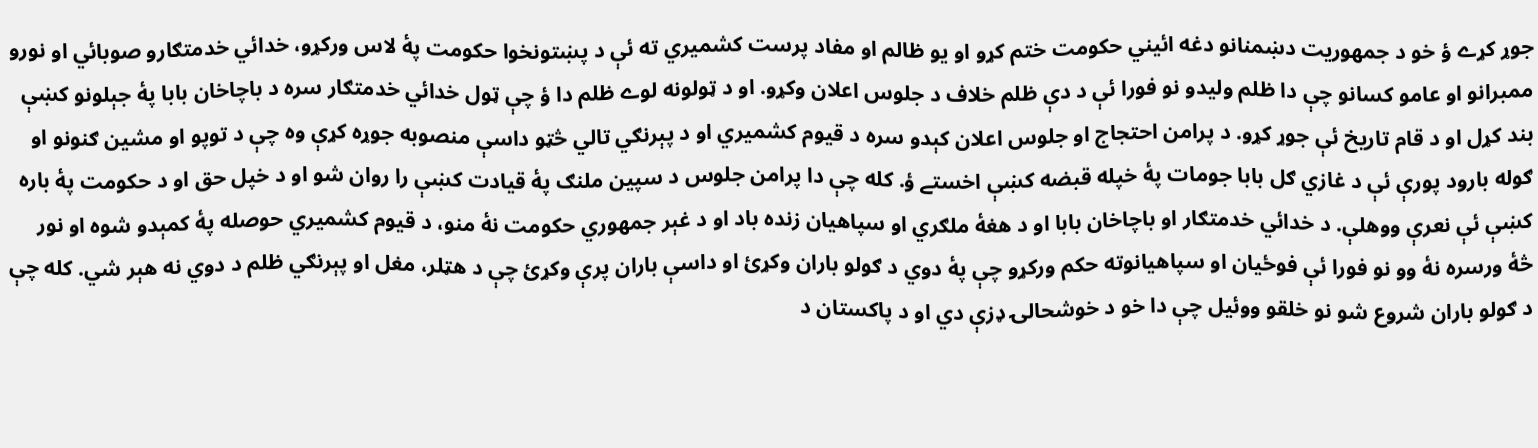جوړ کړے ؤ خو د جمهوريت دښمنانو دغه ائيني حکومت ختم کړو او يو ظالم او مفاد پرست کشميري ته ئې د پښتونخوا حکومت پۀ لاس ورکړو، خدائي خدمتګارو صوبائي او نورو ممبرانو او عامو کسانو چې دا ظلم وليدو نو فورا ئې د دې ظلم خلاف د جلوس اعلان وکړو. او د ټولونه لوے ظلم دا ؤ چې ټول خدائي خدمتګار سره د باچاخان بابا پۀ جېلونو کښې بند کړل او د قام تاريخ ئې جوړ کړو. د پرامن احتجاج او جلوس اعلان کېدو سره د قيوم کشميري او د پېرنګي تالي څټو داسې منصوبه جوړه کړې وه چې د توپو او مشين ګنونو او ګوله بارود پورې ئې د غازي ګل بابا جومات پۀ خپله قبضه کښې اخستے ؤ. کله چې دا پرامن جلوس د سپين ملنګ پۀ قيادت کښې را روان شو او د خپل حق او د حکومت پۀ باره کښې ئې نعرې ووهلې. د خدائي خدمتګار او باچاخان بابا او د هغۀ ملګري او سپاهيان زنده باد او د غېر جمهوري حکومت نۀ منو، د قيوم کشميري حوصله پۀ کمېدو شوه او نور څۀ ورسره نۀ وو نو فورا ئې فوځيان او سپاهيانوته حکم ورکړو چې پۀ دوي د ګولو باران وکړئ او داسې باران پرې وکړئ چې د هټلر، مغل او پېرنګي ظلم د دوي نه هېر شي. کله چې د ګولو باران شروع شو نو خلقو ووئيل چې دا خو د خوشحالۍ ډزې دي او د پاکستان د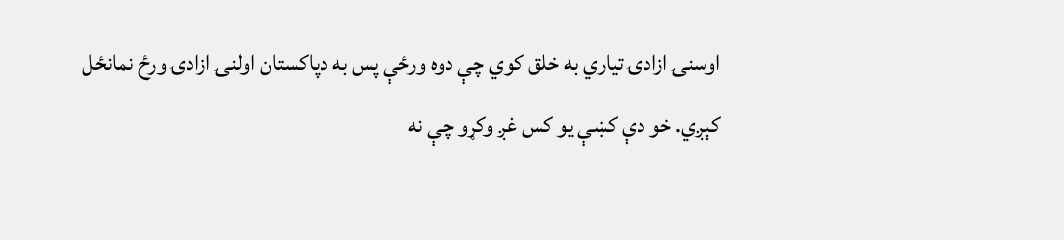اوسنۍ ازادۍ تياري به خلق کوي چې دوه ورځې پس به دپاکستان اولنۍ ازادۍ ورځ نمانځل کېږي. خو دې کښې يو کس غږ وکړو چې نه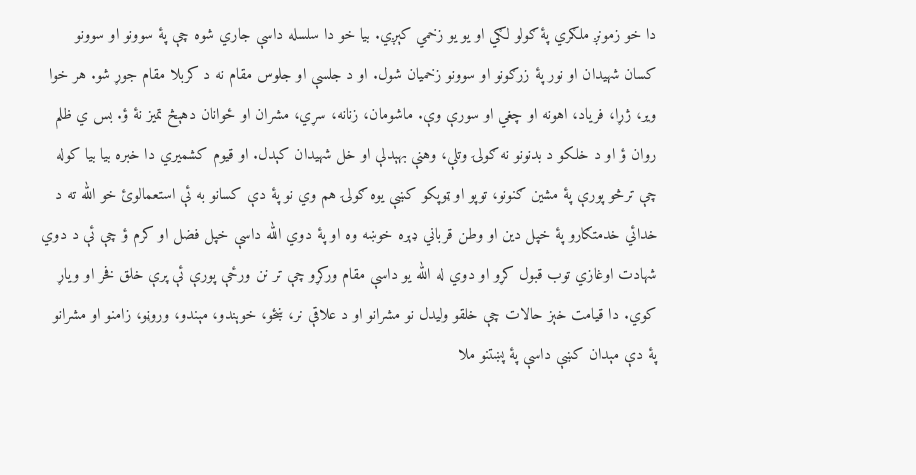دا خو زمونږ ملګري پۀ ګولو لګي او يو يو زخمي کېږي. بيا خو دا سلسله داسې جاري شوه چې پۀ سوونو او سوونو کسان شهيدان او نور پۀ زرګونو او سوونو زخميان شول. او د جلسې او جلوس مقام نه د کربلا مقام جوړ شو. هر خوا وير، ژړا، فرياد، اهونه او چغي او سورې وې. ماشومان، زنانه، سړي، مشران او ځوانان دهېڅ تميز نۀ ؤ. بس ي ظلم روان ؤ او د خلکو د بدنونو نه ګولۍ وتلې، وهنې بهېدلې او خل شهيدان کېدل. او قيوم کشميري دا خبره بيا بيا کوله چې ترڅو پورې پۀ مشين ګنونو، توپو او ټوپکو کښې يوه ګولۍ هم وي نو پۀ دې کسانو به ئې استعمالوئ خو الله ته د خدائي خدمتګارو پۀ خپل دين او وطن قرباني ډېره خوښه وه او پۀ دوي الله داسې خپل فضل او کرم ؤ چې ئې د دوي شهادت اوغازي توب قبول کړو او دوي له الله يو داسې مقام ورکړو چې تر نن ورځې پورې ئې پرې خلق فخر او وياړ کوي. دا قيامت خېز حالات چې خلقو وليدل نو مشرانو او د علاقې نر، ښځو، خوېندو، مېندو، وروڼو، زامنو او مشرانو پۀ دې مېدان کښې داسې پۀ پښتنو ملا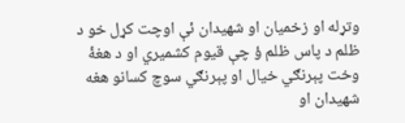وتړله او زخميان او شهيدان ئې اوچت کړل خو د ظلم د پاس ظلم ؤ چې قيوم کشميري او د هغۀ وخت پېرنګي خيال او پېرنګي سوچ کسانو هغه شهيدان او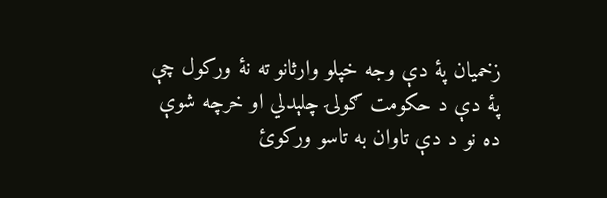زخميان پۀ دې وجه خپلو وارثانو ته نۀ ورکول چې پۀ دې د حکومت ګولۍ چلېدلي او خرچه شوې ده نو د دې تاوان به تاسو ورکوئ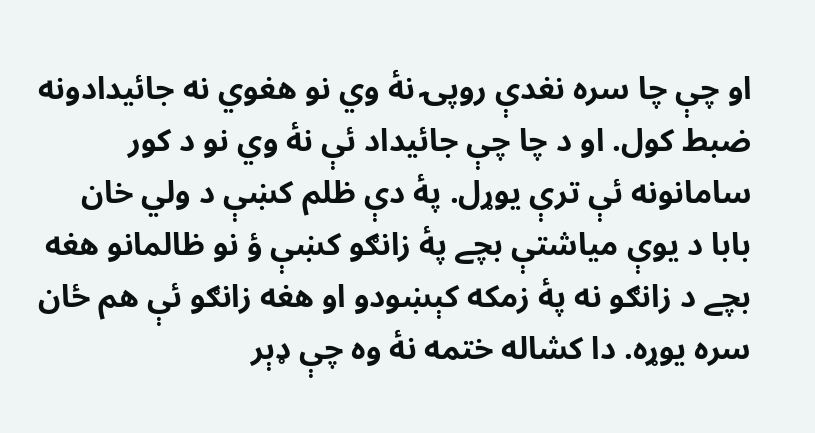او چې چا سره نغدې روپۍ نۀ وي نو هغوي نه جائيدادونه ضبط کول. او د چا چې جائيداد ئې نۀ وي نو د کور سامانونه ئې ترې يوړل. پۀ دې ظلم کښې د ولي خان بابا د يوې مياشتې بچے پۀ زانګو کښې ؤ نو ظالمانو هغه بچے د زانګو نه پۀ زمکه کېښودو او هغه زانګو ئې هم ځان سره يوړه. دا کشاله ختمه نۀ وه چې ډېر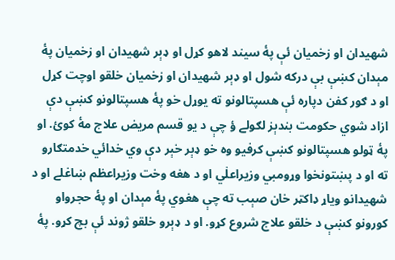شهيدان او زخميان ئې پۀ سيند لاهو کړل او ډېر شهيدان او زخميان پۀ مېدان کښې بې درکه شول او ډېر شهيدان او زخميان خلقو اوچت کړل او د ګور کفن دپاره ئې هسپتالونو ته يوړل خو پۀ هسپتالونو کښې دې ازاد شوي حکومت بندېز لګولے ؤ چې د يو قسم مريض علاج مۀ کوئ. او پۀ ټولو هسپتالونو کښې کرفيو وه خو ډېر خېر دې وي خدائي خدمتګارو ته او د پښتونخوا وړومبي وزيراعلٰي او د هغه وخت وزيراعظم ښاغلے او د شهيدانو وياړ ډاکټر خان صېب ته چې هغوي پۀ مېدان او پۀ حجرواو کورونو کښې د خلقو علاج شروع کړو. او د ډېرو خلقو ژوند ئې بچ کړو. پۀ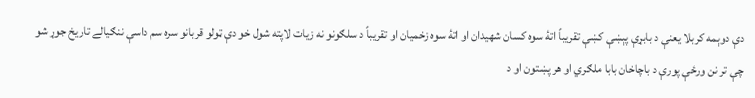دې دوېمه کربلا يعنې د بابړې پېښې کښې تقريباً اتۀ سوه کسان شهيدان او اتۀ سوه زخميان او تقريباً د سلګونو نه زيات لاپته شول خو دې ټولو قربانو سره سم داسې ننګيالے تاريخ جوړ شو چې تر نن ورځې پورې د باچاخان بابا ملګري او هر پښتون او د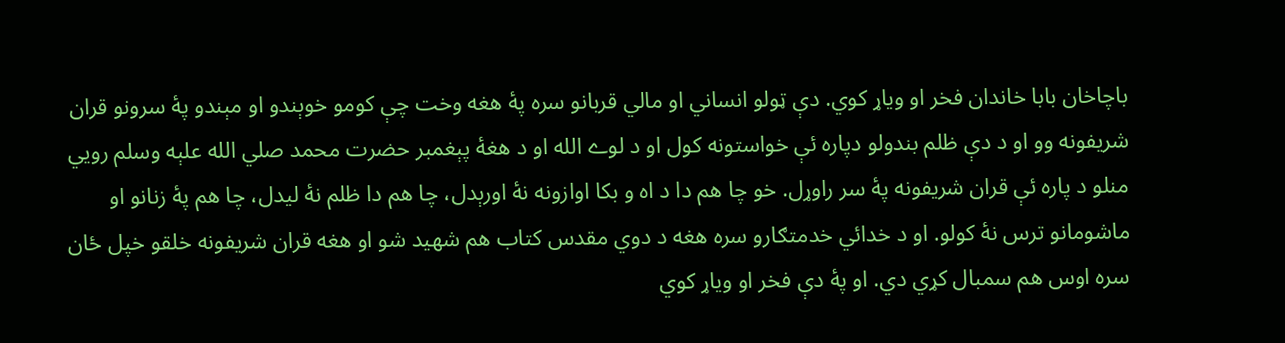باچاخان بابا خاندان فخر او وياړ کوي. دې ټولو انساني او مالي قربانو سره پۀ هغه وخت چې کومو خوېندو او مېندو پۀ سرونو قران شريفونه وو او د دې ظلم بندولو دپاره ئې خواستونه کول او د لوے الله او د هغۀ پېغمبر حضرت محمد صلي الله علېه وسلم رويي منلو د پاره ئې قران شريفونه پۀ سر راوړل. خو چا هم دا د اه و بکا اوازونه نۀ اورېدل، چا هم دا ظلم نۀ ليدل، چا هم پۀ زنانو او ماشومانو ترس نۀ کولو. او د خدائي خدمتګارو سره هغه د دوي مقدس کتاب هم شهيد شو او هغه قران شريفونه خلقو خپل ځان سره اوس هم سمبال کړي دي. او پۀ دې فخر او وياړ کوي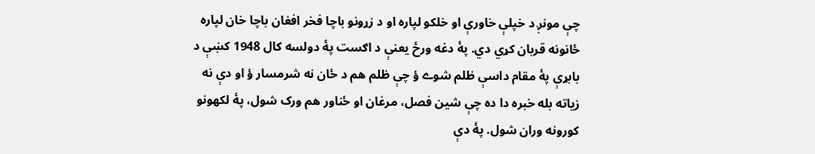چې مونږ د خپلې خاورې او خلکو لپاره او د زړونو باچا فخر افغان باچا خان لپاره ځانونه قربان کړي دي. پۀ دغه ورځ يعنې د اګست پۀ دولسه کال 1948 کښې د بابړې پۀ مقام داسې ظلم شوے ؤ چې ظلم هم د ځان نه شرمسار ؤ او دې نه زياته بله خبره دا ده چې شين فصل، مرغان او ځناور هم ورک شول، پۀ لکهونو کورونه وران شول. پۀ دې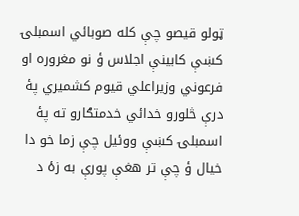ټولو قيصو چې کله صوبائي اسمبلۍ کښې کابينې اجلاس ؤ نو مغروره او فرعوني وزيراعلي قيوم کشميري پۀ درې څلورو خدائي خدمتګارو ته پۀ اسمبلۍ کښې ووئيل چې زما خو دا خيال ؤ چې تر هغې پورې به زۀ د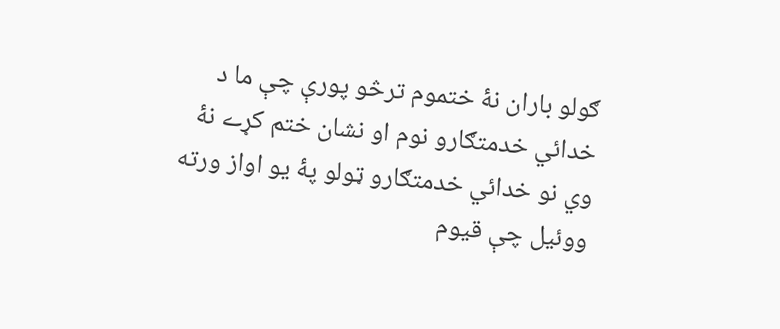ګولو باران نۀ ختموم ترڅو پورې چې ما د خدائي خدمتګارو نوم او نشان ختم کړے نۀ وي نو خدائي خدمتګارو ټولو پۀ يو اواز ورته ووئيل چې قيوم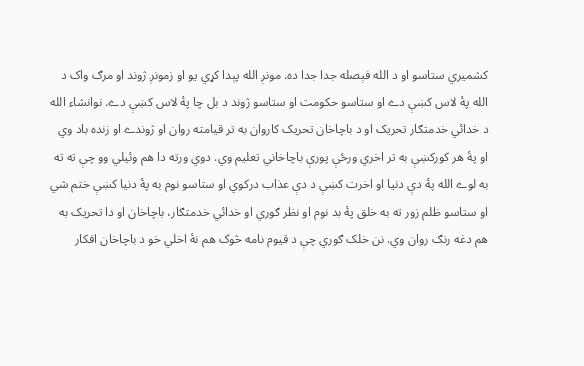کشميري ستاسو او د الله فېصله جدا جدا ده. مونږ الله پېدا کړي يو او زمونږ ژوند او مرګ واک د الله پۀ لاس کښې دے او ستاسو حکومت او ستاسو ژوند د بل چا پۀ لاس کښې دے. نوانشاء الله د خدائي خدمتګار تحريک او د باچاخان تحريک کاروان به تر قيامته روان او ژوندے او زنده باد وي او پۀ هر کورکښې به تر اخري ورځې پورې باچاخاني تعليم وي. دوي ورته دا هم وئيلي وو چې ته ته به لوے الله پۀ دې دنيا او اخرت کښې د دې عذاب درکوي او ستاسو نوم به پۀ دنيا کښې ختم شي او ستاسو ظلم زور ته به خلق پۀ بد نوم او نظر ګوري او خدائي خدمتګار، باچاخان او دا تحريک به هم دغه رنګ روان وي. نن خلک ګوري چې د قيوم نامه څوک هم نۀ اخلي خو د باچاخان افکار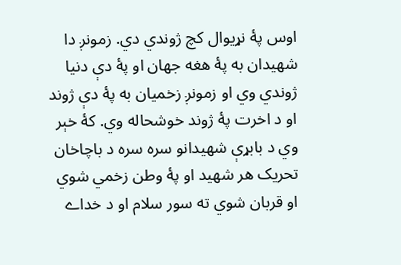اوس پۀ نړيوال کچ ژوندي دي. زمونږ دا شهيدان به پۀ هغه جهان او پۀ دې دنيا ژوندي وي او زمونږ زخميان به پۀ دې ژوند او د اخرت پۀ ژوند خوشحاله وي. کۀ خېر وي د بابړې شهيدانو سره سره د باچاخان تحريک هر شهيد او پۀ وطن زخمي شوي او قربان شوي ته سور سلام او د خداے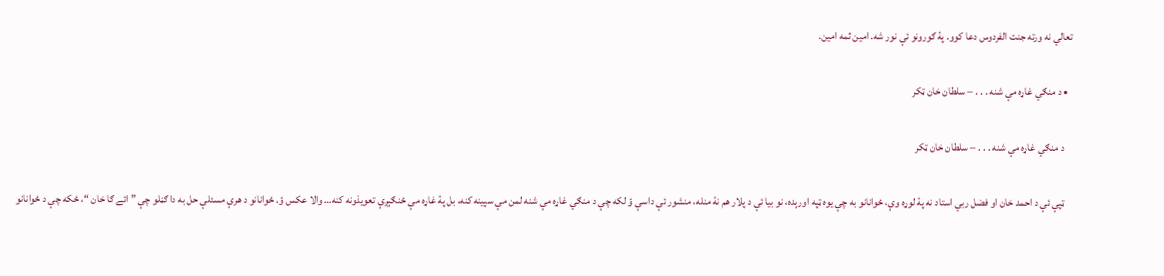تعالي نه ورته جنت الفردوس دعا کوو. پۀ ګورونو ئې نور شه. امين ثمه امين.

  • د منګي غاړه مې شنه . . . – سلطان خان ټکر

    د منګي غاړه مې شنه . . . – سلطان خان ټکر

    ټپې ئې د احمد خان او فضل ربي استاد نه پۀ لوړه وې، ځوانانو به چې يوه ټپه اورېده، نو بيا ئې د پلار هم نۀ منله، منشور ئې داسې ؤ لکه چې د منګي غاړه مې شنه لمن مې سپينه کنه، بل پۀ غاړه مې ځنګېږې تعويذونه کنه… والا عکس ؤ. ځوانانو د هرې مسئلې حل به دا ګڼلو چې ” ائے ګا خان “، ځکه چې د ځوانانو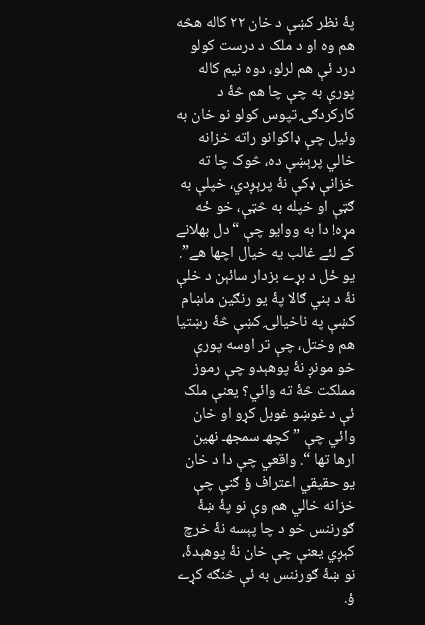پۀ نظر کښې د خان ۲۲ کاله هڅه هم وه او د ملک د درست کولو درد ئې هم لرلو، دوه نيم کاله پورې به چې چا هم څۀ د کارکردګۍ تپوس کولو نو خان به وئيل چې ډاکوانو راته خزانه خالي پرېښې ده، څوک چا ته خزانې ډکې نۀ پرېږدي، خپلې به ګټې او خپله به څټې، خو ځه مړه! دا به ووايو چې “دل بهلانے کے لئے غالب يه خيال اچها هے”. يو ځل د بړے بزدار سائېن د خلې نۀ د بني ګالا پۀ يو رنګين ماښام کښې په ناخيالۍ کښې څۀ رښتيا هم وختل، چې تر اوسه پورې خو مونږ نۀ پوهېدو چې رموز مملکت څۀ ته وائي؟ يعنې ملک ئې د غوښو غوبل کړو او خان وائي چې ” کچهـ سمجهـ نهين ارها تها “. واقعي چې دا د خان يو حقيقي اعتراف ؤ ګنې چې خزانه خالي هم وې نو پۀ ښۀ ګورننس خو د چا پېسه نۀ خرچ کېږي يعنې چې خان نۀ پوهېدۀ، نو ښۀ ګورننس به ئې څنګه کړے ؤ.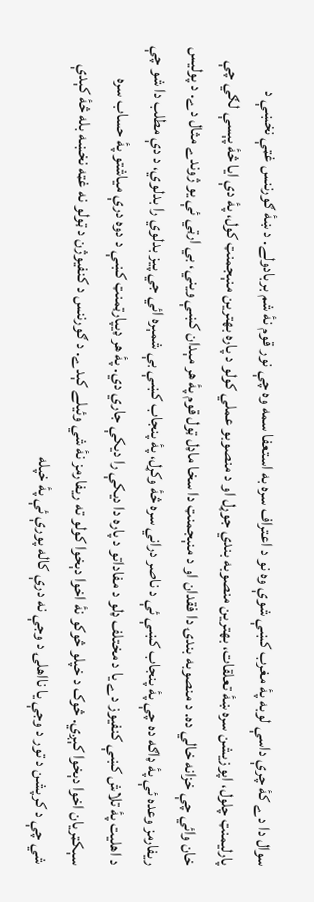سوال دا دے کۀ چرې داسې لوبه پۀ مغرب کښې شوې وه نو د اعتراف سره به استعفا سمه وه چې نور قوم نۀ شم بربادولے. د ښۀ ګورننس غټې نخښې د پارليمنټ چلول، اپوزيشن سره ښۀ تعلقات، بهترين منصوبه بندي جوړل او د منصوبو عملي کولو د پاره بهترين منېجمنټ کول، پۀ دې ايا څۀ پېسې لګي چې خان وائي چې خزانه خالي ده. د منصوبه بندۍ دا فقدان او د منېجمنټ دا سخا ماډل ټول قوم پۀ هر مېدان کښې ويني، بي ارټي ئې يو ژوندے مثال دے. د پوليس ريفارمز وعده ئې پۀ ډاګه ده چې پۀ پنجاب کښې ئې د ناصر دراني سره څۀ وکړل، پۀ پنجاب کښې بې شمېره ائي جي پيز بدلوي را بدلوي، د دې مطلب دا شو چې د اهليت پۀ تلاش کښې کنفيوز دے يا د مختلف ډلو د مفاداتو د پاره دا ديکې را ديکې جاري دي. پۀ هر ډيپارټمنټ کښې د دوه درې مياشتو پۀ حساب سره سېکټريان اخوا دېخوا کېږي. څوک د خپلو څوکو نۀ اخوا دېخوا کولو ته ريفارمز نۀ شي وئيلے کېدے. د ګورننس د کنفيوژن د ټولو نه غټه نخښه بله څۀ کېدې شي چې د کرپشن د تور د وجې يا نااهلۍ د وجې نه درې کاله پورې ئې پۀ خپله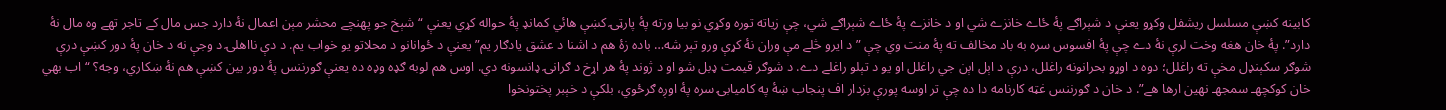کابينه کښې مسلسل ريشفل وکړو يعنې د شېراګے پۀ ځاے خانزے شي او د خانزے پۀ ځاے شېراګے شي، چې زياته توره وکړي نو بيا ورته پۀ پارټۍ کښې هائي کمانډ پۀ حواله کړي يعنې “شېخ جو پهنچے محشر مېن اعمال نۀ دارد جس مال کے تاجر تهے وه مال نۀ دارد”. پۀ خان هغه وخت لرې نۀ دے چې پۀ افسوس سره به باد مخالف ته پۀ منت وي چې ” د ايرو څلے مې وران نۀ کړې ورو تېر شه… باده زۀ هم د اشنا د عشق يادګار يم” يعنې د ځوانانو د محلاتو يو خواب يم. د دې نااهلۍ د وجې نه د خان پۀ دور کښې درې شوګر سکېنډل مخې ته راغلل؛ دوه د اوړو بحرانونه راغلل، درې د اېل اېن جي راغلل او يو د تېلو راغلے دے. د شوګر قيمت ډبل شو او د ژوند پۀ هر اړخ د ګرانۍ ډانسونه دي. اوس هم لوبه ګډه وډه ده يعنې ګورننس پۀ دور بين کښې هم نۀ ښکاري، وجه؟ “اب بهي خان کوکچهـ سمجهـ نهين ارها هے”. د خان د ګورننس غټه کارنامه دا ده چې تر اوسه پورې بزدار اف پنجاب ښۀ په کاميابۍ سره پۀ اوږه ګرځوي، بلکې د خېبر پختونخوا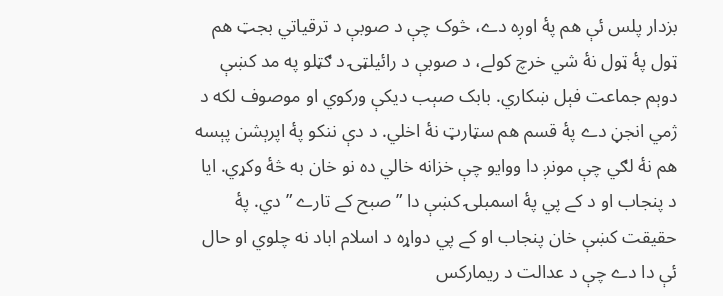بزدار پلس ئې هم پۀ اوږه دے، څوک چې د صوبې د ترقياتي بجټ هم ټول پۀ ټول نۀ شي خرچ کولے، د صوبې د رائيلټۍ د ګټلو په مد کښې دوېم جماعت فېل ښکاري. بابک صېب ديکې ورکوي او موصوف لکه د ژمي انجڼ دے پۀ قسم هم سټارټ نۀ اخلي. د دې ننکو پۀ اپرېشن پېسه هم نۀ لګي چې مونږ دا ووايو چې خزانه خالي ده نو خان به څۀ وکړي. ايا د پنجاب او د کے پي پۀ اسمبلۍ کښې دا ” صبح کے تارے ” دي. پۀ حقيقت کښې خان پنجاب او کے پي دواړه د اسلام اباد نه چلوي او حال ئې دا دے چې د عدالت د ريمارکس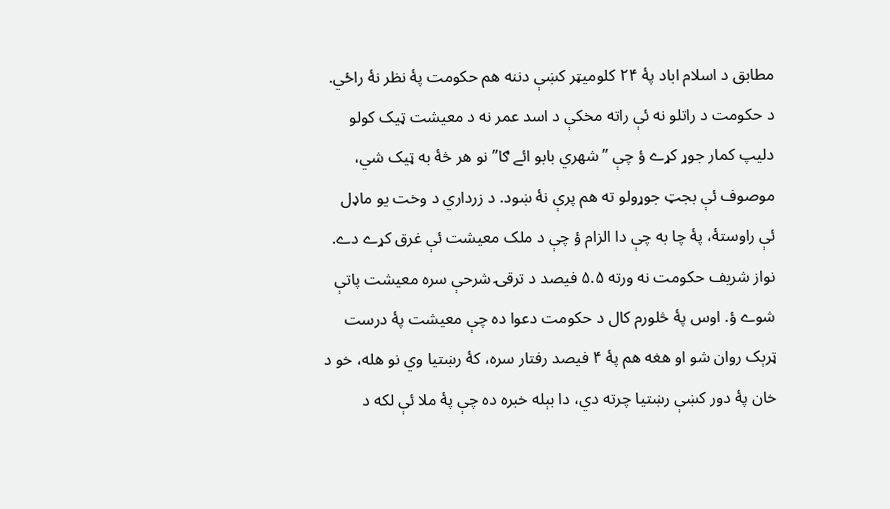مطابق د اسلام اباد پۀ ۲۴ کلوميټر کښې دننه هم حکومت پۀ نظر نۀ راځي. د حکومت د راتلو نه ئې راته مخکې د اسد عمر نه د معيشت ټيک کولو دليپ کمار جوړ کړے ؤ چې ” شهري بابو ائے ګا” نو هر څۀ به ټيک شي، موصوف ئې بجټ جوړولو ته هم پرې نۀ ښود. د زرداري د وخت يو ماډل ئې راوستۀ، پۀ چا به چې دا الزام ؤ چې د ملک معيشت ئې غرق کړے دے. نواز شريف حکومت نه ورته ۵.۵ فيصد د ترقۍ شرحې سره معيشت پاتې شوے ؤ. اوس پۀ څلورم کال د حکومت دعوا ده چې معيشت پۀ درست ټرېک روان شو او هغه هم پۀ ۴ فيصد رفتار سره، کۀ رښتيا وي نو هله، خو د خان پۀ دور کښې رښتيا چرته دي، دا بېله خبره ده چې پۀ ملا ئې لکه د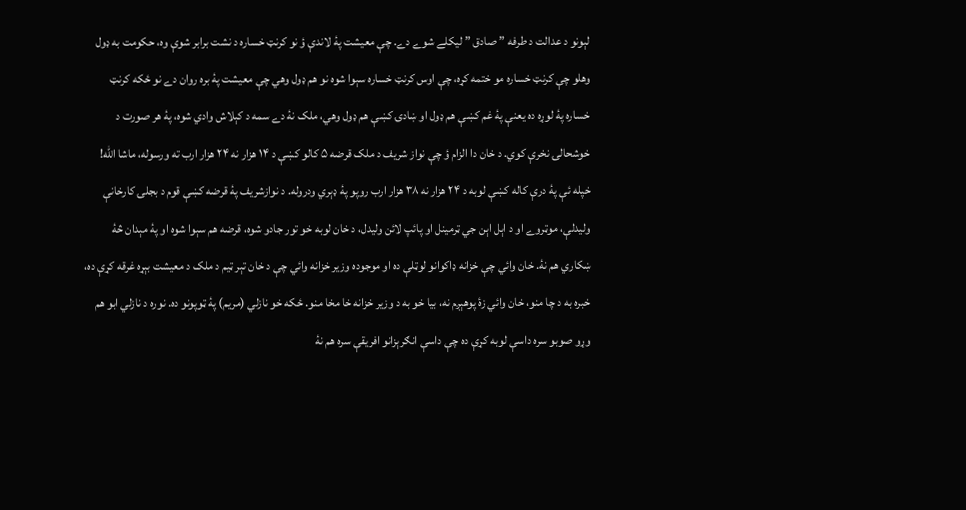لېونو د عدالت د طرفه ” صادق ” ليکلے شوے دے. چې معيشت پۀ لاندې ؤ نو کرنټ خساره د نشت برابر شوې وه، حکومت به ډول وهلو چې کرنټ خساره مو ختمه کړه، چې اوس کرنټ خساره سېوا شوه نو هم ډول وهي چې معيشت پۀ بره روان دے نو ځکه کرنټ خساره پۀ لوړه ده يعنې پۀ غم کښې هم ډول او ښادۍ کښې هم ډول وهي، ملک نۀ دے سمه د کېلاش وادي شوه، پۀ هر صورت د خوشحالۍ نخرې کوي. د خان دا الزام ؤ چې نواز شريف د ملک قرضه ۵ کالو کښې د ۱۴ هزار نه ۲۴ هزار ارب ته ورسوله، ماشا الله! خپله ئې پۀ درې کاله کښې لوبه د ۲۴ هزار نه ۳۸ هزار ارب روپو پۀ ډېري ودروله. د نوازشريف پۀ قرضه کښې قوم د بجلۍ کارخانې وليدلې، موټروے او د اېل اېن جي ټرمينل او پائپ لائن وليدل، د خان لوبه خو تور جادو شوه، قرضه هم سېوا شوه او پۀ مېدان څۀ ښکاري هم نۀ. خان وائي چې خزانه ډاکوانو لوټلې ده او موجوده وزير خزانه وائي چې د خان تېر ټيم د ملک د معيشت بېړه غرقه کړې ده، خبره به د چا منو، خان وائي زۀ پوهېږم نه، بيا خو به د وزير خزانه خا مخا منو. ځکه خو نازلي (مريم) پۀ ټوپونو ده. نوره د نازلي ابو هم وړو صوبو سره داسې لوبه کړې ده چې داسې انګرېزانو افريقې سره هم نۀ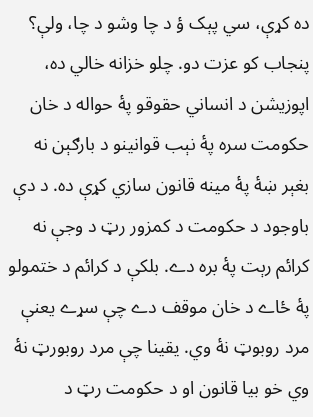ده کړې، سي پېک ؤ د چا وشو د چا، ولې؟ پنجاب کو عزت دو. چلو خزانه خالي ده، اپوزيشن د انساني حقوقو پۀ حواله د خان حکومت سره پۀ نېب قوانينو د بارګېن نه بغېر ښۀ پۀ مينه قانون سازي کړې ده. د دې باوجود د حکومت د کمزور رټ د وجې نه کرائم رېت پۀ بره دے. بلکې د کرائم د ختمولو پۀ ځاے د خان موقف دے چې سړے يعنې مرد روبوټ نۀ وي. يقينا چې مرد روبورټ نۀ وي خو بيا قانون او د حکومت رټ د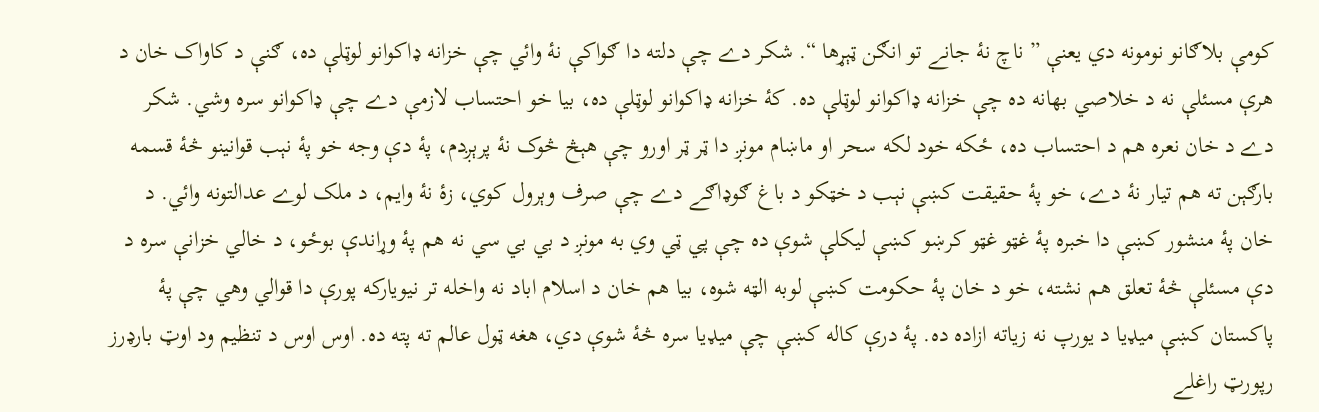کومې بلاګانو نومونه دي يعنې ” ناچ نۀ جانے تو انګن ټېړها “. شکر دے چې دلته دا ګواکې نۀ وائي چې خزانه ډاکوانو لوټلې ده، ګنې د کاواک خان د هرې مسئلې نه د خلاصي بهانه ده چې خزانه ډاکوانو لوټلې ده. کۀ خزانه ډاکوانو لوټلې ده، بيا خو احتساب لازمې دے چې ډاکوانو سره وشي. شکر دے د خان نعره هم د احتساب ده، ځکه خود لکه سحر او ماښام مونږ دا ټر ټر اورو چې هېڅ څوک نۀ پرېږدم، پۀ دې وجه خو پۀ نېب قوانينو څۀ قسمه بارګېن ته هم تيار نۀ دے، خو پۀ حقيقت کښې نېب د خټکو د باغ ګوډاګے دے چې صرف وېرول کوي، زۀ نۀ وايم، د ملک لوے عدالتونه وائي. د خان پۀ منشور کښې دا خبره پۀ غټو غټو کرښو کښې ليکلې شوې ده چې پي ټي وي به مونږ د بي بي سي نه هم پۀ وړاندې بوځو، د خالي خزانې سره د دې مسئلې څۀ تعلق هم نشته، خو د خان پۀ حکومت کښې لوبه الټه شوه، بيا هم خان د اسلام اباد نه واخله تر نيويارکه پورې دا قوالي وهي چې پۀ پاکستان کښې ميډيا د يورپ نه زياته ازاده ده. پۀ درې کاله کښې چې ميډيا سره څۀ شوې دي، هغه ټول عالم ته پته ده. اوس اوس د تنظيم ود اوټ بارډرز رپورټ راغلے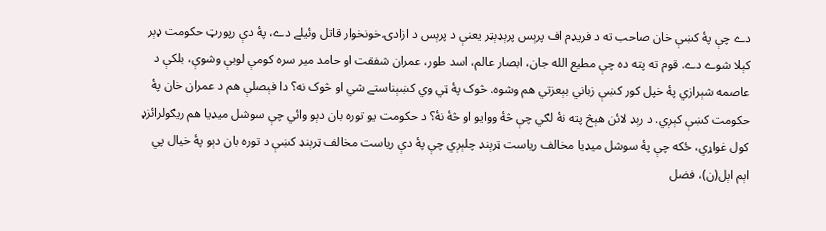دے چې پۀ کښې خان صاحب ته د فريډم اف پرېس پرېډېټر يعنې د پرېس د ازادۍ خونخوار قاتل وئيلے دے، پۀ دې رپورټ حکومت ډېر کېلا شوے دے. قوم ته پته ده چې مطيع الله جان، ابصار عالم، اسد طور، عمران شفقت او حامد مير سره کومې لوبې وشوې، بلکې د عاصمه شېرازي پۀ خپل کور کښې زباني بېعزتي هم وشوه. څوک پۀ ټي وي کښېناستے شي او څوک نه؟ دا فېصلې هم د عمران خان پۀ حکومت کښې کېږي. د رېډ لائن هېڅ پته نۀ لګي چې څۀ ووايو او څۀ نۀ؟ د حکومت يو توره بان دېو وائي چې سوشل ميډيا هم ريګولرائزډ کول غواړي، ځکه چې پۀ سوشل ميډيا مخالف رياست ټرېنډ چلېږي چې پۀ دې رياست مخالف ټرېنډ کښې د توره بان دېو پۀ خيال پي اېم اېل(ن)، فضل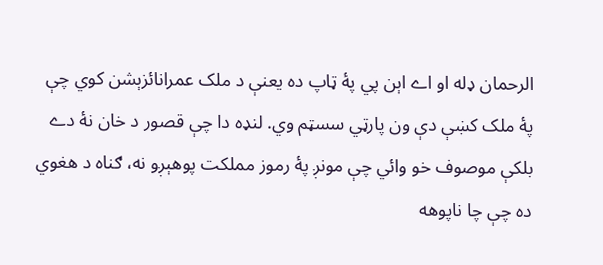الرحمان ډله او اے اېن پي پۀ ټاپ ده يعنې د ملک عمرانائزېشن کوي چې پۀ ملک کښې دې ون پارټي سسټم وي. لنډه دا چې قصور د خان نۀ دے بلکې موصوف خو وائي چې مونږ پۀ رموز مملکت پوهېږو نه، ګناه د هغوي ده چې چا ناپوهه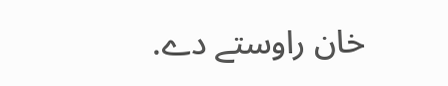خان راوستے دے.